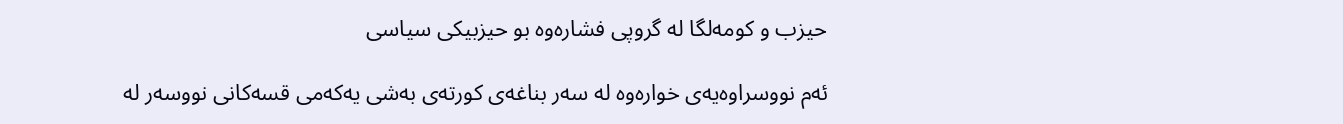حيزب و كومه‌لگا له‌ گروپى فشاره‌وه‌ بو حيزبيكى سياسى

ئه‌م نووسراوه‌يه‌ى خواره‌وه‌ له‌ سه‌ر بناغه‌ى كورته‌ى به‌شى يه‌كه‌مى قسه‌كانى نووسه‌ر له‌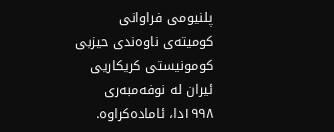پلنيومى فراوانى كوميته‌ى ناوه‌ندى حيزبى كومونيستى كريكاريى ئيران له‌ نوفه‌مبه‌رى ١٩٩٨دا، ئاماده‌كراوه‌.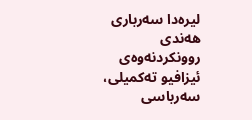ليره‌دا سه‌ربارى هه‌ندى روونكردنه‌وه‌ى ئيزافيو ته‌كميلى، سه‌رباسى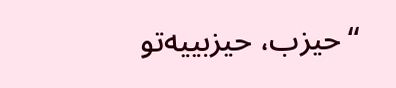“حيزب، حيزبييه‌تو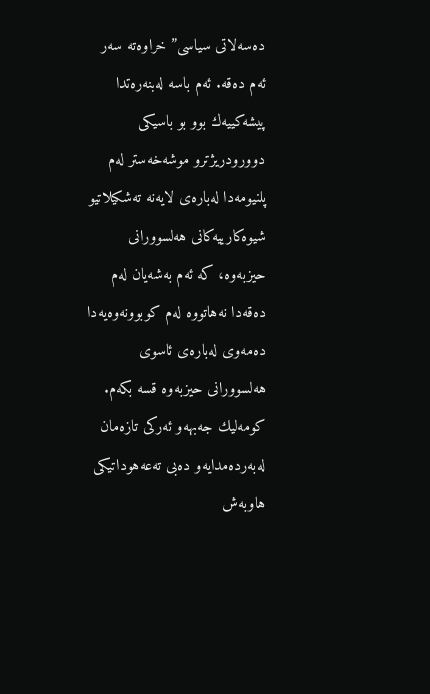ده‌سه‌لاتى سياسى” خراوه‌ته‌ سه‌ر ئه‌م ده‌قه‌. ئه‌م باسه‌ له‌بنه‌ره‌تدا پيشه‌كييه‌ك بوو بو باسيكى دوورودريژترو موشه‌خه‌ستر له‌م پلنيومه‌دا له‌باره‌ى لايه‌نه‌ ته‌شكيلاتيو شيوه‌كارييه‌كانى هه‌لسوورانى حيزبه‌وه‌، كه‌ ئه‌م به‌شه‌يان له‌م ده‌قه‌دا نه‌هاتووه‌ له‌م كوبوونه‌وه‌يه‌دا ده‌مه‌وى له‌باره‌ى ئاسوى هه‌لسوورانى حيزبه‌وه‌ قسه‌ بكه‌م. كومه‌ليك جه‌بهه‌و ئه‌ركى تازه‌مان له‌به‌رده‌مدايه‌و ده‌بى ته‌عه‌هوداتيكى هاوبه‌ش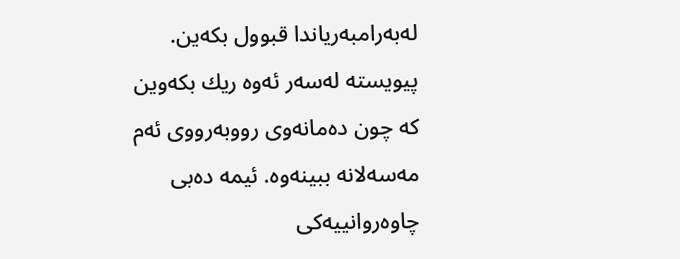له‌به‌رامبه‌رياندا قبوول بكه‌ين. پيويسته‌ له‌سه‌ر ئه‌وه‌ ريك بكه‌وين كه‌ چون ده‌مانه‌وى رووبه‌رووى ئه‌م مه‌سه‌لانه‌ ببينه‌وه‌. ئيمه‌ ده‌بى چاوه‌روانييه‌كى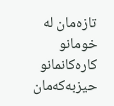تازه‌مان له‌ خومانو كاره‌كانمانو حيزبه‌كه‌مان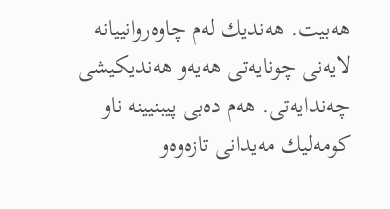هه‌بيت. هه‌نديك له‌م چاوه‌روانييانه‌ لايه‌نى چونايه‌تى هه‌يه‌و هه‌نديكيشى چه‌ندايه‌تى. هه‌م ده‌بى پيبنيينه‌ ناو كومه‌ليك مه‌يدانى تازه‌وه‌و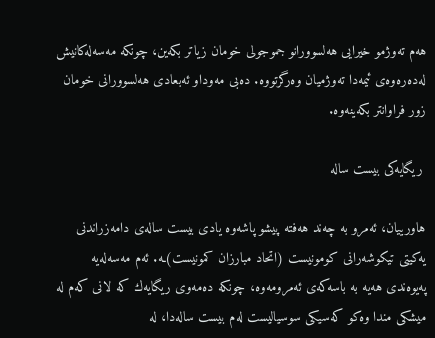هه‌م ته‌وژمو خيرايى هه‌لسوورانو جموجولى خومان زياتر بكه‌ين، چونكه‌ مه‌سه‌له‌كانيش له‌ده‌ره‌وه‌ى ئيمه‌دا ته‌وژميان وه‌رگرتووه‌. ده‌بى مه‌وداو ئه‌بعادى هه‌لسوورانى خومان زور فراوانتر بكه‌ينه‌وه‌.

 ريگايه‌كى بيست ساله

هاورييان، ئه‌مرو به‌ چه‌ند هه‌فته‌ پيشو پاشه‌وه‌ يادى بيست ساله‌ى دامه‌زراندنى يه‌كيتى تيكوشه‌رانى كومونيست (اتحاد مبارزان كمونيست)ـه‌. ئه‌م مه‌سه‌له‌يه‌ په‌يوه‌ندى هه‌يه‌ به‌ باسه‌كه‌ى ئه‌مرومه‌وه‌، چونكه‌ ده‌مه‌وى ريگايه‌ك كه‌ لانى كه‌م له‌ ميشكى مندا وه‌كو كه‌سيكى سوسياليست له‌م بيست ساله‌دا، له‌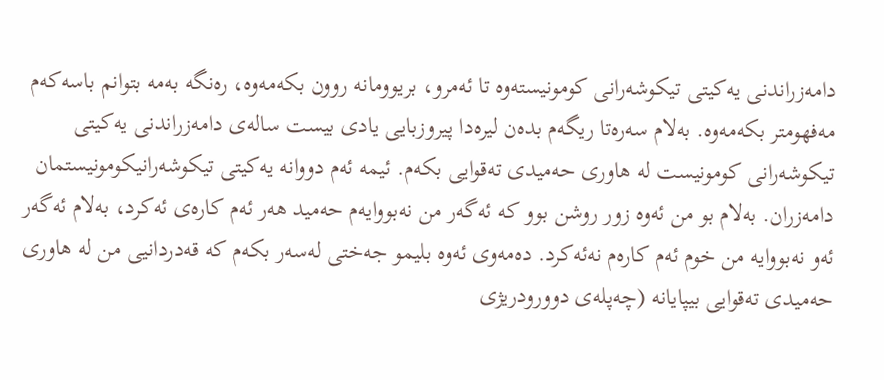دامه‌زراندنى يه‌كيتى تيكوشه‌رانى كومونيسته‌وه‌ تا ئه‌مرو، بريوومانه‌ روون بكه‌مه‌وه‌، ره‌نگه‌ به‌مه‌ بتوانم باسه‌كه‌م مه‌فهومتر بكه‌مه‌وه‌. به‌لام سه‌ره‌تا ريگه‌م بده‌ن ليره‌دا پيروزبايى يادى بيست ساله‌ى دامه‌زراندنى يه‌كيتى تيكوشه‌رانى كومونيست له‌ هاورى حه‌ميدى ته‌قوايى بكه‌م. ئيمه‌ ئه‌م دووانه‌ يه‌كيتى تيكوشه‌رانيكومونيستمان دامه‌زران. به‌لام بو من ئه‌وه‌ زور روشن بوو كه‌ ئه‌گه‌ر من نه‌بووايه‌م حه‌ميد هه‌ر ئه‌م كاره‌ى ئه‌كرد، به‌لام ئه‌گه‌ر ئه‌و نه‌بووايه‌ من خوم ئه‌م كاره‌م نه‌ئه‌كرد. ده‌مه‌وى ئه‌وه‌ بليمو جه‌ختى له‌سه‌ر بكه‌م كه‌ قه‌دردانيى من له‌ هاورى حه‌ميدى ته‌قوايى بيپايانه‌ (چه‌پله‌ى دوورودريژى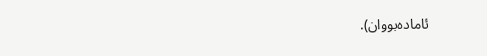ئاماده‌بووان).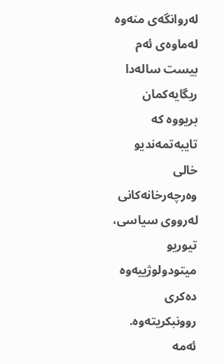له‌روانگه‌ى منه‌وه‌ له‌ماوه‌ى ئه‌م بيست ساله‌دا ريگايه‌كمان بريووه‌ كه‌ تايبه‌تمه‌نديو خالى وه‌رچه‌رخانه‌كانى له‌رووى سياسى، تيوريو ميتودولوژييه‌وه‌ ده‌كرى روونبكريته‌وه‌. ئه‌مه‌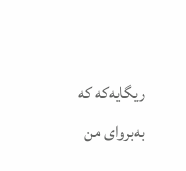ريگايه‌كه‌ كه‌ به‌برواى من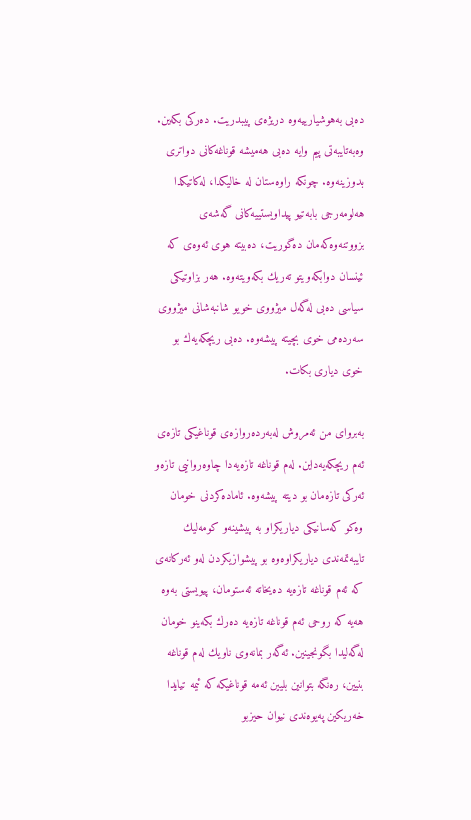ده‌بى به‌هوشيارييه‌وه‌ دريژه‌ى پيبدريت. ده‌ركى بكه‌ين. وه‌به‌تايبه‌تى پيم وايه‌ ده‌بى هه‌ميشه‌ قوناغه‌كانى دواترى بدوزينه‌وه‌. چونكه‌ راوه‌ستان له‌ خاليكدا، له‌كاتيكدا هه‌لومه‌رجى بابه‌تيو پيداويستييه‌كانى گه‌شه‌ى بزووتنه‌وه‌كه‌مان ده‌گوريت، ده‌بيته‌ هوى ئه‌وه‌ى كه‌ ئينسان دوابكه‌ويتو ته‌ريك بكه‌ويته‌وه‌. هه‌ر بزاوتيكى سياسى ده‌بى له‌گه‌ل ميژووى خويو شانبه‌شانى ميژووى سه‌رده‌مى خوى بچيته‌ پيشه‌وه‌. ده‌بى ريچكه‌يه‌ك بو خوى ديارى بكات.

به‌برواى من ئه‌مروش له‌به‌رده‌روازه‌ى قوناغيكى تازه‌ى ئه‌م ريچكه‌يه‌داين. له‌م قوناغه‌ تازه‌يه‌دا چاوه‌روانيى تازه‌و ئه‌ركى تازه‌مان بو ديته‌ پيشه‌وه‌. ئاماده‌كردنى خومان وه‌كو كه‌سانيكى دياريكراو به‌ پيشينه‌و كومه‌ليك تايبه‌تمه‌ندى دياريكراوه‌وه‌ بو پيشوازيكردن له‌و ئه‌ركانه‌ى كه‌ ئه‌م قوناغه‌ تازه‌يه‌ ده‌يخاته‌ ئه‌ستومان، پيويستى به‌وه‌ هه‌يه‌ كه‌ روحى ئه‌م قوناغه‌ تازه‌يه‌ ده‌رك بكه‌ينو خومان له‌گه‌ليدا بگونجينين. ئه‌گه‌ر بمانه‌وى ناويك له‌م قوناغه‌ بنيين، ره‌نگه‌ بتوانين بليين ئه‌مه‌ قوناغيكه‌ كه‌ ئيمه‌ تيايدا خه‌ريكين په‌يوه‌ندى نيوان حيزبو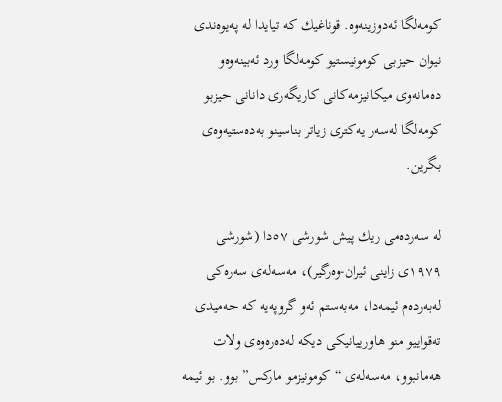كومه‌لگا ئه‌دوزينه‌وه‌. قوناغيك كه‌ تيايدا له‌ په‌يوه‌ندى نيوان حيزبى كومونيستيو كومه‌لگا ورد ئه‌بينه‌وه‌و ده‌مانه‌وى ميكانيزمه‌كانى كاريگه‌رى دانانى حيزبو كومه‌لگا له‌سه‌ر يه‌كترى زياتر بناسينو به‌ده‌ستيه‌وه‌ى بگرين.

له‌ سه‌رده‌مى ريك پيش شورشى ٥٧دا (شورشى ١٩٧٩ى زاينى ئيران-وه‌رگير)، مه‌سه‌له‌ى سه‌ره‌كى له‌به‌رده‌م ئيمه‌دا، مه‌به‌ستم ئه‌و گروپه‌يه‌ كه‌ حه‌ميدى ته‌قواييو منو هاورييانيكى ديكه‌ له‌ده‌ره‌وه‌ى ولات هه‌مانبوو، مه‌سه‌له‌ى “كومونيزمو ماركس” بوو. بو ئيمه‌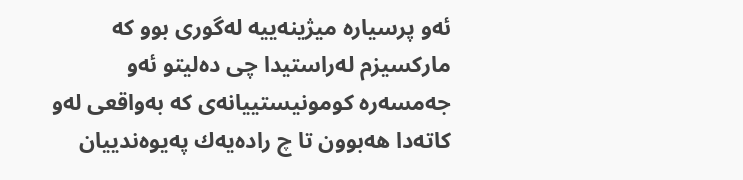ئه‌و پرسياره‌ ميژينه‌ييه‌ له‌گورى بوو كه‌ ماركسيزم له‌راستيدا چى ده‌ليتو ئه‌و جه‌مسه‌ره‌ كومونيستييانه‌ى كه‌ به‌واقعى له‌و كاته‌دا هه‌بوون تا چ راده‌يه‌ك په‌يوه‌ندييان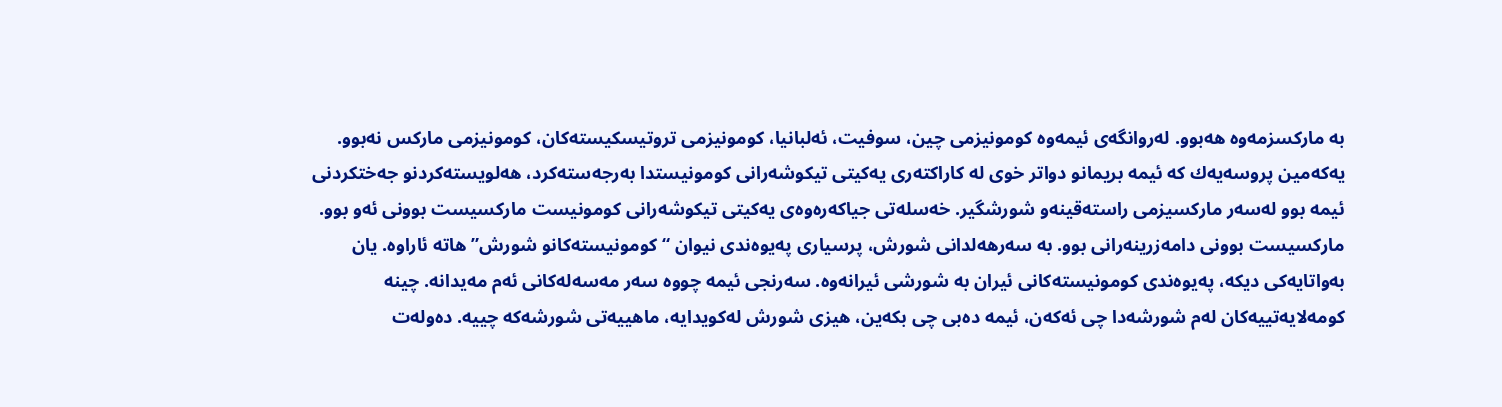به‌ ماركسزمه‌وه‌ هه‌بوو. له‌روانگه‌ى ئيمه‌وه‌ كومونيزمى چين، سوفيت، ئه‌لبانيا، كومونيزمى تروتيسكيسته‌كان، كومونيزمى ماركس نه‌بوو. يه‌كه‌مين پروسه‌يه‌ك كه‌ ئيمه‌ بريمانو دواتر خوى له‌ كاراكته‌رى يه‌كيتى تيكوشه‌رانى كومونيستدا به‌رجه‌سته‌كرد، هه‌لويسته‌كردنو جه‌ختكردنى ئيمه‌ بوو له‌سه‌ر ماركسيزمى راسته‌قينه‌و شورشگير. خه‌سله‌تى جياكه‌ره‌وه‌ى يه‌كيتى تيكوشه‌رانى كومونيست ماركسيست بوونى ئه‌و بوو. ماركسيست بوونى دامه‌زرينه‌رانى بوو. به‌ سه‌رهه‌لدانى شورش، پرسيارى په‌يوه‌ندى نيوان “كومونيسته‌كانو شورش” هاته‌ ئاراوه‌. يان به‌واتايه‌كى ديكه‌، په‌يوه‌ندى كومونيسته‌كانى ئيران به‌ شورشى ئيرانه‌وه‌. سه‌رنجى ئيمه‌ چووه‌ سه‌ر مه‌سه‌له‌كانى ئه‌م مه‌يدانه‌. چينه‌ كومه‌لايه‌تييه‌كان له‌م شورشه‌دا چى ئه‌كه‌ن، ئيمه‌ ده‌بى چى بكه‌ين، هيزى شورش له‌كويدايه‌، ماهييه‌تى شورشه‌كه‌ چييه‌. ده‌وله‌ت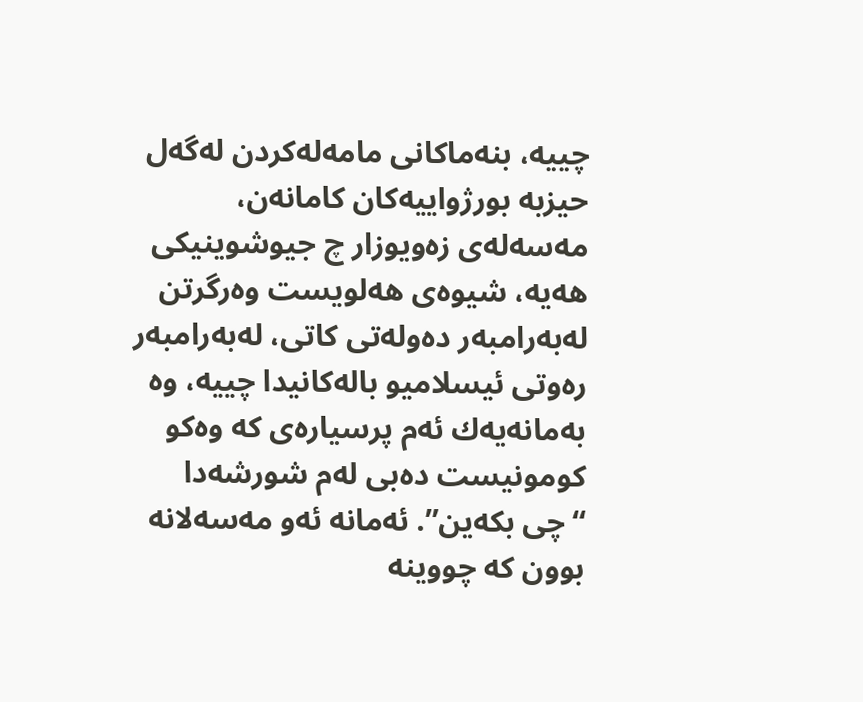چييه‌، بنه‌ماكانى مامه‌له‌كردن له‌گه‌ل حيزبه‌ بورژواييه‌كان كامانه‌ن، مه‌سه‌له‌ى زه‌ويوزار چ جيوشوينيكى هه‌يه‌، شيوه‌ى هه‌لويست وه‌رگرتن له‌به‌رامبه‌ر ده‌وله‌تى كاتى، له‌به‌رامبه‌ر ره‌وتى ئيسلاميو باله‌كانيدا چييه‌، وه‌ به‌مانه‌يه‌ك ئه‌م پرسياره‌ى كه‌ وه‌كو كومونيست ده‌بى له‌م شورشه‌دا “چى بكه‌ين”. ئه‌مانه‌ ئه‌و مه‌سه‌لانه‌ بوون كه‌ چووينه‌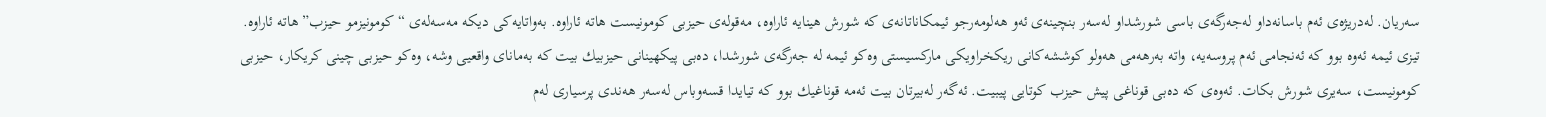سه‌ريان. له‌دريژه‌ى ئه‌م باسانه‌داو له‌جه‌رگه‌ى باسى شورشداو له‌سه‌ر بنچينه‌ى ئه‌و هه‌لومه‌رجو ئيمكاناتانه‌ى كه‌ شورش هينايه‌ ئاراوه‌، مه‌قوله‌ى حيزبى كومونيست هاته‌ ئاراوه‌. به‌واتايه‌كى ديكه‌ مه‌سه‌له‌ى “كومونيزمو حيزب” هاته‌ ئاراوه‌. تيزى ئيمه‌ ئه‌وه‌ بوو كه‌ ئه‌نجامى ئه‌م پروسه‌يه‌، واته‌ به‌رهه‌مى هه‌ولو كوششه‌كانى ريكخراويكى ماركسيستى وه‌كو ئيمه‌ له‌ جه‌رگه‌ى شورشدا، ده‌بى پيكهينانى حيزبيك بيت كه‌ به‌ماناى واقعيى وشه‌، وه‌كو حيزبى چينى كريكار، حيزبى كومونيست، سه‌يرى شورش بكات. ئه‌وه‌ى كه‌ ده‌بى قوناغى پيش حيزب كوتايى پيبيت. ئه‌گه‌ر له‌بيرتان بيت ئه‌مه‌ قوناغيك بوو كه‌ تيايدا قسه‌وباس له‌سه‌ر هه‌ندى پرسيارى له‌م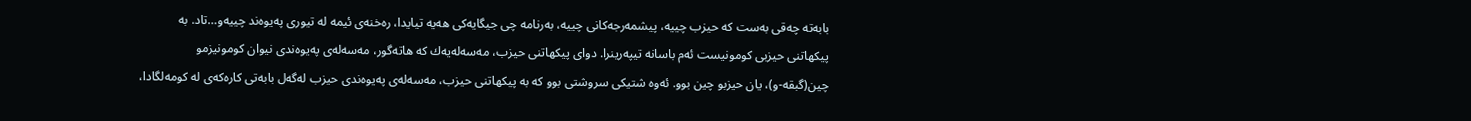بابه‌ته‌ چه‌قى به‌ست كه‌ حيزب چييه‌، پيشمه‌رجه‌كانى چييه‌، به‌رنامه‌ چى جيگايه‌كى هه‌يه‌ تيايدا، ره‌خنه‌ى ئيمه‌ له‌ تيورى په‌يوه‌ند چييه‌و…تاد. به‌ پيكهاتنى حيزبى كومونيست ئه‌م باسانه‌ تيپه‌رينرا. دواى پيكهاتنى حيزب، مه‌سه‌له‌يه‌ك كه‌ هاته‌گور، مه‌سه‌له‌ى په‌يوه‌ندى نيوان كومونيزمو چين(گبقه‌-و)، يان حيزبو چين بوو. ئه‌وه‌ شتيكى سروشتى بوو كه‌ به‌ پيكهاتنى حيزب، مه‌سه‌له‌ى په‌يوه‌ندى حيزب له‌گه‌ل بابه‌تى كاره‌كه‌ى له‌ كومه‌لگادا،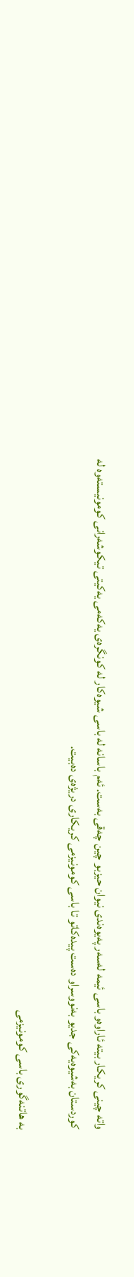واته‌ چينى كريكار بيته‌ ئاراوه‌و باسى ئيمه‌ له‌سه‌ر په‌يوه‌ندى نيوان حيزبو چين چه‌قى به‌ست. ئه‌م باسانه‌ له‌ باسى شيوه‌كار له‌ كونگره‌ى يه‌كه‌مى يه‌كيتى تيكوشه‌رانى كومونيسته‌وه‌ له‌ كوردستان به‌شيوه‌يه‌كى جديو به‌نووسراو ده‌ست پيده‌كاتو تا باسى كومونيزمى كريكارى دريژه‌ى ده‌بيت.

به‌ هاتنه‌گورى باسى كومونيزمى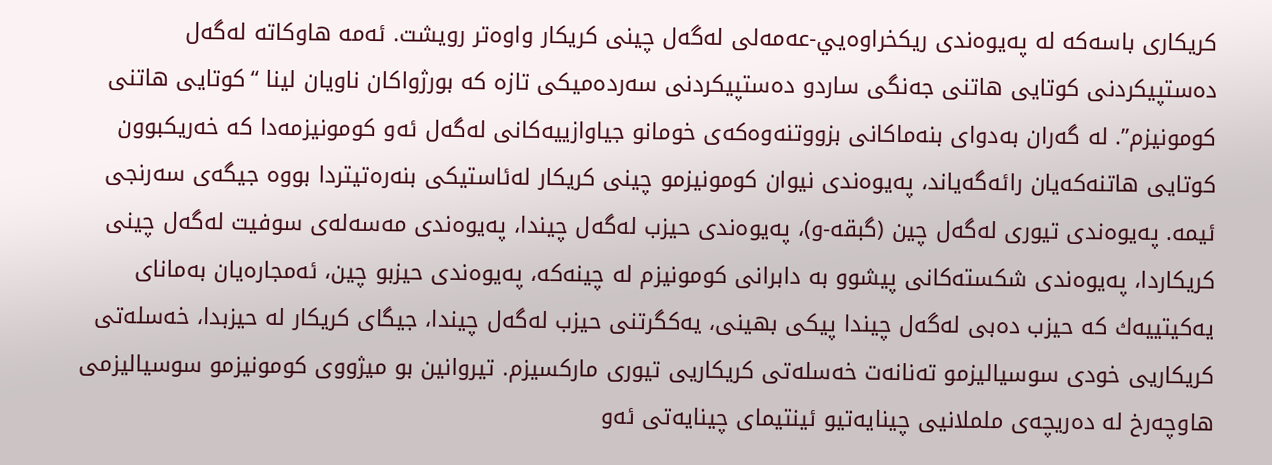كريكارى باسه‌كه‌ له‌ په‌يوه‌ندى ريكخراوه‌يي-عه‌مه‌لى له‌گه‌ل چينى كريكار واوه‌تر رويشت. ئه‌مه‌ هاوكاته‌ له‌گه‌ل ده‌ستپيكردنى كوتايى هاتنى جه‌نگى ساردو ده‌ستپيكردنى سه‌رده‌ميكى تازه‌ كه‌ بورژواكان ناويان لينا “كوتايى هاتنى كومونيزم”. له‌ گه‌ران به‌دواى بنه‌ماكانى بزووتنه‌وه‌كه‌ى خومانو جياوازييه‌كانى له‌گه‌ل ئه‌و كومونيزمه‌دا كه‌ خه‌ريكبوون كوتايى هاتنه‌كه‌يان رائه‌گه‌ياند، په‌يوه‌ندى نيوان كومونيزمو چينى كريكار له‌ئاستيكى بنه‌ره‌تيتردا بووه‌ جيگه‌ى سه‌رنجى ئيمه‌. په‌يوه‌ندى تيورى له‌گه‌ل چين (گبقه‌-و)، په‌يوه‌ندى حيزب له‌گه‌ل چيندا، په‌يوه‌ندى مه‌سه‌له‌ى سوفيت له‌گه‌ل چينى كريكاردا، په‌يوه‌ندى شكسته‌كانى پيشوو به‌ دابرانى كومونيزم له‌ چينه‌كه‌، په‌يوه‌ندى حيزبو چين، ئه‌مجاره‌يان به‌ماناى يه‌كيتييه‌ك كه‌ حيزب ده‌بى له‌گه‌ل چيندا پيكى بهينى، يه‌كگرتنى حيزب له‌گه‌ل چيندا، جيگاى كريكار له‌ حيزبدا، خه‌سله‌تى كريكاريى خودى سوسياليزمو ته‌نانه‌ت خه‌سله‌تى كريكاريى تيورى ماركسيزم. تيروانين بو ميژووى كومونيزمو سوسياليزمى هاوچه‌رخ له‌ ده‌ريچه‌ى ململانيى چينايه‌تيو ئينتيماى چينايه‌تى ئه‌و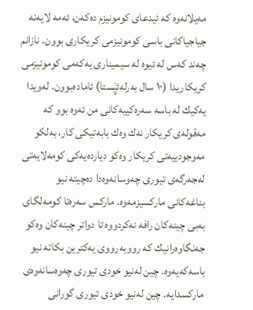مه‌يلانه‌وه‌ كه‌ ئيدعاى كومونيزم ده‌كه‌ن، ئه‌مه‌ لايه‌نه‌ جياجياكانى باسى كومونيزمى كريكارى بوون. نازانم چه‌ند كه‌س له‌ ئيوه‌ له‌ سيمينارى يه‌كه‌مى كومونيزمى كريكاريدا (١٠ سال به‌رله‌ئيٍَستا) ئاماده‌بوون. له‌ويدا يه‌كيك له‌ باسه‌ سه‌ره‌كييه‌كانى من ئه‌وه‌ بوو كه‌ مه‌قوله‌ى كريكار نه‌ك وه‌ك بابه‌تيكى كار، به‌لكو مه‌وجودييه‌تى كريكار وه‌كو ديارده‌يه‌كى كومه‌لايه‌تى له‌جه‌رگه‌ى تيورى چه‌وسانه‌وه‌دا ده‌چيته‌ نيو بناغه‌كانى ماركسيزمه‌وه‌. ماركس سه‌ره‌تا كومه‌لگاى به‌بى چينه‌كان رافه‌ نه‌كردووه‌ تا دواتر چينه‌كان وه‌كو جه‌نگاوه‌رانيك كه‌ رووبه‌رووى يه‌كترين بكاته‌ نيو باسه‌كه‌يه‌وه‌. چين له‌نيو خودى تيورى چه‌وه‌سانه‌وه‌ى ماركسدايه‌. چين له‌نيو خودى تيورى گورانى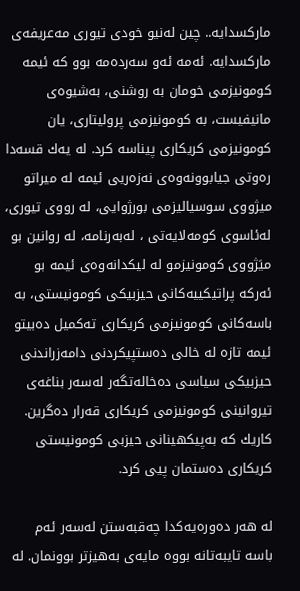ماركسدايه‌.. چين له‌نيو خودى تيورى مه‌عريفه‌ى ماركسدايه‌. ئه‌مه‌ ئه‌و سه‌رده‌مه‌ بوو كه‌ ئيمه‌ كومونيزمى خومان به‌ روشنى، به‌شيوه‌ى مانيفيست، به‌ كومونيزمى پروليتارى، يان كومونيزمى كريكارى پيناسه‌ كرد. له‌ يه‌ك قسه‌دا ره‌وتى جيابوونه‌وه‌ى نه‌زه‌ريى ئيمه‌ له‌ ميراتو ميژووى سوسياليزمى بورژوايى، له‌ رووى تيورى، له‌ئاسوى كومه‌لايه‌تى ، له‌به‌رنامه‌، له‌ روانين بو ميَژووى كومونيزمو له‌ ليكدانه‌وه‌ى ئيمه‌ بو ئه‌ركه‌ پراتيكييه‌كانى حيزبيكى كومونيستى، به‌ باسه‌كانى كومونيزمى كريكارى ته‌كميل ده‌بيتو ئيمه‌ تازه‌ له‌ خالى ده‌ستپيكردنى دامه‌زراندنى حيزبيكى سياسى ده‌خاله‌تگه‌ر له‌سه‌ر بناغه‌ى تيروانينى كومونيزمى كريكارى قه‌رار ده‌گرين. كاريك كه‌ به‌پيكهينانى حيزبى كومونيستى كريكارى ده‌ستمان پيى كرد.

له‌ هه‌ر ده‌وره‌يه‌كدا چه‌قبه‌ستن له‌سه‌ر ئه‌م باسه‌ تايبه‌تانه‌ بووه‌ مايه‌ى به‌هيزتر بوونمان. له‌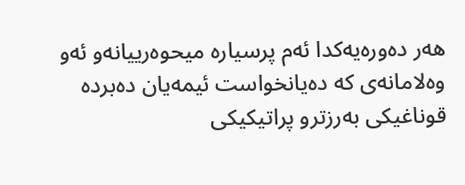هه‌ر ده‌وره‌يه‌كدا ئه‌م پرسياره‌ ميحوه‌رييانه‌و ئه‌و وه‌لامانه‌ى كه‌ ده‌يانخواست ئيمه‌يان ده‌برده‌ قوناغيكى به‌رزترو پراتيكيكى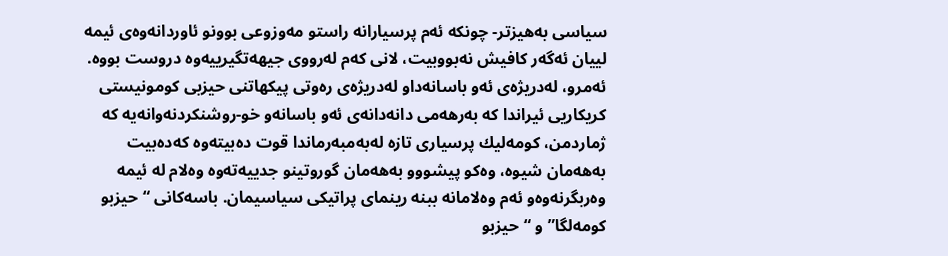سياسى به‌هيزتر- چونكه‌ ئه‌م پرسيارانه‌ راستو مه‌وزوعى بوونو ئاوردانه‌وه‌ى ئيمه‌ لييان ئه‌گه‌ر كافيش نه‌بووبيت، لانى كه‌م له‌رووى جيهه‌تگيرييه‌وه‌ دروست بووه‌. ئه‌مرو، له‌دريژه‌ى ئه‌و باسانه‌داو له‌دريژه‌ى ره‌وتى پيكهاتنى حيزبى كومونيستى كريكاريى ئيراندا كه‌ به‌رهه‌مى دانه‌دانه‌ى ئه‌و باسانه‌و خو-روشنكردنه‌وانه‌يه‌ كه‌ ژماردمن، كومه‌ليك پرسيارى تازه‌ له‌به‌مبه‌رماندا قوت ده‌بيته‌وه‌ كه‌ده‌بيت به‌هه‌مان شيوه‌، وه‌كو پيشووو به‌هه‌مان گوروتينو جدييه‌ته‌وه‌ وه‌لام له‌ ئيمه‌ وه‌ربگرنه‌وه‌و ئه‌م وه‌لامانه‌ ببنه‌ رينماى پراتيكى سياسيمان. باسه‌كانى “حيزبو كومه‌لگا”و “حيزبو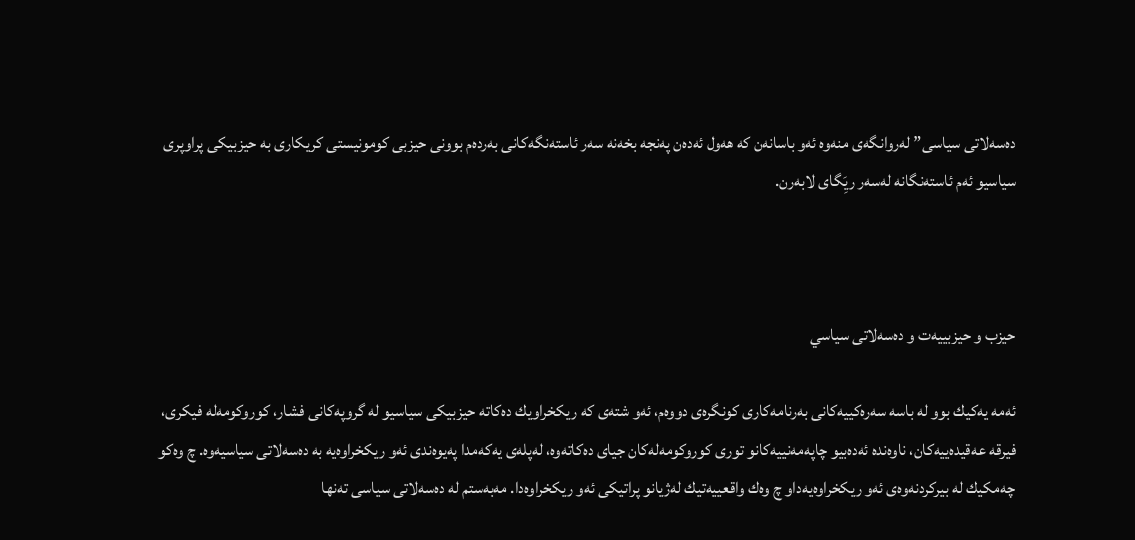ده‌سه‌لاتى سياسى” له‌روانگه‌ى منه‌وه‌ ئه‌و باسانه‌ن كه‌ هه‌ول ئه‌ده‌ن په‌نجه‌ بخه‌نه‌ سه‌ر ئاسته‌نگه‌كانى به‌رده‌م بوونى حيزبى كومونيستى كريكارى به‌ حيزبيكى پراوپرى سياسيو ئه‌م ئاسته‌نگانه‌ له‌سه‌ر ريَِگاى لابه‌رن.



حيزب و حيزبييه‌ت و ده‌سه‌لاتى سياسي

ئه‌مه‌ يه‌كيك بوو له‌ باسه‌ سه‌ره‌كييه‌كانى به‌رنامه‌كارى كونگره‌ى دووه‌م، ئه‌و شته‌ى كه‌ ريكخراويك ده‌كاته‌ حيزبيكى سياسيو له‌ گروپه‌كانى فشار، كوروكومه‌له‌ فيكرى، فيرقه‌ عه‌قيده‌ييه‌كان، ناوه‌نده‌ ئه‌ده‌بيو چاپه‌مه‌نييه‌كانو تورى كوروكومه‌له‌كان جياى ده‌كاته‌وه‌، له‌پله‌ى يه‌كه‌مدا په‌يوه‌ندى ئه‌و ريكخراوه‌يه‌ به‌ ده‌سه‌لاتى سياسيه‌وه‌. چ وه‌كو چه‌مكيك له‌ بيركردنه‌وه‌ى ئه‌و ريكخراوه‌يه‌داو چ وه‌ك واقعييه‌تيك له‌ژيانو پراتيكى ئه‌و ريكخراوه‌دا. مه‌به‌ستم له‌ ده‌سه‌لاتى سياسى ته‌نها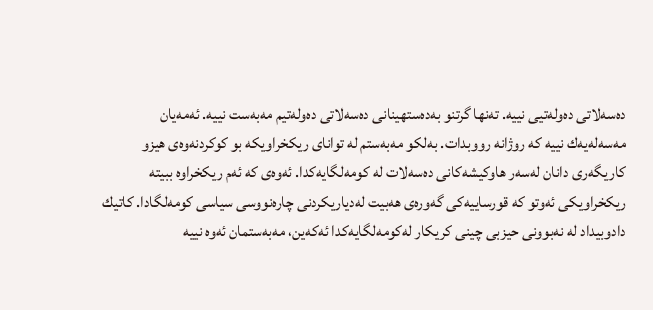ده‌سه‌لاتى ده‌وله‌تيى نييه‌. ته‌نها گرتنو به‌ده‌ستهينانى ده‌سه‌لاتى ده‌وله‌تيم مه‌به‌ست نييه‌. ئه‌مه‌يان مه‌سه‌له‌يه‌ك نييه‌ كه‌ روژانه‌ رووبدات. به‌لكو مه‌به‌ستم له‌ تواناى ريكخراويكه‌ بو كوكردنه‌وه‌ى هيزو كاريگه‌رى دانان له‌سه‌ر هاوكيشه‌كانى ده‌سه‌لات له‌ كومه‌لگايه‌كدا. ئه‌وه‌ى كه‌ ئه‌م ريكخراوه‌ ببيته‌ ريكخراويكى ئه‌وتو كه‌ قورساييه‌كى گه‌وره‌ى هه‌بيت له‌دياريكردنى چاره‌نووسى سياسى كومه‌لگادا. كاتيك دادوبيداد له‌ نه‌بوونى حيزبى چينى كريكار له‌كومه‌لگايه‌كدا ئه‌كه‌ين، مه‌به‌ستمان ئه‌وه‌ نييه‌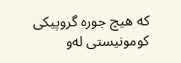كه‌ هيچ جوره‌ گروپيكى كومونيستى له‌و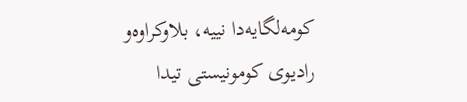كومه‌لگايه‌دا نييه‌، بلاوكراوه‌و راديوى كومونيستى تيدا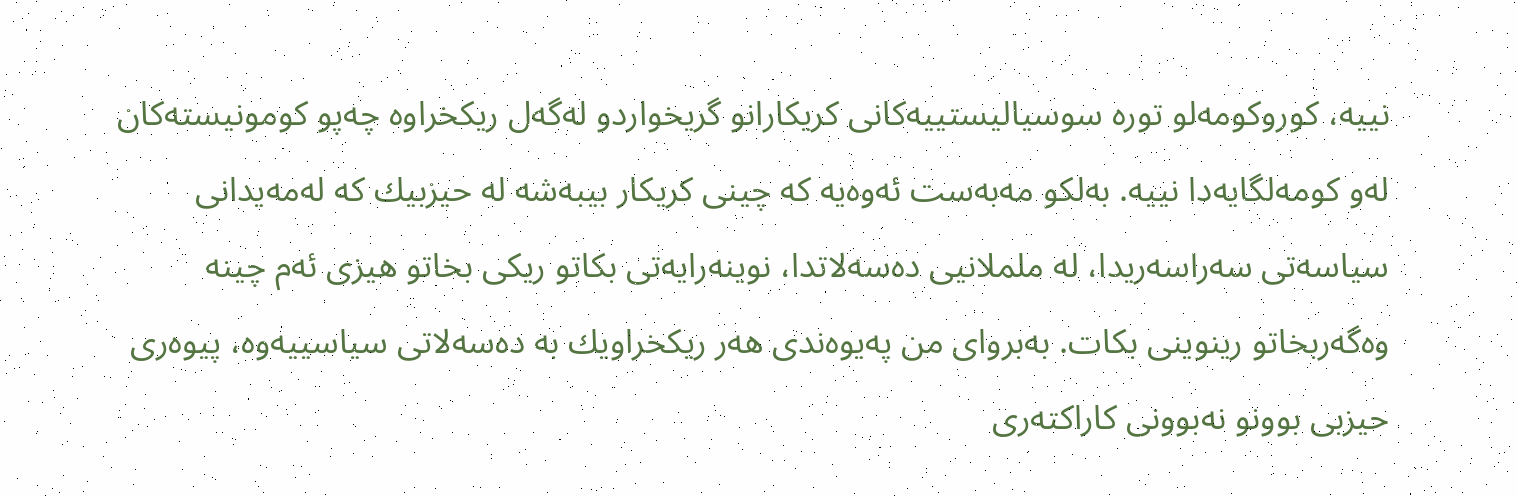نييه‌، كوروكومه‌لو توره‌ سوسياليستييه‌كانى كريكارانو گريخواردو له‌گه‌ل ريكخراوه‌ چه‌پو كومونيسته‌كان له‌و كومه‌لگايه‌دا نييه‌. به‌لكو مه‌به‌ست ئه‌وه‌يه‌ كه‌ چينى كريكار بيبه‌شه‌ له‌ حيزبيك كه‌ له‌مه‌يدانى سياسه‌تى سه‌راسه‌ريدا، له‌ ململانيى ده‌سه‌لاتدا، نوينه‌رايه‌تى بكاتو ريكى بخاتو هيزى ئه‌م چينه‌ وه‌گه‌ربخاتو رينوينى بكات. به‌برواى من په‌يوه‌ندى هه‌ر ريكخراويك به‌ ده‌سه‌لاتى سياسييه‌وه‌، پيوه‌رى حيزبى بوونو نه‌بوونى كاراكته‌رى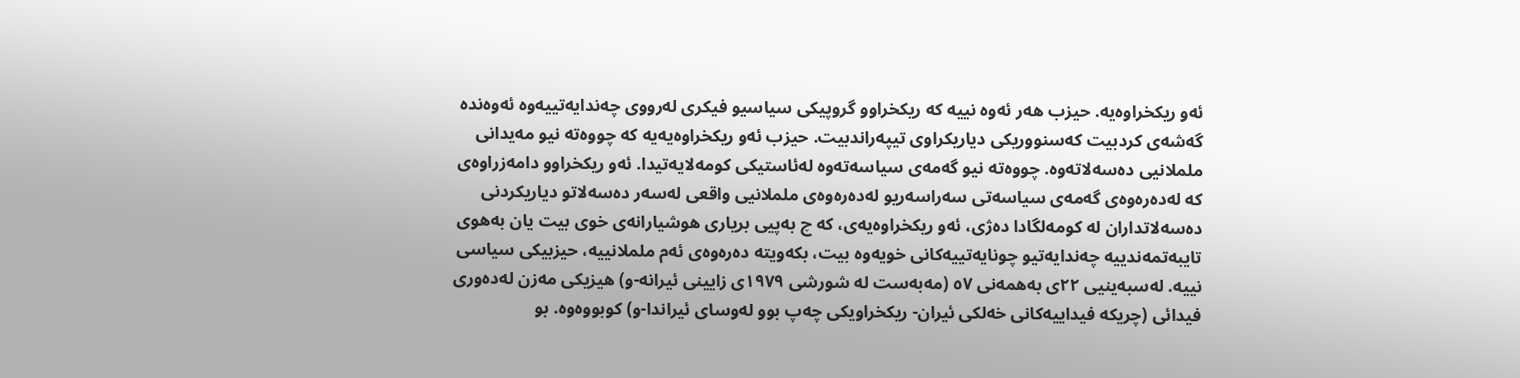ئه‌و ريكخراوه‌يه‌. حيزب هه‌ر ئه‌وه‌ نييه‌ كه‌ ريكخراوو گروپيكى سياسيو فيكرى له‌رووى چه‌ندايه‌تييه‌وه‌ ئه‌وه‌نده‌ گه‌شه‌ى كردبيت كه‌سنووريكى دياريكراوى تيپه‌راندبيت. حيزب ئه‌و ريكخراوه‌يه‌يه‌ كه‌ چووه‌ته‌ نيو مه‌يدانى ململانيى ده‌سه‌لاته‌وه‌. چووه‌ته‌ نيو گه‌مه‌ى سياسه‌ته‌وه‌ له‌ئاستيكى كومه‌لايه‌تيدا. ئه‌و ريكخراوو دامه‌زراوه‌ى كه‌ له‌ده‌ره‌وه‌ى گه‌مه‌ى سياسه‌تى سه‌راسه‌ريو له‌ده‌ره‌وه‌ى ململانيى واقعى له‌سه‌ر ده‌سه‌لاتو دياريكردنى ده‌سه‌لاتداران له‌ كومه‌لگادا ده‌ژى، ئه‌و ريكخراوه‌يه‌ى، كه‌ چ به‌پيى بريارى هوشيارانه‌ى خوى بيت يان به‌هوى تايبه‌تمه‌ندييه‌ چه‌ندايه‌تيو چونايه‌تييه‌كانى خويه‌وه‌ بيت، بكه‌ويته‌ ده‌ره‌وه‌ى ئه‌م ململانييه‌، حيزبيكى سياسى نييه‌. له‌سبه‌ينيى ٢٢ى به‌همه‌نى ٥٧ (مه‌به‌ست له‌ شورشى ١٩٧٩ى زايينى ئيرانه‌-و) هيزيكى مه‌زن له‌ده‌ورى فيدائى (چريكه‌ فيداييه‌كانى خه‌لكى ئيران- ريكخراويكى چه‌پ بوو له‌وساى ئيراندا-و) كوبووه‌وه‌. بو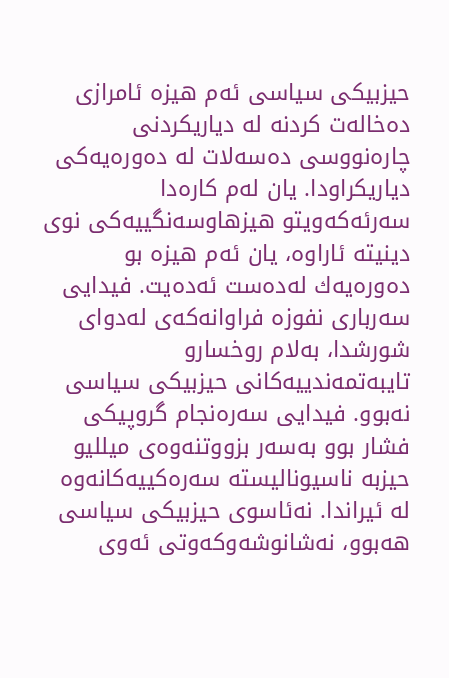حيزبيكى سياسى ئه‌م هيزه‌ ئامرازى ده‌خاله‌ت كردنه‌ له‌ دياريكردنى چاره‌نووسى ده‌سه‌لات له‌ ده‌وره‌يه‌كى دياريكراودا. يان له‌م كاره‌دا سه‌رئه‌كه‌ويتو هيزهاوسه‌نگييه‌كى نوى دينيته‌ ئاراوه‌، يان ئه‌م هيزه‌ بو ده‌وره‌يه‌ك له‌ده‌ست ئه‌ده‌يت. فيدايى سه‌ربارى نفوزه‌ فراوانه‌كه‌ى له‌دواى شورشدا، به‌لام روخسارو تايبه‌تمه‌ندييه‌كانى حيزبيكى سياسى نه‌بوو. فيدايى سه‌ره‌نجام گروپيكى فشار بوو به‌سه‌ر بزووتنه‌وه‌ى ميلليو حيزبه‌ ناسيوناليسته‌ سه‌ره‌كييه‌كانه‌وه‌ له‌ ئيراندا. نه‌ئاسوى حيزبيكى سياسى هه‌بوو، نه‌شانوشه‌وكه‌وتى ئه‌وى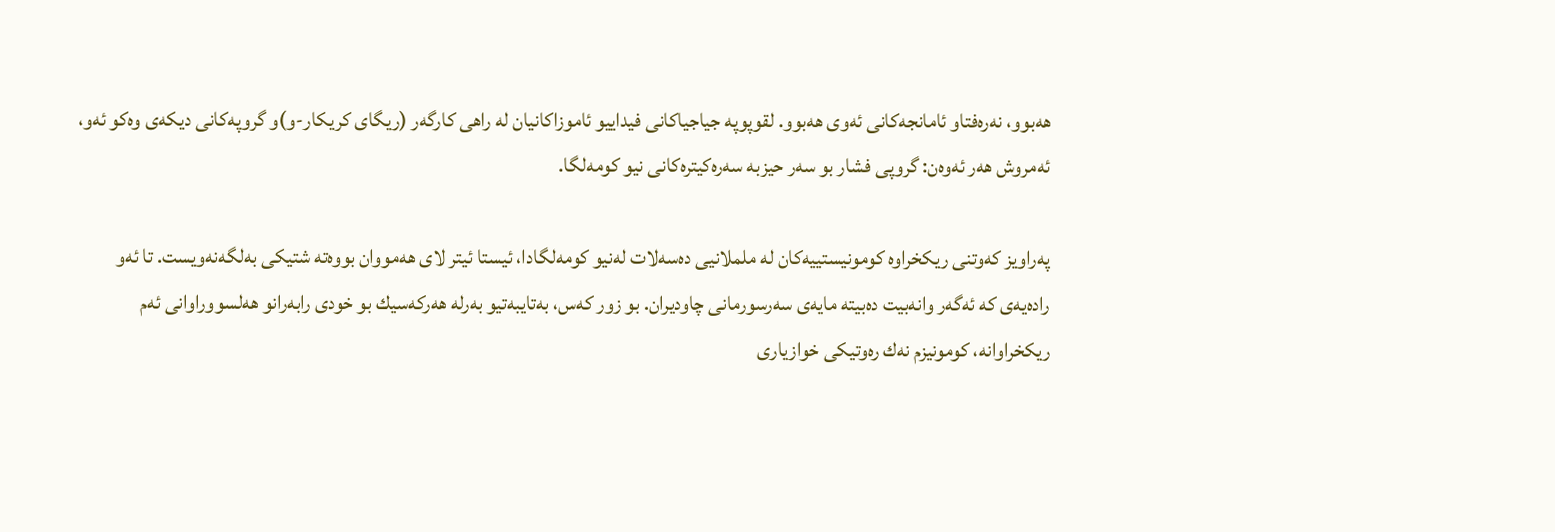هه‌بوو، نه‌ره‌فتاو ئامانجه‌كانى ئه‌وى هه‌بوو. لقوپوپه‌ جياجياكانى فيداييو ئاموزاكانيان له‌ راهى كارگه‌ر (ريگاى كريكار-و)و گروپه‌كانى ديكه‌ى وه‌كو ئه‌و، ئه‌مروش هه‌ر ئه‌وه‌ن: گروپى فشار بو سه‌ر حيزبه‌ سه‌ره‌كيتره‌كانى نيو كومه‌لگا.

په‌راويز كه‌وتنى ريكخراوه‌ كومونيستييه‌كان له‌ ململانيى ده‌سه‌لات له‌نيو كومه‌لگادا، ئيستا ئيتر لاى هه‌مووان بووه‌ته‌ شتيكى به‌لگه‌نه‌ويست. تا ئه‌و راده‌يه‌ى كه‌ ئه‌گه‌ر وانه‌بيت ده‌بيته‌ مايه‌ى سه‌رسورمانى چاوديران. بو زور كه‌س، به‌تايبه‌تيو به‌رله‌ هه‌ركه‌سيك بو خودى رابه‌رانو هه‌لسووراوانى ئه‌م ريكخراوانه‌، كومونيزم نه‌ك ره‌وتيكى خوازيارى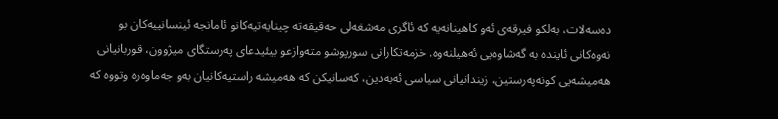ده‌سه‌لات، به‌لكو فيرقه‌ى ئه‌و كاهينانه‌يه‌ كه‌ ئاگرى مه‌شغه‌لى حه‌قيقه‌ته‌ چينايه‌تيه‌كانو ئامانجه‌ ئينسانييه‌كان بو نه‌وه‌كانى ئاينده‌ به‌ گه‌شاوه‌يى ئه‌هيلنه‌وه‌. خزمه‌تكارانى سورپوشو مته‌وازعو بيئيدعاى په‌رستگاى ميژوون، قوربانيانى هه‌ميشه‌يى كونه‌په‌رستين، زيندانيانى سياسى ئه‌به‌دين، كه‌سانيكن كه‌ هه‌ميشه‌ راستيه‌كانيان به‌و جه‌ماوه‌ره‌ وتووه‌ كه‌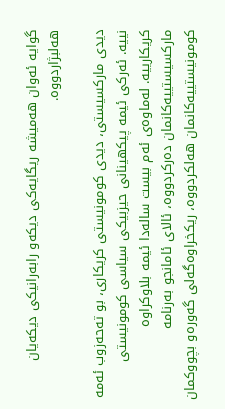گوايه‌ ئه‌وان هه‌ميشه‌ ريگايه‌كى ديكه‌و رابه‌رانيكى ديكه‌يان هه‌لبژاردووه‌.

ديدى ماركسيستى، ديدى كومونيستى كريكارى، بو ته‌حه‌زوب ئه‌مه‌ نييه‌. ئه‌ركى ئيمه‌ پيكهينانى حيزبيكى سياسى كومونيستى كريكارييه‌. له‌ماوه‌ى ئه‌م بيست ساله‌دا ئيمه‌ بلاوكراوه‌ ماركسيستييه‌كانمان ده‌ركردووه‌، ئالاى ئامانجو به‌رنامه‌ كومونيستييه‌كانمان هه‌لكردووه‌، ريكخراوه‌گه‌لى گه‌وره‌و بچووكمان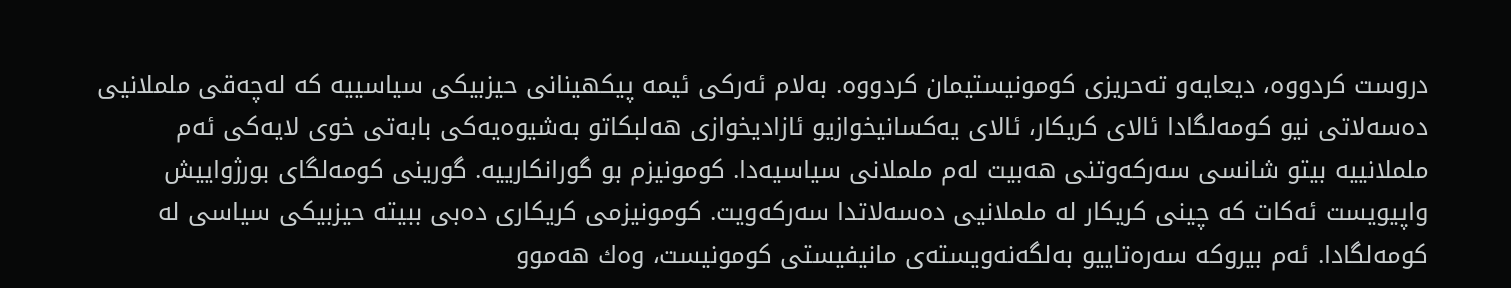دروست كردووه‌، ديعايه‌و ته‌حريزى كومونيستيمان كردووه‌. به‌لام ئه‌ركى ئيمه‌ پيكهينانى حيزبيكى سياسييه‌ كه‌ له‌چه‌قى ململانيى ده‌سه‌لاتى نيو كومه‌لگادا ئالاى كريكار، ئالاى يه‌كسانيخوازيو ئازاديخوازى هه‌لبكاتو به‌شيوه‌يه‌كى بابه‌تى خوى لايه‌كى ئه‌م ململانييه‌ بيتو شانسى سه‌ركه‌وتنى هه‌بيت له‌م ململانى سياسيه‌دا. كومونيزم بو گورانكارييه‌. گورينى كومه‌لگاى بورژواييش واپيويست ئه‌كات كه‌ چينى كريكار له‌ ململانيى ده‌سه‌لاتدا سه‌ركه‌ويت. كومونيزمى كريكارى ده‌بى ببيته‌ حيزبيكى سياسى له‌ كومه‌لگادا. ئه‌م بيروكه‌ سه‌ره‌تاييو به‌لگه‌نه‌ويسته‌ى مانيفيستى كومونيست، وه‌ك هه‌موو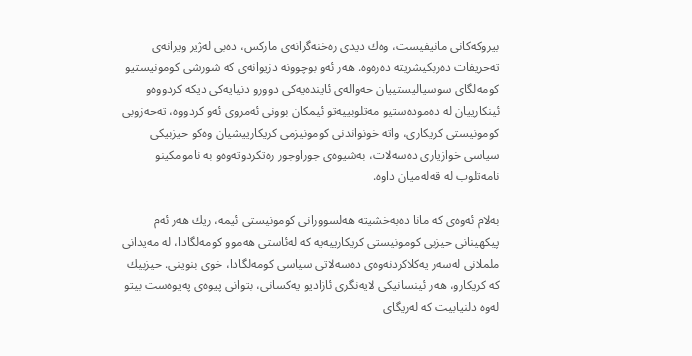بيروكه‌كانى مانيفيست، وه‌ك ديدى ره‌خنه‌گرانه‌ى ماركس، ده‌بى له‌ژير ويرانه‌ى ته‌حريفات ده‌ربكيشريته‌ ده‌ره‌وه‌. هه‌ر ئه‌و بوچوونه‌ دزيوانه‌ى كه‌ شورشى كومونيستيو كومه‌لگاى سوسياليستييان حه‌واله‌ى ئاينده‌يه‌كى دوورو دنيايه‌كى ديكه‌ كردووه‌و ئينكارييان له‌ ده‌موده‌ستيو مه‌تلوبييه‌تو ئيمكان بوونى ئه‌مروى ئه‌و كردووه‌، ته‌حه‌زوبى كومونيستى كريكارى، واته‌ خونواندنى كومونيزمى كريكارييشيان وه‌كو حيزبيكى سياسى خوازيارى ده‌سه‌لات، به‌شيوه‌ى جوراوجور ره‌تكردوته‌وه‌و به‌ نامومكينو نامه‌تلوب له‌ قه‌له‌ميان داوه‌.

به‌لام ئه‌وه‌ى كه‌ مانا ده‌به‌خشيته‌ هه‌لسوورانى كومونيستى ئيمه‌، ريك هه‌ر ئه‌م پيكهينانى حيزبى كومونيستى كريكارييه‌يه‌ كه‌ له‌ئاستى هه‌موو كومه‌لگادا، له‌ مه‌يدانى ململانى له‌سه‌ر يه‌كلاكردنه‌وه‌ى ده‌سه‌لاتى سياسى كومه‌لگادا، خوى بنوينى. حيزبيك كه‌ كريكارو، هه‌ر ئينسانيكى لايه‌نگرى ئازاديو يه‌كسانى، بتوانى پيوه‌ى په‌يوه‌ست بيتو له‌وه‌ دلنيابيت كه‌ له‌ريگاى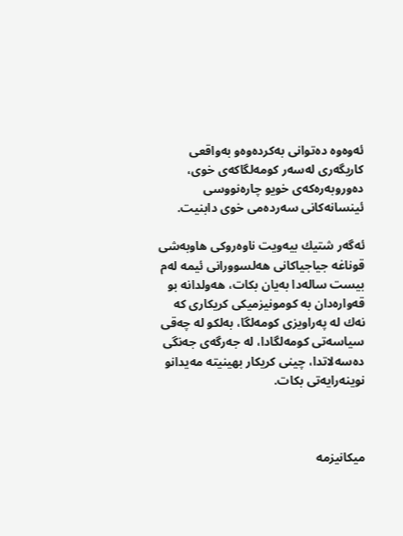ئه‌وه‌وه‌ ده‌توانى به‌كرده‌وه‌و به‌واقعى كاريگه‌رى له‌سه‌ر كومه‌لگاكه‌ى خوى، ده‌وروبه‌ره‌كه‌ى خويو چاره‌نووسى ئينسانه‌كانى سه‌رده‌مى خوى دابنيت.

ئه‌گه‌ر شتيك بيه‌ويت ناوه‌روكى هاوبه‌شى قوناغه‌ جياجياكانى هه‌لسوورانى ئيمه‌ له‌م بيست ساله‌دا به‌يان بكات، هه‌ولدانه‌ بو قه‌واره‌دان به‌ كومونيزميكى كريكارى كه‌ نه‌ك له‌ په‌راويزى كومه‌لگا، به‌لكو له‌ چه‌قى سياسه‌تى كومه‌لگادا، له‌ جه‌رگه‌ى جه‌نگى ده‌سه‌لاتدا، چينى كريكار بهينيته‌ مه‌يدانو نوينه‌رايه‌تى بكات.



ميكانيزمه‌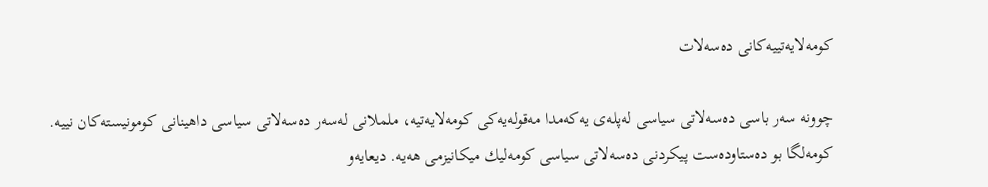كومه‌لايه‌تييه‌كانى ده‌سه‌لات

چوونه‌ سه‌ر باسى ده‌سه‌لاتى سياسى له‌پله‌ى يه‌كه‌مدا مه‌قوله‌يه‌كى كومه‌لايه‌تيه‌، ململانى له‌سه‌ر ده‌سه‌لاتى سياسى داهينانى كومونيسته‌كان نييه‌. كومه‌لگا بو ده‌ستاوده‌ست پيكردنى ده‌سه‌لاتى سياسى كومه‌ليك ميكانيزمى هه‌يه‌. ديعايه‌و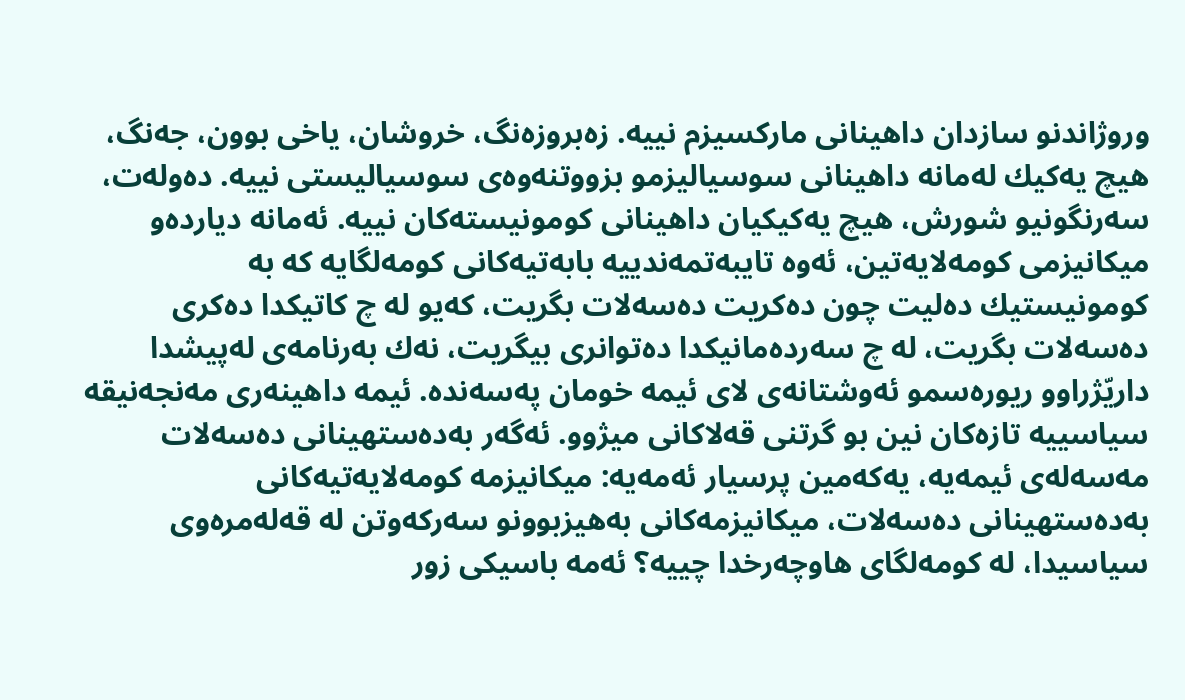وروژاندنو سازدان داهينانى ماركسيزم نييه‌. زه‌بروزه‌نگ، خروشان، ياخى بوون، جه‌نگ، هيچ يه‌كيك له‌مانه‌ داهينانى سوسياليزمو بزووتنه‌وه‌ى سوسياليستى نييه‌. ده‌وله‌ت، سه‌رنگونيو شورش، هيچ يه‌كيكيان داهينانى كومونيسته‌كان نييه‌. ئه‌مانه‌ ديارده‌و ميكانيزمى كومه‌لايه‌تين، ئه‌وه‌ تايبه‌تمه‌ندييه‌ بابه‌تيه‌كانى كومه‌لگايه‌ كه‌ به‌ كومونيستيك ده‌ليت چون ده‌كريت ده‌سه‌لات بگريت، كه‌يو له‌ چ كاتيكدا ده‌كرى ده‌سه‌لات بگريت، له‌ چ سه‌رده‌مانيكدا ده‌توانرى بيگريت، نه‌ك به‌رنامه‌ى له‌پيشدا داريّژراوو ريوره‌سمو ئه‌وشتانه‌ى لاى ئيمه‌ خومان په‌سه‌نده‌. ئيمه‌ داهينه‌رى مه‌نجه‌نيقه‌ سياسييه‌ تازه‌كان نين بو گرتنى قه‌لاكانى ميژوو. ئه‌گه‌ر به‌ده‌ستهينانى ده‌سه‌لات مه‌سه‌له‌ى ئيمه‌يه‌، يه‌كه‌مين پرسيار ئه‌مه‌يه‌: ميكانيزمه‌ كومه‌لايه‌تيه‌كانى به‌ده‌ستهينانى ده‌سه‌لات، ميكانيزمه‌كانى به‌هيزبوونو سه‌ركه‌وتن له‌ قه‌له‌مره‌وى سياسيدا، له‌ كومه‌لگاى هاوچه‌رخدا چييه‌؟ ئه‌مه‌ باسيكى زور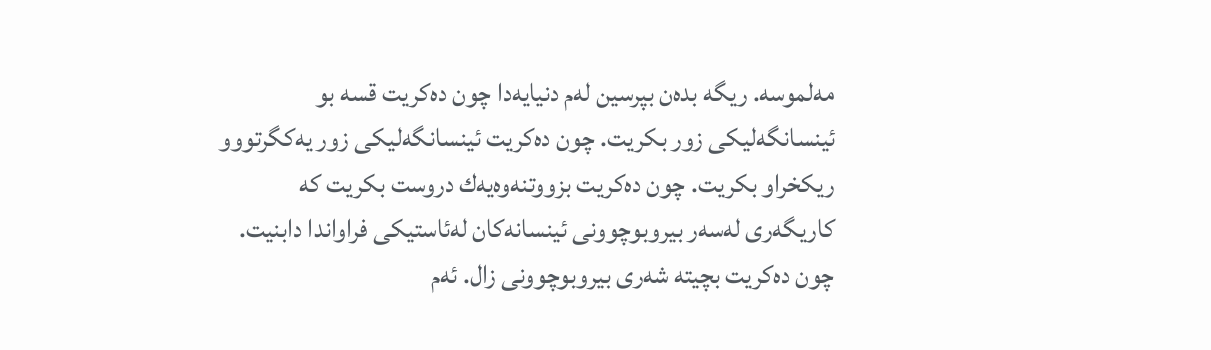مه‌لموسه‌. ريگه‌ بده‌ن بپرسين له‌م دنيايه‌دا چون ده‌كريت قسه‌ بو ئينسانگه‌ليكى زور بكريت. چون ده‌كريت ئينسانگه‌ليكى زور يه‌كگرتووو ريكخراو بكريت. چون ده‌كريت بزووتنه‌وه‌يه‌ك دروست بكريت كه‌ كاريگه‌رى له‌سه‌ر بيروبوچوونى ئينسانه‌كان له‌ئاستيكى فراواندا دابنيت. چون ده‌كريت بچيته‌ شه‌رى بيروبوچوونى زال. ئه‌م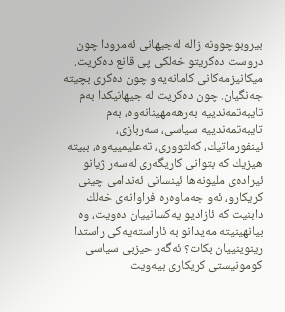بيروبوچوونه‌ زاله‌ له‌جيهانى ئه‌مرودا چون دروست ده‌كريتو خه‌لكى پى قانع ده‌كريت. ميكانيزمه‌كانى كامانه‌يه‌و چون ده‌كرى بچيته‌ جه‌نگيان. چون ده‌كريت له‌ جيهانيكدا به‌م تايبه‌تمه‌ندييه‌ به‌رهه‌مهينانه‌وه‌، به‌م تايبه‌تمه‌ندييه‌ سياسى، سه‌ربازى، ئينفورماتيك، كه‌لتوورى، ته‌عليمييه‌وه‌، ببيته‌ هيزيك كه‌ بتوانى كاريگه‌رى له‌سه‌ر ژيانو ئيراده‌ى مليونه‌ها ئينسانى ئه‌ندامى چينى كريكارو، ئه‌و جه‌ماوه‌ره‌ فراوانه‌ى خه‌لك دابنيت كه‌ ئازاديو يه‌كسانييان ده‌ويت، وه‌ بيانهينيته‌ مه‌يدانو به‌ ئاراسته‌يه‌كى راستدا رينوينييان بكات؟ ئه‌گه‌ر حيزبى سياسى كومونيستى كريكارى بيه‌ويت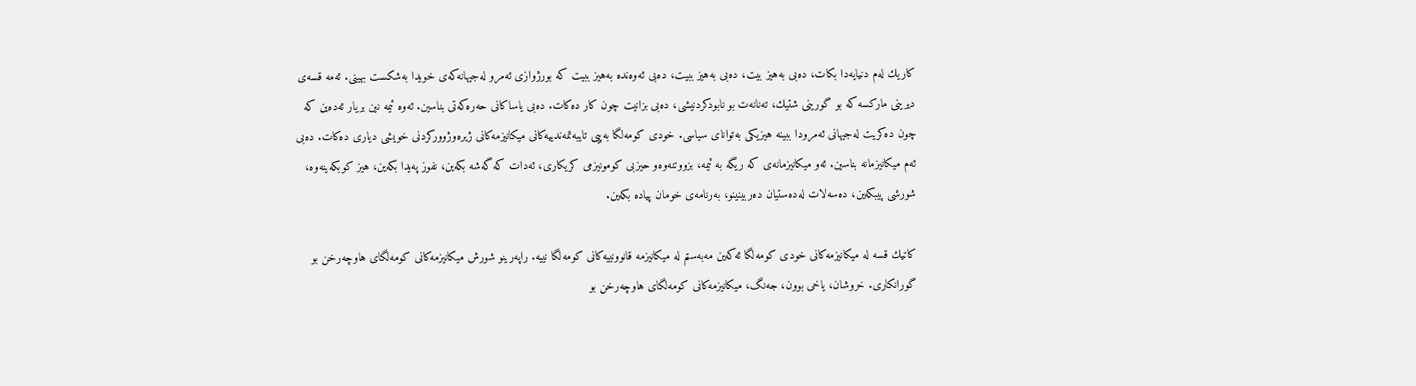كاريك له‌م دنيايه‌دا بكات، ده‌بى به‌هيز بيت، ده‌بى به‌هيز ببيت، ده‌بى ئه‌وه‌نده‌ به‌هيز ببيت كه‌ بورژوازى ئه‌مرو له‌جيهانه‌كه‌ى خويدا به‌شكست بهينى. ئه‌مه‌ قسه‌ى ديرينى ماركسه‌ كه‌ بو گورينى شتيك، ته‌نانه‌ت بو نابودكردنيشى، ده‌بى بزانيت چون كار ده‌كات. ده‌بى ياساكانى حه‌ره‌كه‌تى بناسين. ئه‌وه‌ ئيمه‌ نين بريار ئه‌ده‌ين كه‌ چون ده‌كريت له‌جيهانى ئه‌مرودا ببينه‌ هيزيكى به‌تواناى سياسى. خودى كومه‌لگا به‌پيى تايبه‌تمه‌ندييه‌كانى ميكانيزمه‌كانى ژيره‌وژووركردنى خويشى ديارى ده‌كات. ده‌بى ئه‌م ميكانيزمانه‌ بناسين. ئه‌و ميكانيزمانه‌ى كه‌ ريگه‌ به‌ ئيمه‌، بزووتنه‌وه‌و حيزبى كومونيزمى كريكارى، ئه‌دات كه‌ گه‌شه‌ بكه‌ين، نفوز په‌يدا بكه‌ين، هيز كوبكه‌ينه‌وه‌، شورشى پيبكه‌ين، ده‌سه‌لات له‌ده‌ستيان ده‌ربينينو، به‌رنامه‌ى خومان پياده‌ بكه‌ين.

كاتيك قسه‌ له‌ ميكانيزمه‌كانى خودى كومه‌لگا ئه‌كه‌ين مه‌به‌ستم له‌ ميكانيزمه‌ قانوونييه‌كانى كومه‌لگا نييه‌. راپه‌رينو شورش ميكانيزمه‌كانى كومه‌لگاى هاوچه‌رخن بو گورانكارى. خروشان، ياخى بوون، جه‌نگ، ميكانيزمه‌كانى كومه‌لگاى هاوچه‌رخن بو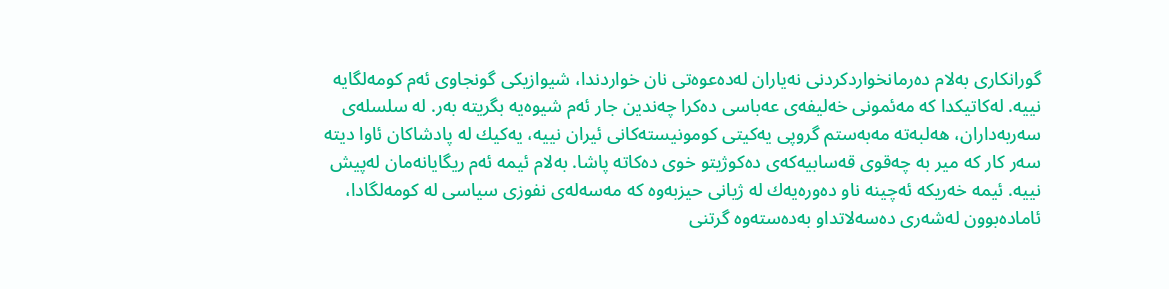گورانكارى به‌لام ده‌رمانخواردكردنى نه‌ياران له‌ده‌عوه‌تى نان خواردندا، شيوازيكى گونجاوى ئه‌م كومه‌لگايه‌ نييه‌. له‌كاتيكدا كه‌ مه‌ئمونى خه‌ليفه‌ى عه‌باسى ده‌كرا چه‌ندين جار ئه‌م شيوه‌يه‌ بگريته‌ به‌ر. له‌ سلسله‌ى سه‌ربه‌داران، هه‌لبه‌ته‌ مه‌به‌ستم گروپى يه‌كيتى كومونيسته‌كانى ئيران نييه‌، يه‌كيك له‌ پادشاكان ئاوا ديته‌ سه‌ر كار كه‌ مير به‌ چه‌قوى قه‌سابيه‌كه‌ى ده‌كوژيتو خوى ده‌كاته‌ پاشا. به‌لام ئيمه‌ ئه‌م ريگايانه‌مان له‌پيش نييه‌. ئيمه‌ خه‌ريكه‌ ئه‌چينه‌ ناو ده‌وره‌يه‌ك له‌ ژيانى حيزبه‌وه‌ كه‌ مه‌سه‌له‌ى نفوزى سياسى له‌ كومه‌لگادا، ئاماده‌بوون له‌شه‌رى ده‌سه‌لاتداو به‌ده‌سته‌وه‌ گرتنى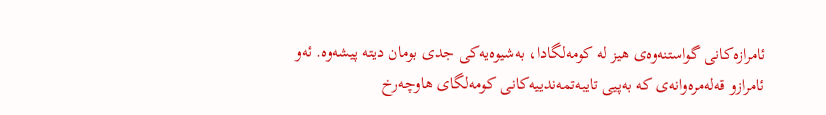ئامرازه‌كانى گواستنه‌وه‌ى هيز له‌ كومه‌لگادا، به‌شيوه‌يه‌كى جدى بومان ديته‌ پيشه‌وه‌. ئه‌و ئامرازو قه‌له‌مره‌وانه‌ى كه‌ به‌پيى تايبه‌تمه‌ندييه‌كانى كومه‌لگاى هاوچه‌رخ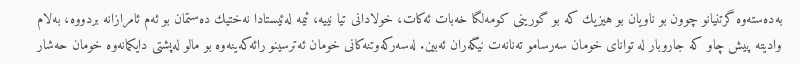به‌ده‌سته‌وه‌ گرتنيانو چوون بو ناويان بو هيزيك كه‌ بو گورينى كومه‌لگا خه‌بات ئه‌كات، خولادانى تيا نييه‌، ئيمه‌ له‌ئيستادا نه‌ختيك ده‌ستمان بو ئه‌م ئامرازانه‌ بردووه‌، به‌لام واديته‌ پيش چاو كه‌ جاروبار له‌ تواناى خومان سه‌رسامو ته‌نانه‌ت نيگه‌ران ئه‌بين. له‌سه‌ركه‌وتنه‌كانى خومان ئه‌ترسينو رائه‌كه‌ينه‌وه‌ بو مالو له‌پشتى دايكمانه‌وه‌ خومان حه‌شار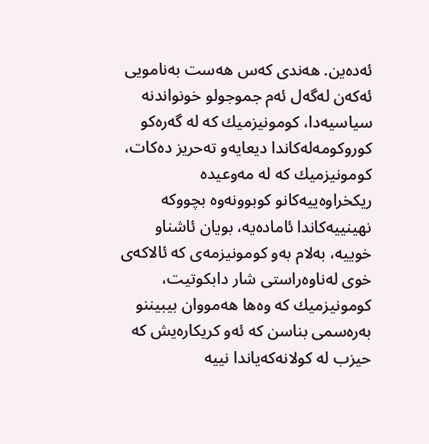ئه‌ده‌ين. هه‌ندى كه‌س هه‌ست به‌نامويى ئه‌كه‌ن له‌گه‌ل ئه‌م جموجولو خونواندنه‌ سياسيه‌دا، كومونيزميك كه‌ له‌ گه‌ره‌كو كوروكومه‌له‌كاندا ديعايه‌و ته‌حريز ده‌كات، كومونيزميك كه‌ له‌ مه‌وعيده‌ ريكخراوه‌ييه‌كانو كوبوونه‌وه‌ بچووكه‌ نهينييه‌كاندا ئاماده‌يه‌، بويان ئاشناو خوييه‌، به‌لام به‌و كومونيزمه‌ى كه‌ ئالاكه‌ى خوى له‌ناوه‌راستى شار دابكوتيت، كومونيزميك كه‌ وه‌ها هه‌مووان بيبيننو به‌ره‌سمى بناسن كه‌ ئه‌و كريكاره‌يش كه‌ حيزب له‌ كولانه‌كه‌ياندا نييه‌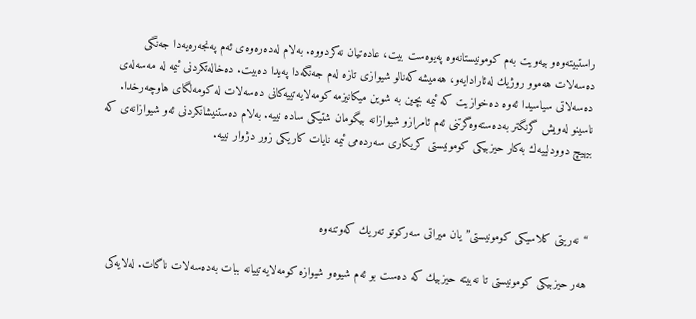راستبيته‌وه‌و بيه‌ويت به‌م كومونيستانه‌وه‌ په‌يوه‌ست بيت، عاده‌تيان نه‌كردووه‌. به‌لام له‌ده‌ره‌وه‌ى ئه‌م په‌نجه‌ره‌يه‌دا جه‌نگى ده‌سه‌لات هه‌موو روژيك له‌ئارادايه‌و، هه‌ميشه‌ كه‌نالو شيوازى تازه‌ له‌م جه‌نگه‌دا په‌يدا ده‌بيت. ده‌خاله‌تكردنى ئيمه‌ له‌ مه‌سه‌له‌ى ده‌سه‌لاتى سياسيدا ئه‌وه‌ ده‌خوازيت كه‌ ئيمه‌ بچين به‌ شوين ميكانيزمه‌ كومه‌لايه‌تييه‌كانى ده‌سه‌لات له‌ كومه‌لگاى هاوچه‌رخدا. ناسينو له‌ويش گرنگتر به‌ده‌سته‌وه‌گرتنى ئه‌م ئامرازو شيوازانه‌ بيگومان شتيكى ساده‌ نييه‌. به‌لام ده‌ستنيشانكردنى ئه‌و شيوازانه‌ى كه‌ بيهيچ دوودلييه‌ك به‌كار حيزبيكى كومونيستى كريكارى سه‌رده‌مى ئيمه‌ نايات كاريكى زور دژوار نييه‌.



“نه‌ريتى كلاسيكى كومونيستى” يان ميراتى سه‌ركوتو ته‌ريك كه‌وتنه‌وه‌

هه‌ر حيزبيكى كومونيستى تا نه‌بيته‌ حيزبيك كه‌ ده‌ست بو ئه‌م شيوه‌و شيوازه‌ كومه‌لايه‌تييانه‌ ببات به‌ده‌سه‌لات ناگات. له‌لايه‌كى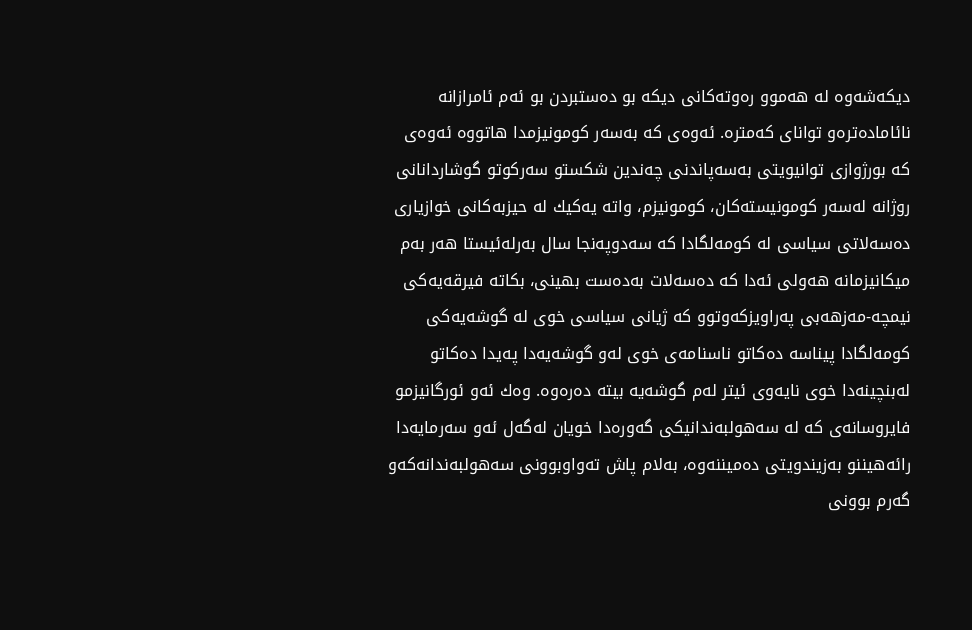ديكه‌شه‌وه‌ له‌ هه‌موو ره‌وته‌كانى ديكه‌ بو ده‌ستبردن بو ئه‌م ئامرازانه‌ نائاماده‌تره‌و تواناى كه‌متره‌. ئه‌وه‌ى كه‌ به‌سه‌ر كومونيزمدا هاتووه‌ ئه‌وه‌ى كه‌ بورژوازى توانيويتى به‌سه‌پاندنى چه‌ندين شكستو سه‌ركوتو گوشاردانانى روژانه‌ له‌سه‌ر كومونيسته‌كان، كومونيزم، واته‌ يه‌كيك له‌ حيزبه‌كانى خوازيارى ده‌سه‌لاتى سياسى له‌ كومه‌لگادا كه‌ سه‌دوپه‌نجا سال به‌رله‌ئيستا هه‌ر به‌م ميكانيزمانه‌ هه‌ولى ئه‌دا كه‌ ده‌سه‌لات به‌ده‌ست بهينى، بكاته‌ فيرقه‌يه‌كى نيمچه‌-مه‌زهه‌بى په‌راويزكه‌وتوو كه‌ ژيانى سياسى خوى له‌ گوشه‌يه‌كى كومه‌لگادا پيناسه‌ ده‌كاتو ناسنامه‌ى خوى له‌و گوشه‌يه‌دا په‌يدا ده‌كاتو له‌بنچينه‌دا خوى نايه‌وى ئيتر له‌م گوشه‌يه‌ بيته‌ ده‌ره‌وه‌. وه‌ك ئه‌و ئورگانيزمو فايروسانه‌ى كه‌ له‌ سه‌هولبه‌ندانيكى گه‌وره‌دا خويان له‌گه‌ل ئه‌و سه‌رمايه‌دا رائه‌هيننو به‌زيندويتى ده‌ميننه‌وه‌، به‌لام پاش ته‌واوبوونى سه‌هولبه‌ندانه‌كه‌و گه‌رم بوونى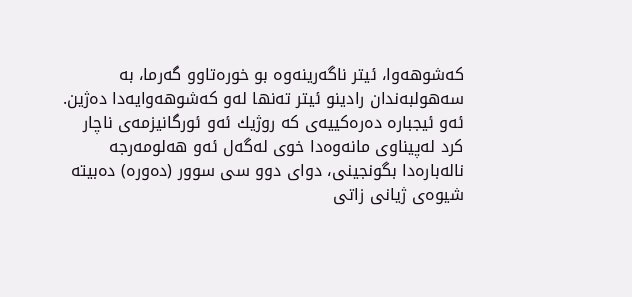كه‌شوهه‌وا، ئيتر ناگه‌رينه‌وه‌ بو خوره‌تاوو گه‌رما، به‌ سه‌هولبه‌ندان رادينو ئيتر ته‌نها له‌و كه‌شوهه‌وايه‌دا ده‌ژين. ئه‌و ئيجباره‌ ده‌ره‌كييه‌ى كه‌ روژيك ئه‌و ئورگانيزمه‌ى ناچار كرد له‌پيناوى مانه‌وه‌دا خوى له‌گه‌ل ئه‌و هه‌لومه‌رجه‌ ناله‌باره‌دا بگونجينى، دواى دوو سى سوور (ده‌وره‌) ده‌بيته‌ شيوه‌ى ژيانى زاتى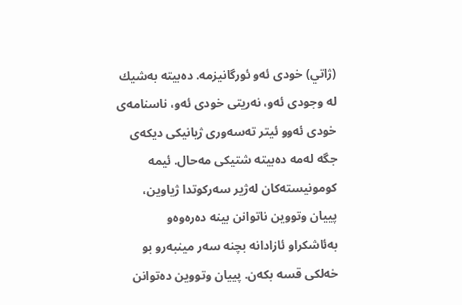(ژاتي) خودى ئه‌و ئورگانيزمه‌. ده‌بيته‌ به‌شيك له‌ وجودى ئه‌و، نه‌ريتى خودى ئه‌و، ناسنامه‌ى خودى ئه‌وو ئيتر ته‌سه‌ورى ژيانيكى ديكه‌ى جگه‌ له‌مه‌ ده‌بيته‌ شتيكى مه‌حال. ئيمه‌ كومونيسته‌كان له‌ژير سه‌ركوتدا ژياوين، پييان وتووين ناتوانن بينه‌ ده‌ره‌وه‌و به‌ئاشكراو ئازادانه‌ بچنه‌ سه‌ر مينبه‌رو بو خه‌لكى قسه‌ بكه‌ن. پييان وتووين ده‌توانن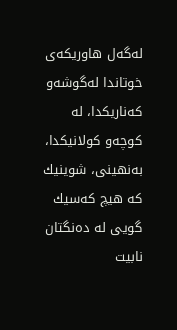له‌گه‌ل هاوريكه‌ى خوتاندا له‌گوشه‌و كه‌ناريكدا، له‌ كوچه‌و كولانيكدا، به‌نهينى، شوينيك كه‌ هيچ كه‌سيك گويى له‌ ده‌نگتان نابيت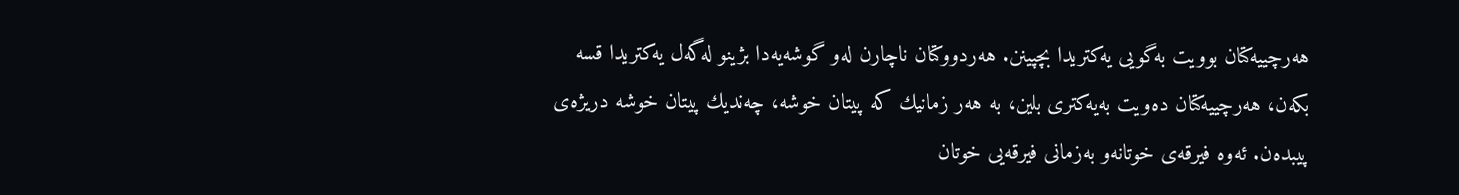هه‌رچييه‌كتان بوويت به‌گويى يه‌كتريدا بچپينن. هه‌ردووكتان ناچارن له‌و گوشه‌يه‌دا بژينو له‌گه‌ل يه‌كتريدا قسه‌ بكه‌ن، هه‌رچييه‌كتان ده‌ويت به‌يه‌كترى بلين، به‌ هه‌ر زمانيك كه‌ پيتان خوشه‌، چه‌نديك پيتان خوشه‌ دريژه‌ى پيبده‌ن. ئه‌وه‌ فيرقه‌ى خوتانه‌و به‌زمانى فيرقه‌يى خوتان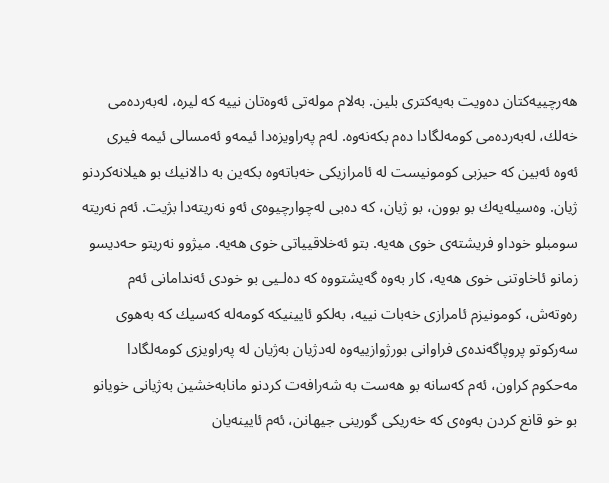هه‌رچييه‌كتان ده‌ويت به‌يه‌كترى بلين. به‌لام موله‌تى ئه‌وه‌تان نييه‌ كه‌ ليره‌، له‌به‌رده‌مى خه‌لك، له‌به‌رده‌مى كومه‌لگادا ده‌م بكه‌نه‌وه‌. له‌م په‌راويزه‌دا ئيمه‌و ئه‌مسالى ئيمه‌ فيرى ئه‌وه‌ ئه‌بين كه‌ حيزبى كومونيست له‌ ئامرازيكى خه‌باته‌وه‌ بكه‌ين به‌ دالانيك بو هيلانه‌كردنو ژيان. وه‌سيله‌يه‌ك بو بوون، بو ژيان، كه‌ ده‌بى له‌چوارچيوه‌ى ئه‌و نه‌ريته‌دا بژيت. ئه‌م نه‌ريته‌ سومبلو خوداو فريشته‌ى خوى هه‌يه‌. بتو ئه‌خلاقيياتى خوى هه‌يه‌. ميژوو نه‌ريتو حه‌ديسو زمانو ئاخاوتنى خوى هه‌يه‌، كار به‌وه‌ گه‌يشتووه‌ كه‌ ده‌لـيى بو خودى ئه‌ندامانى ئه‌م ره‌وته‌ش، كومونيزم ئامرازى خه‌بات نييه‌، به‌لكو ئايينيكه‌ كومه‌له‌ كه‌سيك كه‌ به‌هوى سه‌ركوتو پروپاگه‌نده‌ى فراوانى بورژوازييه‌وه‌ له‌دژيان به‌ژيان له‌ په‌راويزى كومه‌لگادا مه‌حكوم كراون، ئه‌م كه‌سانه‌ بو هه‌ست به‌ شه‌رافه‌ت كردنو مانابه‌خشين به‌ژيانى خويانو بو خو قانع كردن به‌وه‌ى كه‌ خه‌ريكى گورينى جيهانن، ئه‌م ئايينه‌يان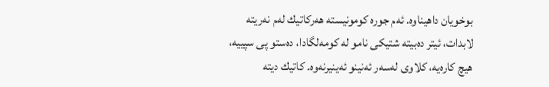بوخويان داهيناوه‌. ئه‌م جوره‌ كومونيسته‌ هه‌ركاتيك له‌م نه‌ريته‌ لابدات، ئيتر ده‌بيته‌ شتيكى نامو له‌ كومه‌لگادا، ده‌ستو پى سپييه‌، هيچ كاره‌يه‌، كلاوى له‌سه‌ر ئه‌نينو ئه‌ينيرنه‌وه‌. كاتيك ديته‌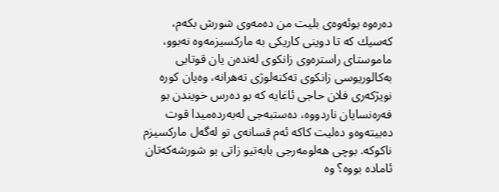ده‌ره‌وه‌ بوئه‌وه‌ى بليت من ده‌مه‌وى شورش بكه‌م، كه‌سيك كه‌ تا دوينى كاريكى به‌ ماركسيزمه‌وه‌ نه‌بوو، ماموستاى راستره‌وى زانكوى له‌نده‌ن يان قوتابى به‌كالوريوسى زانكوى ته‌كنه‌لوژى ته‌هرانه‌، وه‌يان كوره‌ نويژكه‌رى فلان حاجى ئاغايه‌ كه‌ بو ده‌رس خويندن بو فه‌ره‌نسايان ناردووه‌، ده‌ستبه‌جى له‌به‌رده‌ميدا قوت ده‌بيته‌وه‌و ده‌ليت كاكه‌ ئه‌م قسانه‌ى تو له‌گه‌ل ماركسيزم ناكوكه‌. بوچى هه‌لومه‌رجى بابه‌تيو زاتى بو شورشه‌كه‌تان ئاماده‌ بووه‌؟ وه‌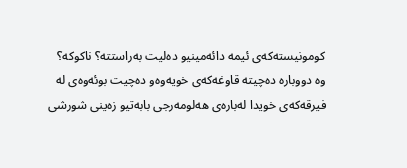كومونيسته‌كه‌ى ئيمه‌ دائه‌مينيو ده‌ليت به‌راستته‌؟ ناكوكه‌؟ وه‌ دووباره‌ ده‌چيته‌ قاوغه‌كه‌ى خويه‌وه‌و ده‌چيت بوئه‌وه‌ى له‌ فيرقه‌كه‌ى خويدا له‌باره‌ى هه‌لومه‌رجى بابه‌تيو زه‌ينى شورشى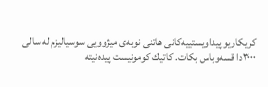كريكاريو پيداويستييه‌كانى هاتنى نوبه‌ى ميژوويى سوسياليزم له‌ سالى ٣٠٠٠دا قسه‌وباس بكات. كاتيك كومونيست پيده‌نيته‌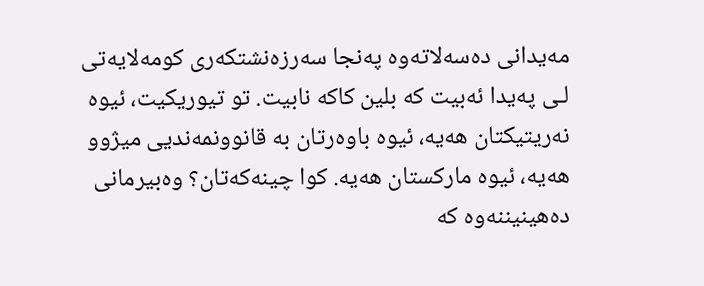مه‌يدانى ده‌سه‌لاته‌وه‌ په‌نجا سه‌رزه‌نشتكه‌رى كومه‌لايه‌تى لـى په‌يدا ئه‌بيت كه‌ بلين كاكه‌ نابيت. تو تيوريكيت، ئيوه‌ نه‌ريتيكتان هه‌يه‌، ئيوه‌ باوه‌رتان به‌ قانوونمه‌نديى ميژوو هه‌يه‌، ئيوه‌ ماركستان هه‌يه‌. كوا چينه‌كه‌تان؟ وه‌بيرمانى ده‌هينيننه‌وه‌ كه‌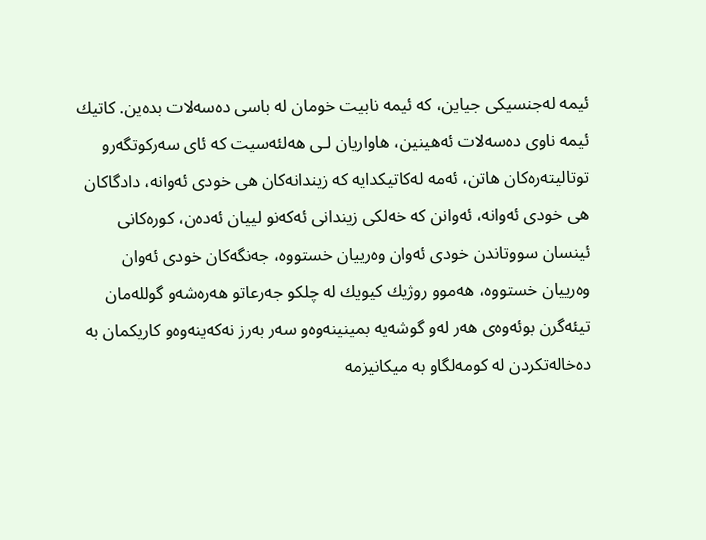ئيمه‌ له‌جنسيكى جياين، كه‌ ئيمه‌ نابيت خومان له‌ باسى ده‌سه‌لات بده‌ين. كاتيك ئيمه‌ ناوى ده‌سه‌لات ئه‌هينين، هاواريان لـى هه‌لئه‌سيت كه‌ ئاى سه‌ركوتگه‌رو توتاليته‌ره‌كان هاتن، ئه‌مه‌ له‌كاتيكدايه‌ كه‌ زيندانه‌كان هى خودى ئه‌وانه‌، دادگاكان هى خودى ئه‌وانه‌، ئه‌وانن كه‌ خه‌لكى زيندانى ئه‌كه‌نو لييان ئه‌ده‌ن، كوره‌كانى ئينسان سووتاندن خودى ئه‌وان وه‌رييان خستووه‌، جه‌نگه‌كان خودى ئه‌وان وه‌رييان خستووه‌، هه‌موو روژيك كيويك له‌ چلكو جه‌رعاتو هه‌ره‌شه‌و گولله‌مان تيئه‌گرن بوئه‌وه‌ى هه‌ر له‌و گوشه‌يه‌ بمينينه‌وه‌و سه‌ر به‌رز نه‌كه‌ينه‌وه‌و كاريكمان به‌ ده‌خاله‌تكردن له‌ كومه‌لگاو به‌ ميكانيزمه‌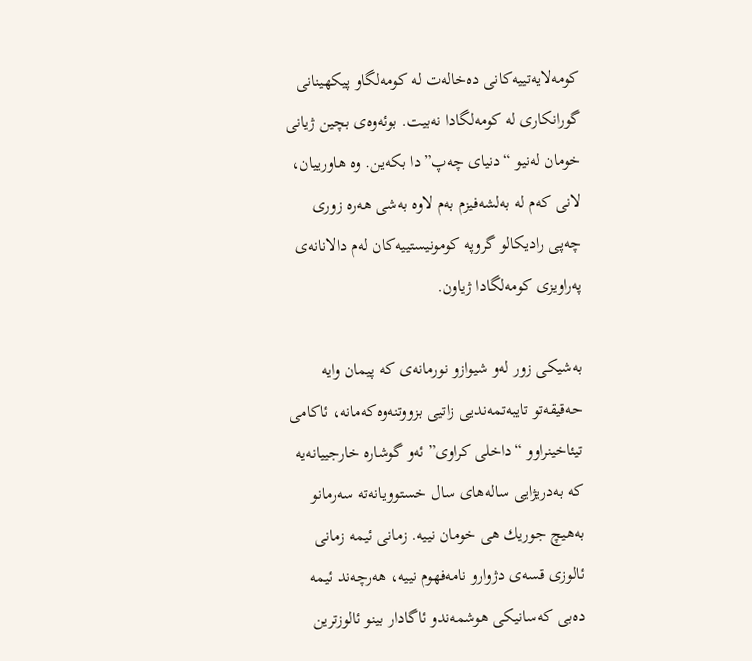كومه‌لايه‌تييه‌كانى ده‌خاله‌ت له‌ كومه‌لگاو پيكهينانى گورانكارى له‌ كومه‌لگادا نه‌بيت. بوئه‌وه‌ى بچين ژيانى خومان له‌نيو “دنياى چه‌پ”دا بكه‌ين. وه‌ هاورييان، لانى كه‌م له‌ به‌لشه‌فيزم به‌م لاوه‌ به‌شى هه‌ره‌ زورى چه‌پى راديكالو گروپه‌ كومونيستييه‌كان له‌م دالانانه‌ى په‌راويزى كومه‌لگادا ژياون.

به‌شيكى زور له‌و شيوازو نورمانه‌ى كه‌ پيمان وايه‌ حه‌قيقه‌تو تايبه‌تمه‌نديى زاتيى بزووتنه‌وه‌كه‌مانه‌، ئاكامى تيئاخينراوو “داخلى كراوى” ئه‌و گوشاره‌ خارجييانه‌يه‌ كه‌ به‌دريژايى ساله‌هاى سال خستوويانه‌ته‌ سه‌رمانو به‌هيچ جوريك هى خومان نييه‌. زمانى ئيمه‌ زمانى ئالوزى قسه‌ى دژوارو نامه‌فهوم نييه‌، هه‌رچه‌ند ئيمه‌ ده‌بى كه‌سانيكى هوشمه‌ندو ئاگادار بينو ئالوزترين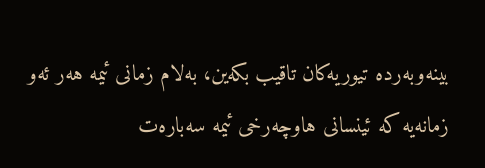بينه‌وبه‌رده‌ تيوريه‌كان تاقيب بكه‌ين، به‌لام زمانى ئيمه‌ هه‌ر ئه‌و زمانه‌يه‌ كه‌ ئينسانى هاوچه‌رخى ئيمه‌ سه‌باره‌ت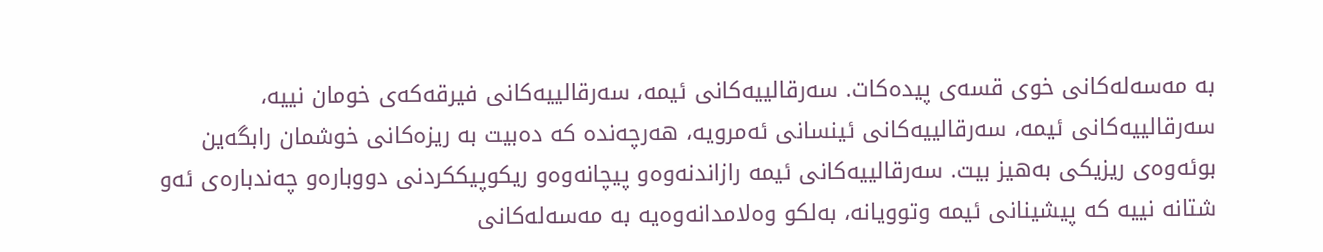به‌ مه‌سه‌له‌كانى خوى قسه‌ى پيده‌كات. سه‌رقالييه‌كانى ئيمه‌، سه‌رقالييه‌كانى فيرقه‌كه‌ى خومان نييه‌، سه‌رقالييه‌كانى ئيمه‌، سه‌رقالييه‌كانى ئينسانى ئه‌مرويه‌، هه‌رچه‌نده‌ كه‌ ده‌بيت به‌ ريزه‌كانى خوشمان رابگه‌ين بوئه‌وه‌ى ريزيكى به‌هيز بيت. سه‌رقالييه‌كانى ئيمه‌ رازاندنه‌وه‌و پيچانه‌وه‌و ريكوپيككردنى دووباره‌و چه‌ندباره‌ى ئه‌و شتانه‌ نييه‌ كه‌ پيشينانى ئيمه‌ وتوويانه‌، به‌لكو وه‌لامدانه‌وه‌يه‌ به‌ مه‌سه‌له‌كانى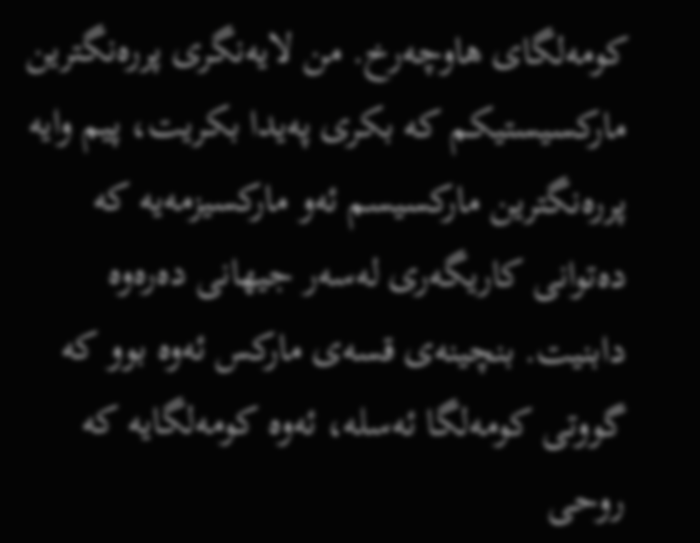كومه‌لگاى هاوچه‌رخ. من لايه‌نگرى پرره‌نگترين ماركسيستيكم كه‌ بكرى په‌يدا بكريت، پيم وايه‌ پرره‌نگترين ماركسيسم ئه‌و ماركسيزمه‌يه‌ كه‌ ده‌توانى كاريگه‌رى له‌سه‌ر جيهانى ده‌ره‌وه‌ دابنيت. بنچينه‌ى قسه‌ى ماركس ئه‌وه‌ بوو كه‌ گووتى كومه‌لگا ئه‌سله‌، ئه‌وه‌ كومه‌لگايه‌ كه‌ روحى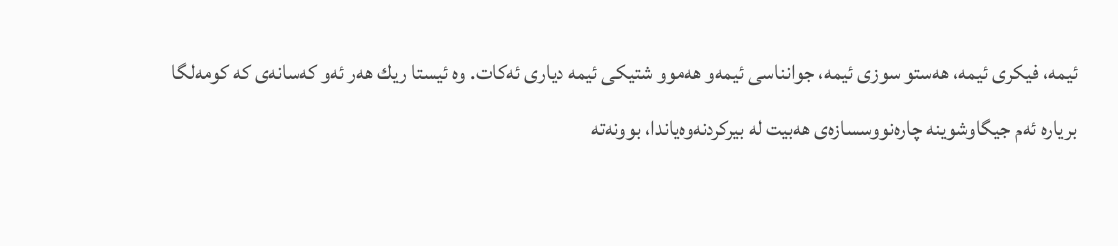ئيمه‌، فيكرى ئيمه‌، هه‌ستو سوزى ئيمه‌، جوانناسى ئيمه‌و هه‌موو شتيكى ئيمه‌ ديارى ئه‌كات. وه‌ ئيستا ريك هه‌ر ئه‌و كه‌سانه‌ى كه‌ كومه‌لگا برياره‌ ئه‌م جيگاوشوينه‌ چاره‌نووسسازه‌ى هه‌بيت له‌ بيركردنه‌وه‌ياندا، بوونه‌ته‌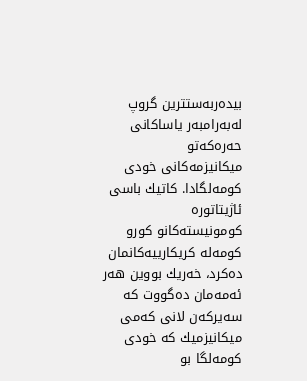بيده‌ربه‌ستترين گروپ له‌به‌رامبه‌ر ياساكانى حه‌ره‌كه‌تو ميكانيزمه‌كانى خودى كومه‌لگادا. كاتيك باسى ئاژيتاتوره‌ كومونيسته‌كانو كورو كومه‌له‌ كريكارييه‌كانمان ده‌كرد، خه‌ريك بووين هه‌ر ئه‌مه‌مان ده‌گووت كه‌ سه‌يركه‌ن لانى كه‌مى ميكانيزميك كه‌ خودى كومه‌لگا بو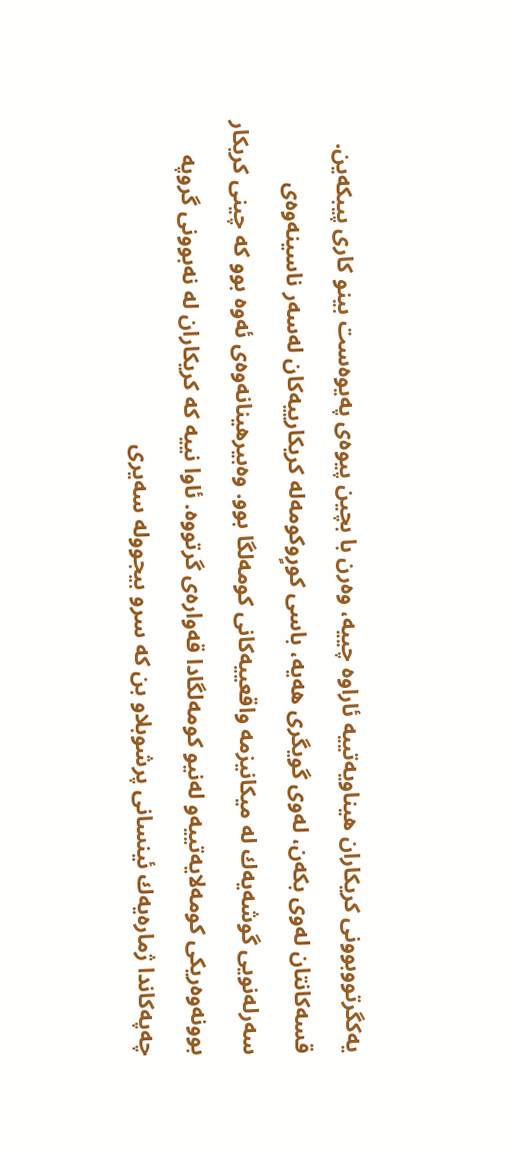يه‌كگرتووبوونى كريكاران هيناويه‌تييه‌ ئاراوه‌ چييه‌، وه‌رن با بچين پيوه‌ى په‌يوه‌ست بينو كارى پيبكه‌ين. قسه‌كانتان له‌وى بكه‌ن، له‌وى گويگرى هه‌يه‌، باسى كورٍوكومه‌له‌ كريكارييه‌كان له‌سه‌ر ناسينه‌وه‌ى سه‌رله‌نويى گوشه‌يه‌ك له‌ ميكانيزمه‌ واقعييه‌كانى كومه‌لگا بوو. وه‌بيرهينانه‌وه‌ى ئه‌وه‌ بوو كه‌ چينى كريكار بوونه‌وه‌ريكى كومه‌لايه‌تييه‌و له‌نيو كومه‌لگادا قه‌واره‌ى گرتووه‌. ئاوا نييه‌ كه‌ كريكاران له‌ نه‌بوونى گروپه‌ چه‌په‌كاندا ژماره‌يه‌ك ئينسانى پرشوبلاو بن كه‌ سرو بيجووله‌ سه‌يرى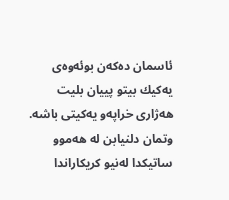ئاسمان ده‌كه‌ن بوئه‌وه‌ى يه‌كيك بيتو پييان بليت هه‌ژارى خراپه‌و يه‌كيتى باشه‌. وتمان دلنيابن له‌ هه‌موو ساتيكدا له‌نيو كريكاراندا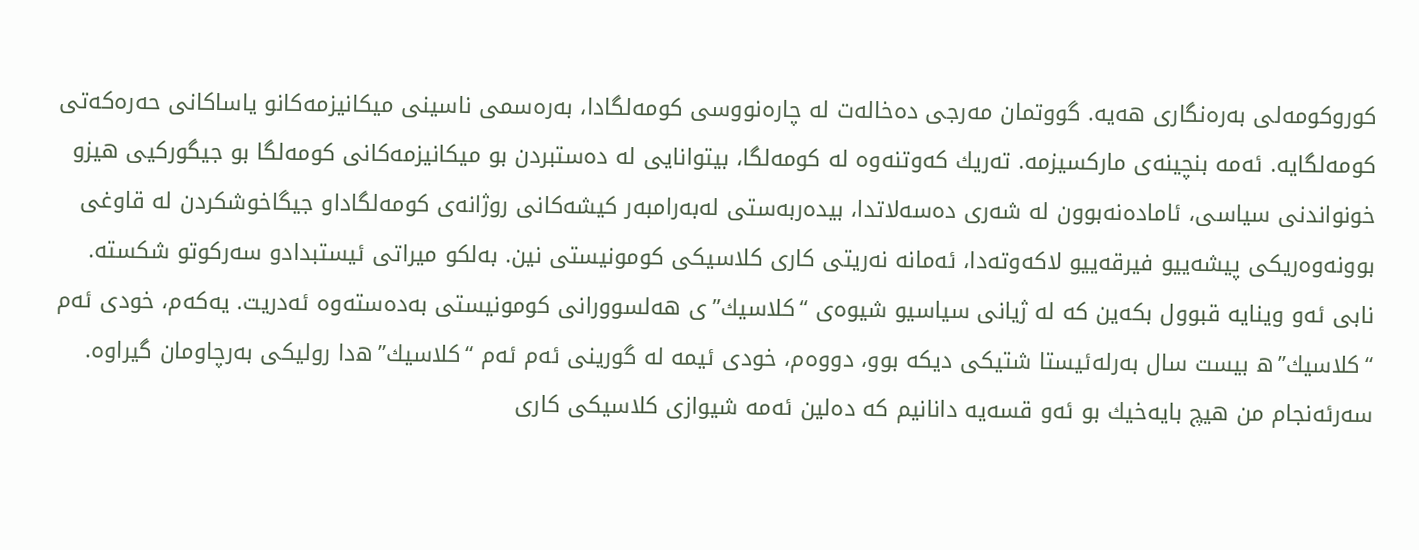كوروكومه‌لى به‌ره‌نگارى هه‌يه‌. گووتمان مه‌رجى ده‌خاله‌ت له‌ چاره‌نووسى كومه‌لگادا، به‌ره‌سمى ناسينى ميكانيزمه‌كانو ياساكانى حه‌ره‌كه‌تى كومه‌لگايه‌. ئه‌مه‌ بنچينه‌ى ماركسيزمه‌. ته‌ريك كه‌وتنه‌وه‌ له‌ كومه‌لگا، بيتوانايى له‌ ده‌ستبردن بو ميكانيزمه‌كانى كومه‌لگا بو جيگوركيى هيزو خونواندنى سياسى، ئاماده‌نه‌بوون له‌ شه‌رى ده‌سه‌لاتدا، بيده‌ربه‌ستى له‌به‌رامبه‌ر كيشه‌كانى روژانه‌ى كومه‌لگاداو جيگاخوشكردن له‌ قاوغى بوونه‌وه‌ريكى پيشه‌ييو فيرقه‌ييو لاكه‌وته‌دا، ئه‌مانه‌ نه‌ريتى كارى كلاسيكى كومونيستى نين. به‌لكو ميراتى ئيستبدادو سه‌ركوتو شكسته‌. نابى ئه‌و وينايه‌ قبوول بكه‌ين كه‌ له‌ ژيانى سياسيو شيوه‌ى “كلاسيك”ى هه‌لسوورانى كومونيستى به‌ده‌سته‌وه‌ ئه‌دريت. يه‌كه‌م، خودى ئه‌م “كلاسيك”ه‌ بيست سال به‌رله‌ئيستا شتيكى ديكه‌ بوو، دووه‌م، خودى ئيمه‌ له‌ گورينى ئه‌م ئه‌م “كلاسيك”ه‌دا روليكى به‌رچاومان گيراوه‌. سه‌رئه‌نجام من هيچ بايه‌خيك بو ئه‌و قسه‌يه‌ دانانيم كه‌ ده‌لين ئه‌مه‌ شيوازى كلاسيكى كارى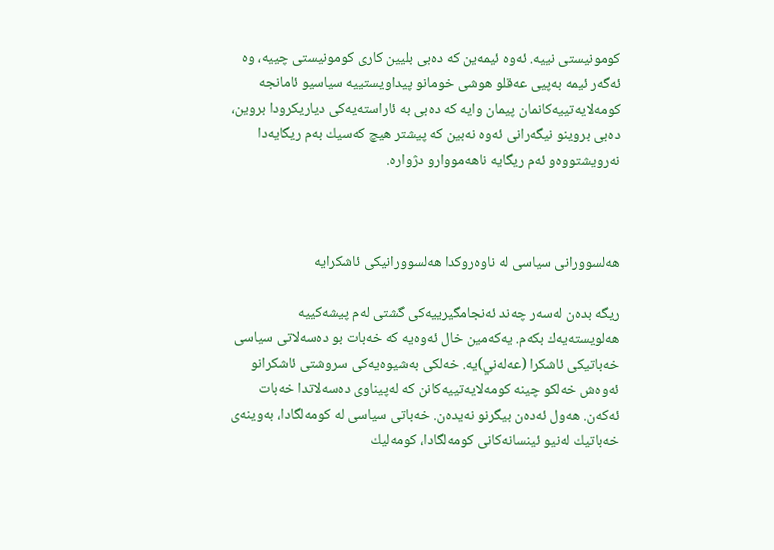كومونيستى نييه‌. ئه‌وه‌ ئيمه‌ين كه‌ ده‌بى بليين كارى كومونيستى چييه‌، وه‌ ئه‌گه‌ر ئيمه‌ به‌پيى عه‌قلو هوشى خومانو پيداويستييه‌ سياسيو ئامانجه‌ كومه‌لايه‌تييه‌كانمان پيمان وايه‌ كه‌ ده‌بى به‌ ئاراسته‌يه‌كى دياريكرودا بروين، ده‌بى بروينو نيگه‌رانى ئه‌وه‌ نه‌بين كه‌ پيشتر هيچ كه‌سيك به‌م ريگايه‌دا نه‌رويشتووه‌و ئه‌م ريگايه‌ ناهه‌مووارو دژواره‌.



هه‌لسوورانى سياسى له‌ ناوه‌روكدا هه‌لسوورانيكى ئاشكرايه‌

ريگه‌ بده‌ن له‌سه‌ر چه‌ند ئه‌نجامگيرييه‌كى گشتى له‌م پيشه‌كييه‌ هه‌لويسته‌يه‌ك بكه‌م. يه‌كه‌مين خال ئه‌وه‌يه‌ كه‌ خه‌بات بو ده‌سه‌لاتى سياسى خه‌باتيكى ئاشكرا (عه‌له‌ني)يه‌. خه‌لكى به‌شيوه‌يه‌كى سروشتى ئاشكرانو ئه‌وه‌ش خه‌لكو چينه‌ كومه‌لايه‌تييه‌كانن كه‌ له‌پيناوى ده‌سه‌لاتدا خه‌بات ئه‌كه‌ن. هه‌ول ئه‌ده‌ن بيگرنو نه‌يده‌ن. خه‌باتى سياسى له‌ كومه‌لگادا، به‌وينه‌ى خه‌باتيك له‌نيو ئينسانه‌كانى كومه‌لگادا، كومه‌ليك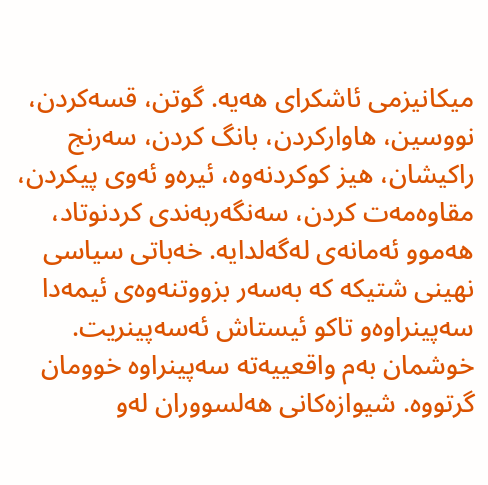ميكانيزمى ئاشكراى هه‌يه‌. گوتن، قسه‌كردن، نووسين، هاواركردن، بانگ كردن، سه‌رنج راكيشان، هيز كوكردنه‌وه‌، ئيره‌و ئه‌وى پيكردن، مقاوه‌مه‌ت كردن، سه‌نگه‌ربه‌ندى كردنوتاد، هه‌موو ئه‌مانه‌ى له‌گه‌لدايه‌. خه‌باتى سياسى نهينى شتيكه‌ كه‌ به‌سه‌ر بزووتنه‌وه‌ى ئيمه‌دا سه‌پينراوه‌و تاكو ئيستاش ئه‌سه‌پينريت. خوشمان به‌م واقعييه‌ته‌ سه‌پينراوه‌ خوومان گرتووه‌. شيوازه‌كانى هه‌لسووران له‌و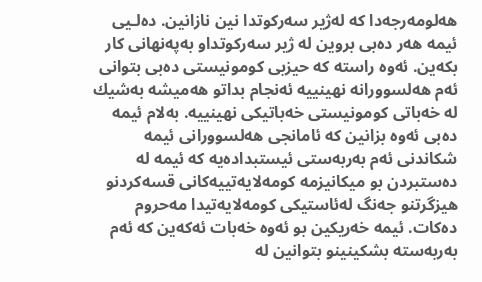هه‌لومه‌رجه‌دا كه‌ له‌ژير سه‌ركوتدا نين نازانين. ده‌لـيى ئيمه‌ هه‌ر ده‌بى بروين له‌ ژير سه‌ركوتداو به‌په‌نهانى كار بكه‌ين. ئه‌وه‌ راسته‌ كه‌ حيزبى كومونيستى ده‌بى بتوانى ئه‌م هه‌لسوورانه‌ نهينييه‌ ئه‌نجام بداتو هه‌ميشه‌ به‌شيك له‌ خه‌باتى كومونيستى خه‌باتيكى نهينييه‌. به‌لام ئيمه‌ ده‌بى ئه‌وه‌ بزانين كه‌ ئامانجى هه‌لسوورانى ئيمه‌ شكاندنى ئه‌م به‌ربه‌ستى ئيستبداده‌يه‌ كه‌ ئيمه‌ له‌ ده‌ستبردن بو ميكانيزمه‌ كومه‌لايه‌تييه‌كانى قسه‌كردنو هيزگرتنو جه‌نگ له‌ئاستيكى كومه‌لايه‌تيدا مه‌حروم ده‌كات. ئيمه‌ خه‌ريكين بو ئه‌وه‌ خه‌بات ئه‌كه‌ين كه‌ ئه‌م به‌ربه‌سته‌ بشكينينو بتوانين له‌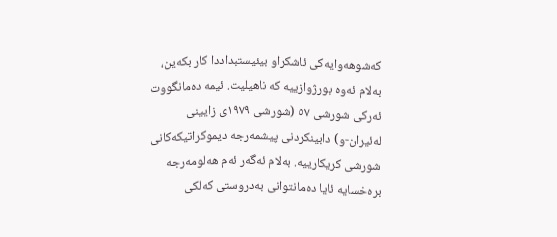كه‌شوهه‌وايه‌كى ئاشكراو بيئيستبداددا كار بكه‌ين، به‌لام ئه‌وه‌ بورژوازييه‌ كه‌ ناهيليت. ئيمه‌ ده‌مانگووت ئه‌ركى شورشى ٥٧ (شورشى ١٩٧٩ى زايينى له‌ئيران-و) دابينكردنى پيشمه‌رجه‌ ديموكراتيكه‌كانى شورشى كريكارييه‌. به‌لام ئه‌گه‌ر ئه‌م هه‌لومه‌رجه‌ بره‌خسايه‌ ئايا ده‌مانتوانى به‌دروستى كه‌لكى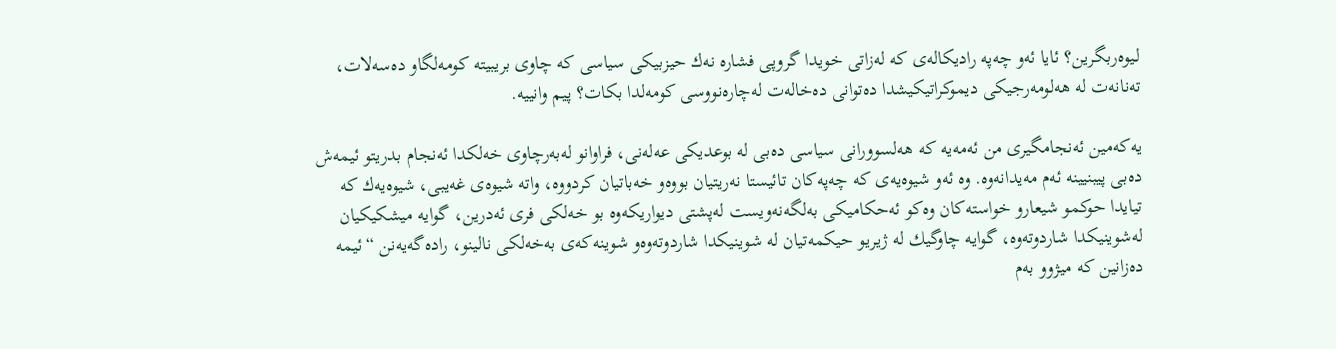لـيوه‌ربگرين؟ ئايا ئه‌و چه‌په‌ راديكاله‌ى كه‌ له‌زاتى خويدا گروپى فشاره‌ نه‌ك حيزبيكى سياسى كه‌ چاوى بريبيته‌ كومه‌لگاو ده‌سه‌لات، ته‌نانه‌ت له‌ هه‌لومه‌رجيكى ديموكراتيكيشدا ده‌توانى ده‌خاله‌ت له‌چاره‌نووسى كومه‌لدا بكات؟ پيم وانييه‌.

يه‌كه‌مين ئه‌نجامگيرى من ئه‌مه‌يه‌ كه‌ هه‌لسوورانى سياسى ده‌بى له‌ بوعديكى عه‌له‌نى، فراوانو له‌به‌رچاوى خه‌لكدا ئه‌نجام بدريتو ئيمه‌ش ده‌بى پيبنيينه‌ ئه‌م مه‌يدانه‌وه‌. وه‌ ئه‌و شيوه‌يه‌ى كه‌ چه‌په‌كان تائيستا نه‌ريتيان بووه‌و خه‌باتيان كردووه‌، واته‌ شيوه‌ى غه‌يبى، شيوه‌يه‌ك كه‌ تيايدا حوكمو شيعارو خواسته‌كان وه‌كو ئه‌حكاميكى به‌لگه‌نه‌ويست له‌پشتى ديواريكه‌وه‌ بو خه‌لكى فرى ئه‌درين، گوايه‌ ميشكيكيان له‌شوينيكدا شاردوته‌وه‌، گوايه‌ چاوگيك له‌ ژيريو حيكمه‌تيان له‌ شوينيكدا شاردوته‌وه‌و شوينه‌كه‌ى به‌خه‌لكى نالينو، راده‌گه‌يه‌نن “ئيمه‌ ده‌زانين كه‌ ميژوو به‌م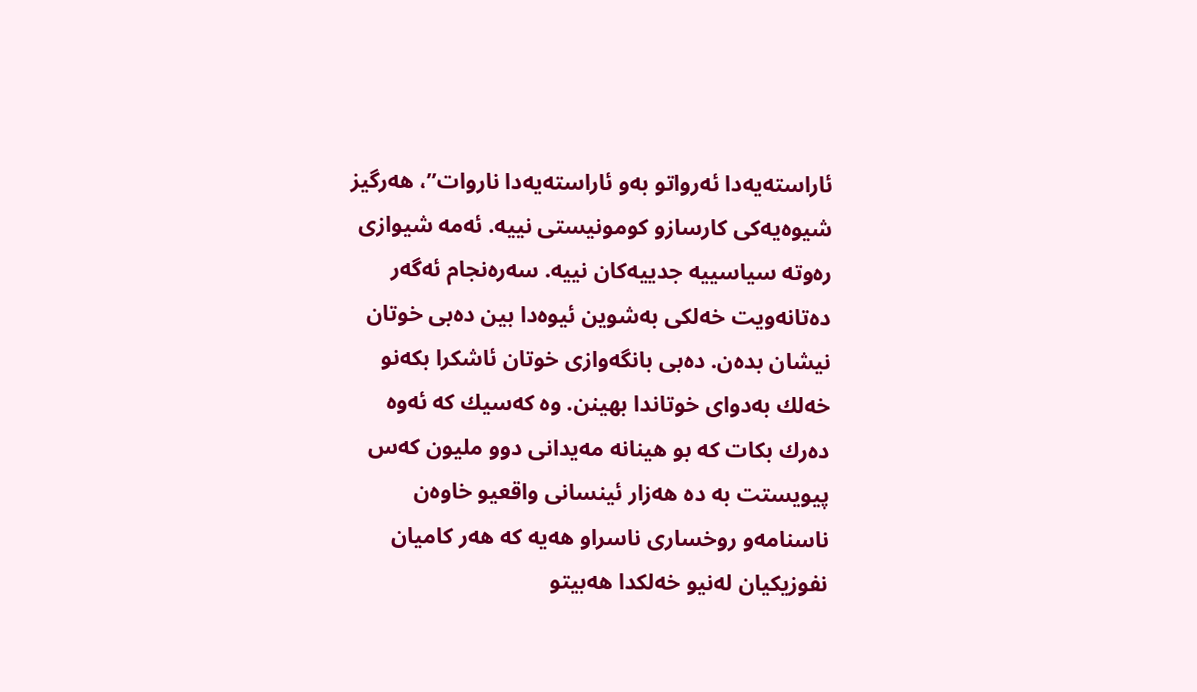ئاراسته‌يه‌دا ئه‌رواتو به‌و ئاراسته‌يه‌دا ناروات”، هه‌رگيز شيوه‌يه‌كى كارسازو كومونيستى نييه‌. ئه‌مه‌ شيوازى ره‌وته‌ سياسييه‌ جدييه‌كان نييه‌. سه‌ره‌نجام ئه‌گه‌ر ده‌تانه‌ويت خه‌لكى به‌شوين ئيوه‌دا بين ده‌بى خوتان نيشان بده‌ن. ده‌بى بانگه‌وازى خوتان ئاشكرا بكه‌نو خه‌لك به‌دواى خوتاندا بهينن. وه‌ كه‌سيك كه‌ ئه‌وه‌ ده‌رك بكات كه‌ بو هينانه‌ مه‌يدانى دوو مليون كه‌س پيويستت به‌ ده‌ هه‌زار ئينسانى واقعيو خاوه‌ن ناسنامه‌و روخسارى ناسراو هه‌يه‌ كه‌ هه‌ر كاميان نفوزيكيان له‌نيو خه‌لكدا هه‌بيتو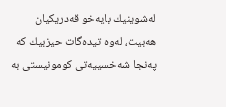له‌شوينيك بايه‌خو قه‌دريكيان هه‌بيت، له‌وه‌ تيده‌گات حيزبيك كه‌ په‌نجا شه‌خسييه‌تى كومونيستى به‌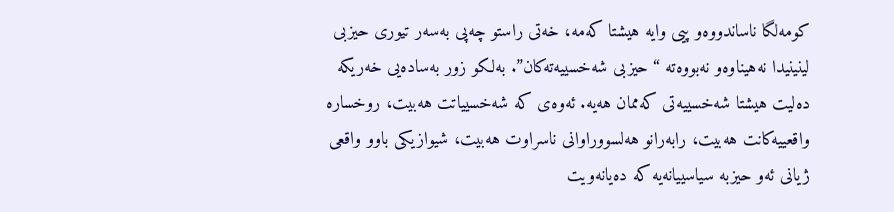كومه‌لگا ناساندووه‌و پيى وايه‌ هيشتا كه‌مه‌، خه‌تى راستو چه‌پى به‌سه‌ر تيورى حيزبى لينينيدا نه‌هيناوه‌و نه‌بووه‌ته‌ “حيزبى شه‌خسييه‌ته‌كان”. به‌لكو زور به‌ساده‌يى خه‌ريكه‌ ده‌ليت هيشتا شه‌خسييه‌تى كه‌ممان هه‌يه‌. ئه‌وه‌ى كه‌ شه‌خسيياتت هه‌بيت، روخساره‌ واقعييه‌كانت هه‌بيت، رابه‌رانو هه‌لسووراوانى ناسراوت هه‌بيت، شيوازيكى باوو واقعى ژيانى ئه‌و حيزبه‌ سياسييانه‌يه‌ كه‌ ده‌يانه‌ويت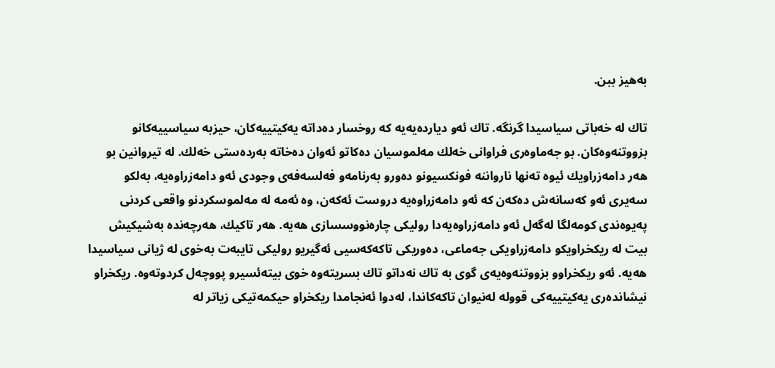به‌هيز ببن.

تاك له‌ خه‌باتى سياسيدا گرنگه‌. تاك ئه‌و ديارده‌يه‌يه‌ كه‌ روخسار ده‌داته‌ يه‌كيتييه‌كان، حيزبه‌ سياسييه‌كانو بزووتنه‌وه‌كان. بو جه‌ماوه‌رى فراوانى خه‌لك مه‌لموسيان ده‌كاتو ئه‌وان ده‌خاته‌ به‌رده‌ستى خه‌لك. له‌ تيروانين بو هه‌ر دامه‌زراويك ئيوه‌ ته‌نها نارواننه‌ فونكسيونو ده‌ورو به‌رنامه‌و فه‌لسه‌فه‌ى وجودى ئه‌و دامه‌زراوه‌يه‌، به‌لكو سه‌يرى ئه‌و كه‌سانه‌ش ده‌كه‌ن كه‌ ئه‌و دامه‌زراوه‌يه‌ دروست ئه‌كه‌ن، وه‌ ئه‌مه‌ له‌ مه‌لموسكردنو واقعى كردنى په‌يوه‌ندى كومه‌لگا له‌گه‌ل ئه‌و دامه‌زراوه‌يه‌دا روليكى چاره‌نووسسازى هه‌يه‌. هه‌ر تاكيك، هه‌رچه‌نده‌ به‌شيكيش بيت له‌ ريكخراويكو دامه‌زراويكى جه‌ماعى، ده‌وريكى تاكه‌كه‌سيى ئه‌گيريو روليكى تايبه‌ت به‌خوى له‌ ژيانى سياسيدا هه‌يه‌. ئه‌و ريكخراوو بزووتنه‌وه‌يه‌ى گوى به‌ تاك نه‌داتو تاك بسريته‌وه‌ خوى بيته‌ئسيرو پووچه‌ل كردوته‌وه‌. ريكخراو نيشانده‌رى يه‌كيتييه‌كى قووله‌ له‌نيوان تاكه‌كاندا، له‌دوا ئه‌نجامدا ريكخراو حيكمه‌تيكى زياتر له‌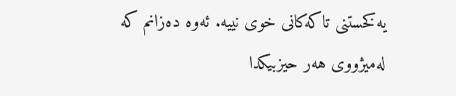يه‌كخستنى تاكه‌كانى خوى نييه‌. ئه‌وه‌ ده‌زانم كه‌ له‌ميژووى هه‌ر حيزبيكدا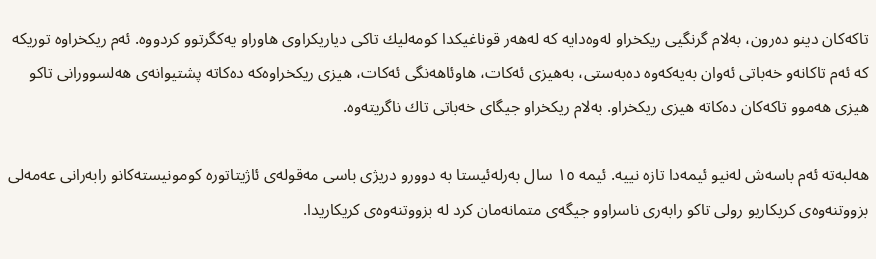تاكه‌كان دينو ده‌رون، به‌لام گرنگيى ريكخراو له‌وه‌دايه‌ كه‌ له‌هه‌ر قوناغيكدا كومه‌ليك تاكى دياريكراوى هاوراو يه‌كگرتوو كردووه‌. ئه‌م ريكخراوه‌ توريكه‌ كه‌ ئه‌م تاكانه‌و خه‌باتى ئه‌وان به‌يه‌كه‌وه‌ ده‌به‌ستى، به‌هيزى ئه‌كات، هاوئاهه‌نگى ئه‌كات، هيزى ريكخراوه‌كه‌ ده‌كاته‌ پشتيوانه‌ى هه‌لسوورانى تاكو هيزى هه‌موو تاكه‌كان ده‌كاته‌ هيزى ريكخراو. به‌لام ريكخراو جيگاى خه‌باتى تاك ناگريته‌وه‌.

هه‌لبه‌ته‌ ئه‌م باسه‌ش له‌نيو ئيمه‌دا تازه‌ نييه‌. ئيمه‌ ١٥ سال به‌رله‌ئيستا به‌ دوورو دريژى باسى مه‌قوله‌ى ئاژيتاتوره‌ كومونيسته‌كانو رابه‌رانى عه‌مه‌لى بزووتنه‌وه‌ى كريكاريو رولى تاكو رابه‌رى ناسراوو جيگه‌ى متمانه‌مان كرد له‌ بزووتنه‌وه‌ى كريكاريدا.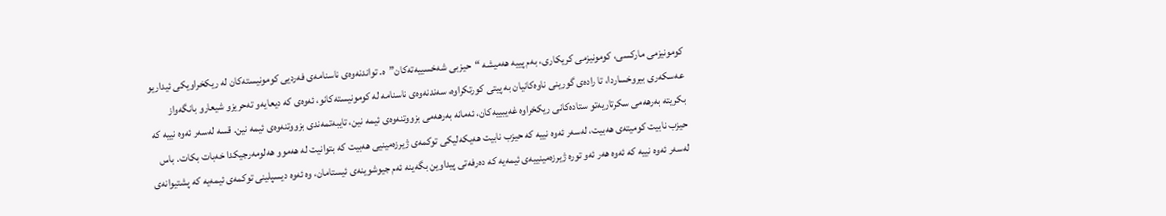كومونيزمى ماركسى، كومونيزمى كريكارى، به‌م پييه‌ هه‌ميشه‌ “حيزبى شه‌خسييه‌ته‌كان”ه‌. تواندنه‌وه‌ى ناسنامه‌ى فه‌رديى كومونيسته‌كان له‌ ريكخراويكى ئيداريو عه‌سكه‌رى بيروخساردا، تا راده‌ى گورينى ناوه‌كانيان به‌ پيتى كورتكراوه‌، سه‌ندنه‌وه‌ى ناسنامه‌ له‌ كومونيسته‌كانو، ئه‌وه‌ى كه‌ ديعايه‌و ته‌حريزو شيعارو بانگه‌واز بكريته‌ به‌رهه‌مى سكرتاريه‌تو ستاده‌كانى ريكخراوه‌ غه‌يبييه‌كان، ئه‌مانه‌ به‌رهه‌مى بزووتنه‌وه‌ى ئيمه‌ نين، تايبه‌تمه‌ندى بزووتنه‌وه‌ى ئيمه‌ نين. قسه‌ له‌سه‌ر ئه‌وه‌ نييه‌ كه‌ حيزب نابيت كوميته‌ى هه‌بيت، له‌سه‌ر ئه‌وه‌ نييه‌ كه‌ حيزب نابيت هه‌يكه‌ليكى توكمه‌ى ژيرزه‌مينيى هه‌بيت كه‌ بتوانيت له‌ هه‌موو هه‌لومه‌رجيكدا خه‌بات بكات. باس له‌سه‌ر ئه‌وه‌ نييه‌ كه‌ ئه‌وه‌ هه‌ر ئه‌و توره‌ ژيرزه‌مينييه‌ى ئيمه‌يه‌ كه‌ ده‌رفه‌تى پيداوين بگه‌ينه‌ ئه‌م جيوشوينه‌ى ئيستامان، وه‌ ئه‌وه‌ ديسپلينى توكمه‌ى ئيمه‌يه‌ كه‌ پشتيوانه‌ى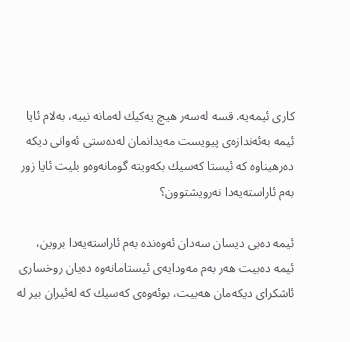كارى ئيمه‌يه‌. قسه‌ له‌سه‌ر هيچ يه‌كيك له‌مانه‌ نييه‌، به‌لام ئايا ئيمه‌ به‌ئه‌ندازه‌ى پيويست مه‌يدانمان له‌ده‌ستى ئه‌وانى ديكه‌ ده‌رهيناوه‌ كه‌ ئيستا كه‌سيك بكه‌ويته‌ گومانه‌وه‌و بليت ئايا زور به‌م ئاراسته‌يه‌دا نه‌رويشتوون؟

ئيمه‌ ده‌بى ديسان سه‌دان ئه‌وه‌نده‌ به‌م ئاراسته‌يه‌دا بروين، ئيمه‌ ده‌بيت هه‌ر به‌م مه‌ودايه‌ى ئيستامانه‌وه‌ ده‌يان روخسارى ئاشكراى ديكه‌مان هه‌بيت، بوئه‌وه‌ى كه‌سيك كه‌ له‌ئيران بير له‌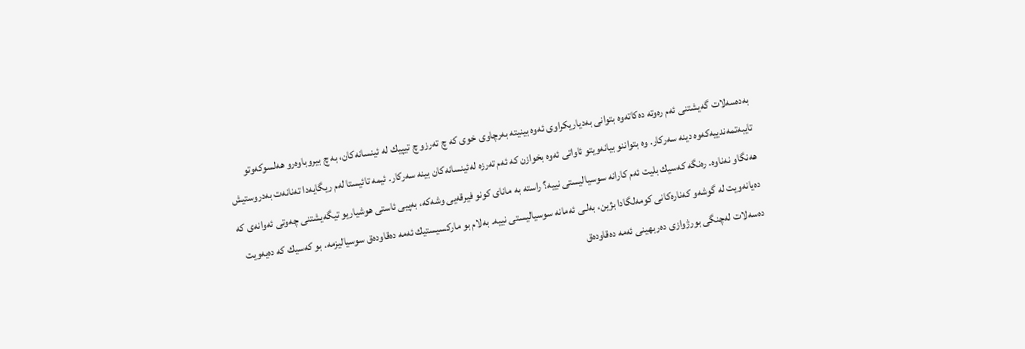به‌ده‌سه‌لات گه‌يشتنى ئه‌م ره‌وته‌ ده‌كاته‌وه‌ بتوانى به‌دياريكراوى ئه‌وه‌ بينيته‌ به‌رچاوى خوى كه‌ چ ته‌رزو چ تيپيك له‌ ئينسانه‌كان، به‌ چ بيروباوه‌رو هه‌لسوكه‌وتو تايبه‌تمه‌ندييه‌كه‌وه‌ دينه‌ سه‌ركار. وه‌ بتواننو بيانه‌ويتو ئاواتى ئه‌وه‌ بخوازن كه‌ ئه‌م ته‌رزه‌ له‌ئينسانه‌كان بينه‌ سه‌ركار. ئيمه‌ تائيستا له‌م ريگايه‌دا ته‌نانه‌ت به‌دروستيش هه‌نگاو نه‌ناوه‌. ره‌نگه‌ كه‌سيك بليت ئه‌م كارانه‌ سوسياليستى نييه‌؟ راسته‌ به‌ ماناى كونو فيرقه‌يى وشه‌كه‌، به‌پيى ئاستى هوشياريو تيگه‌يشتنى چه‌وتى ئه‌وانه‌ى كه‌ ده‌يانه‌ويت له‌ گوشه‌و كه‌ناره‌كانى كومه‌لگادا بژين، به‌لـى ئه‌مانه‌ سوسياليستى نييه‌. به‌لام بو ماركسيستيك ئه‌مه‌ ده‌قاوده‌ق سوسياليزمه‌. بو كه‌سيك كه‌ ده‌يه‌ويت ده‌سه‌لات له‌چنگى بورژوازى ده‌ربهينى ئه‌مه‌ ده‌قاوده‌ق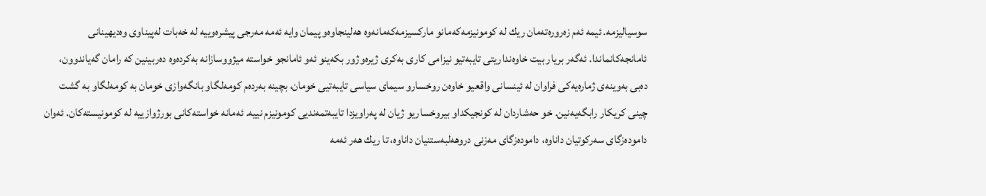سوسياليزمه‌. ئيمه‌ ئه‌م زه‌روره‌ته‌مان ريك له‌ كومونيزمه‌كه‌مانو ماركسيزمه‌كه‌مانه‌وه‌ هه‌لينجاوه‌و پيمان وايه‌ ئه‌مه‌ مه‌رجى پيشره‌وييه‌ له‌ خه‌بات له‌پيناوى وه‌ديهينانى ئامانجه‌كانماندا. ئه‌گه‌ر بريار بيت خاوه‌نداريتى تايبه‌تيو نيزامى كارى به‌كرى ژيره‌وژور بكه‌ينو ئه‌و ئامانجو خواسته‌ ميژووسازانه‌ به‌كرده‌وه‌ ده‌ربينين كه‌ رامان گه‌ياندوون، ده‌بى به‌وينه‌ى ژماره‌يه‌كى فراوان له‌ ئينسانى واقعيو خاوه‌ن روخسارو سيماى سياسى تايبه‌تيى خومان، بچينه‌ به‌رده‌م كومه‌لگاو بانگه‌وازى خومان به‌ كومه‌لگاو به‌ گشت چينى كريكار رابگه‌يه‌نين. خو حه‌شاردان له‌ كونجيكداو بيروخساريو ژيان له‌ په‌راويزدا تايبه‌تمه‌نديى كومونيزم نييه‌. ئه‌مانه‌ خواسته‌كانى بورژوازييه‌ له‌ كومونيسته‌كان. ئه‌وان داموده‌زگاى سه‌ركوتيان داناوه‌، داموده‌زگاى مه‌زنى دروهه‌لبه‌ستنيان داناوه‌، تا ريك هه‌ر ئه‌مه‌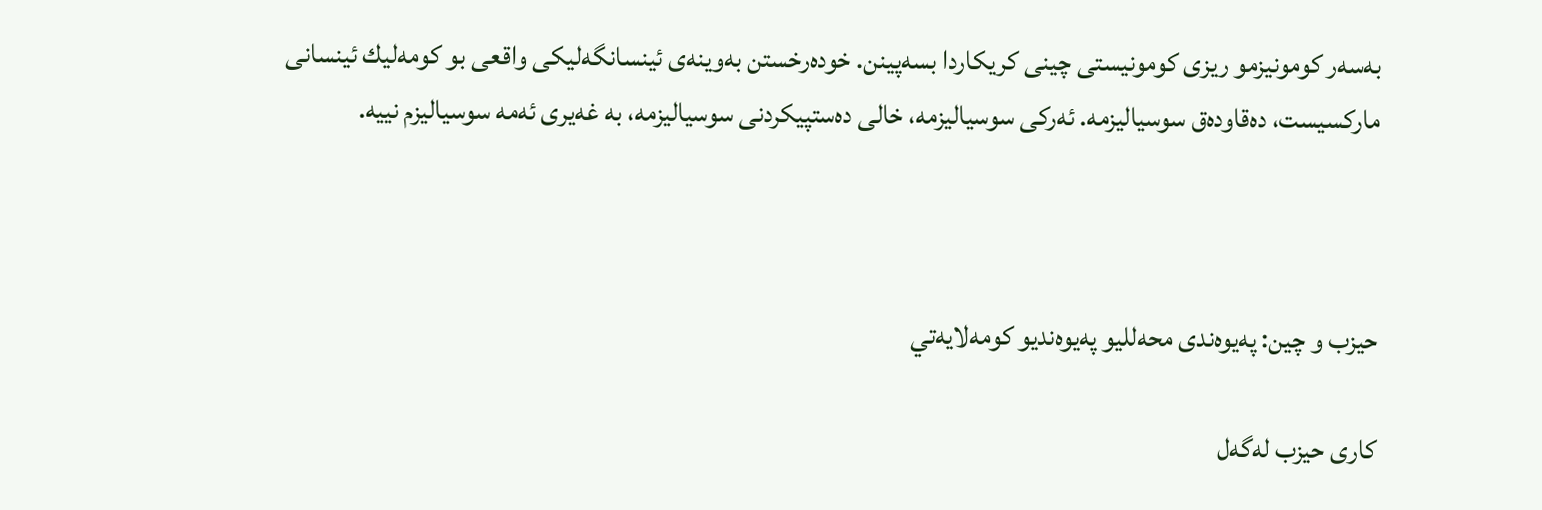به‌سه‌ر كومونيزمو ريزى كومونيستى چينى كريكاردا بسه‌پينن. خوده‌رخستن به‌وينه‌ى ئينسانگه‌ليكى واقعى بو كومه‌ليك ئينسانى ماركسيست، ده‌قاوده‌ق سوسياليزمه‌. ئه‌ركى سوسياليزمه‌، خالى ده‌ستپيكردنى سوسياليزمه‌، به‌ غه‌يرى ئه‌مه‌ سوسياليزم نييه‌.



حيزب و چين: په‌يوه‌ندى محه‌لليو په‌يوه‌نديو كومه‌لايه‌تي

كارى حيزب له‌گه‌ل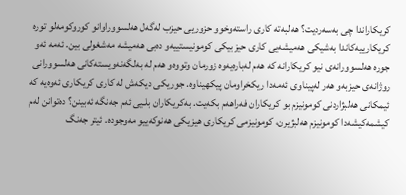كريكاراندا چى به‌سه‌رديت؟ هه‌لبه‌ته‌ كارى راسته‌وخوو حزوريى حيزب له‌گه‌ل هه‌لسووراوانو كوروكومه‌لو توره‌ كريكارييه‌كاندا به‌شيكى هه‌ميشه‌يى كارى حيزبيكى كومونيستييه‌و ده‌بى هه‌ميشه‌ مه‌شغولى بين. ئه‌مه‌ ئه‌و جوره‌ هه‌لسوورانه‌ى نيو كريكارانه‌ كه‌ هه‌م له‌باره‌يه‌وه‌ زورمان وتووه‌و هه‌م له‌ به‌لگه‌نه‌ويسته‌كانى هه‌لسوورانى روژانه‌ى حيزبه‌و هه‌ر له‌پيناوى ئه‌مه‌دا ريكخراومان پيكهيناوه‌. جوريكى ديكه‌ش له‌ كارى كريكارى ئه‌وه‌يه‌ كه‌ ئيمكانى هه‌لبژاردنى كومونيزم بو كريكاران فه‌راهه‌م بكه‌يت. به‌كريكاران بلـيى ئه‌م جه‌نگه‌ ئه‌بينن؟ ده‌توانن له‌م كيشمه‌كيشه‌دا كومونيزم هه‌لبژيرن، كومونيزمى كريكارى هيزيكى هه‌نوكه‌ييو مه‌وجوده‌. ئيتر جه‌نگ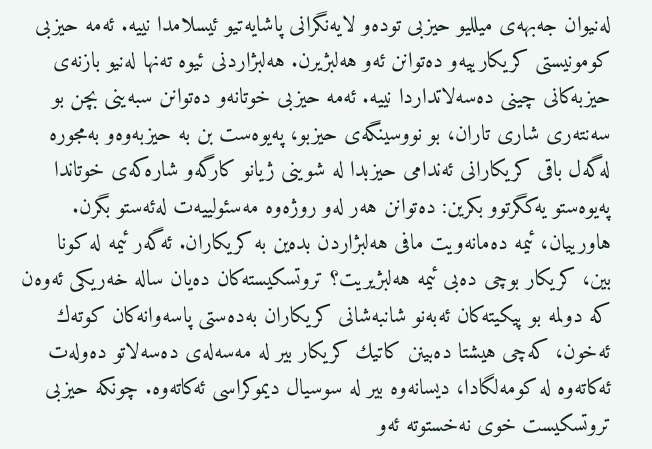له‌نيوان جه‌بهه‌ى ميلليو حيزبى توده‌و لايه‌نگرانى پاشايه‌تيو ئيسلامدا نييه‌. ئه‌مه‌ حيزبى كومونيستى كريكارييه‌و ده‌توانن ئه‌و هه‌لبژيرن. هه‌لبژاردنى ئيوه‌ ته‌نها له‌نيو بازنه‌ى حيزبه‌كانى چينى ده‌سه‌لاتداردا نييه‌. ئه‌مه‌ حيزبى خوتانه‌و ده‌توانن سبه‌ينى بچن بو سه‌نته‌رى شارى تاران، بو نووسينگه‌ى حيزبو، په‌يوه‌ست بن به‌ حيزبه‌وه‌و به‌مجوره‌ له‌گه‌ل باقى كريكارانى ئه‌ندامى حيزبدا له‌ شوينى ژيانو كارگه‌و شاره‌كه‌ى خوتاندا په‌يوه‌ستو يه‌كگرتوو بكرين: ده‌توانن هه‌ر له‌و روژه‌وه‌ مه‌سئولييه‌ت له‌ئه‌ستو بگرن. هاورييان، ئيمه‌ ده‌مانه‌ويت مافى هه‌لبژاردن بده‌ين به‌ كريكاران. ئه‌گه‌ر ئيمه‌ له‌ كونا بين، كريكار بوچى ده‌بى ئيمه‌ هه‌لبژيريت؟ تروتسكيسته‌كان ده‌يان ساله‌ خه‌ريكى ئه‌وه‌ن كه‌ دولمه‌ بو پيكيته‌كان ئه‌به‌نو شانبه‌شانى كريكاران به‌ده‌ستى پاسه‌وانه‌كان كوته‌ك ئه‌خون، كه‌چى هيشتا ده‌بينن كاتيك كريكار بير له‌ مه‌سه‌له‌ى ده‌سه‌لاتو ده‌وله‌ت ئه‌كاته‌وه‌ له‌ كومه‌لگادا، ديسانه‌وه‌ بير له‌ سوسيال ديموكراسى ئه‌كاته‌وه‌. چونكه‌ حيزبى تروتسكيست خوى نه‌خستوته‌ ئه‌و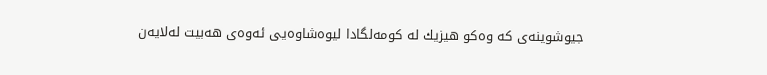جيوشوينه‌ى كه‌ وه‌كو هيزيك له‌ كومه‌لگادا ليوه‌شاوه‌يى ئه‌وه‌ى هه‌بيت له‌لايه‌ن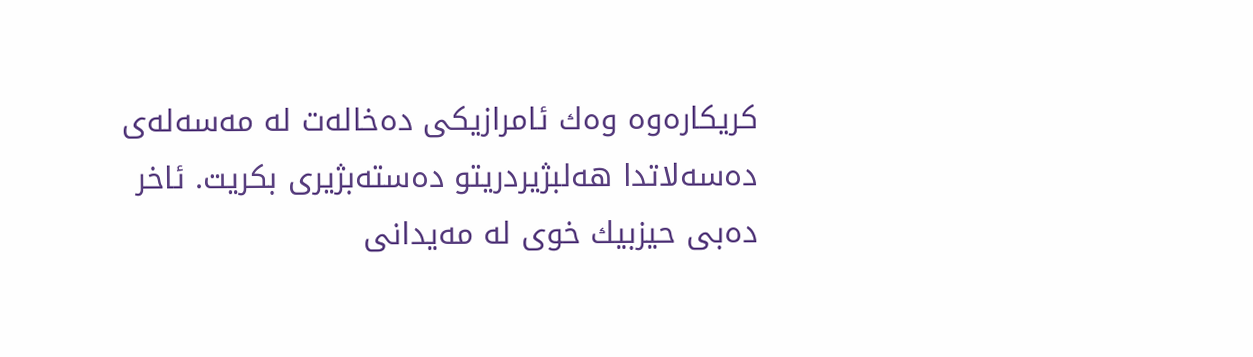كريكاره‌وه‌ وه‌ك ئامرازيكى ده‌خاله‌ت له‌ مه‌سه‌له‌ى ده‌سه‌لاتدا هه‌لبژيردريتو ده‌سته‌بژيرى بكريت. ئاخر ده‌بى حيزبيك خوى له‌ مه‌يدانى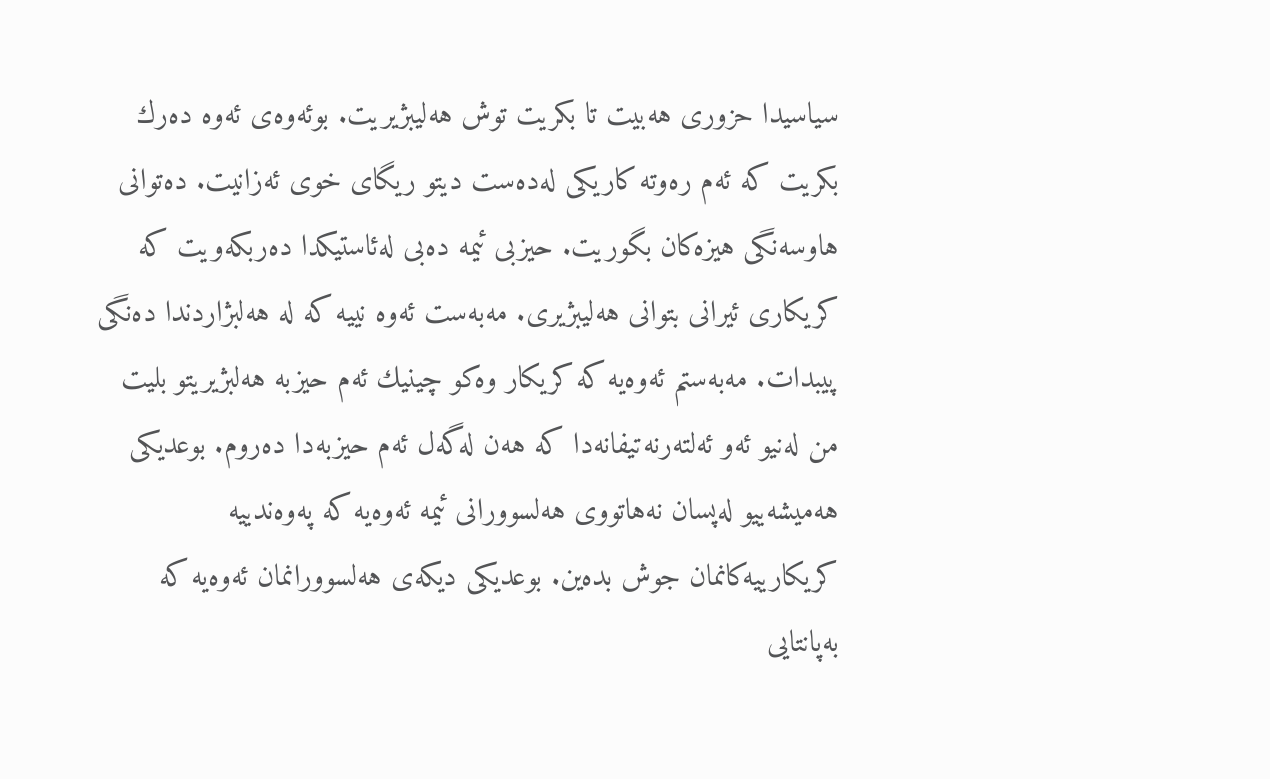سياسيدا حزورى هه‌بيت تا بكريت توش هه‌ليبژيريت. بوئه‌وه‌ى ئه‌وه‌ ده‌رك بكريت كه‌ ئه‌م ره‌وته‌ كاريكى له‌ده‌ست ديتو ريگاى خوى ئه‌زانيت. ده‌توانى هاوسه‌نگى هيزه‌كان بگوريت. حيزبى ئيمه‌ ده‌بى له‌ئاستيكدا ده‌ربكه‌ويت كه‌ كريكارى ئيرانى بتوانى هه‌ليبژيرى. مه‌به‌ست ئه‌وه‌ نييه‌ كه‌ له‌ هه‌لبژاردندا ده‌نگى پيبدات. مه‌به‌ستم ئه‌وه‌يه‌ كه‌ كريكار وه‌كو چينيك ئه‌م حيزبه‌ هه‌لبژيريتو بليت من له‌نيو ئه‌و ئه‌لته‌رنه‌تيفانه‌دا كه‌ هه‌ن له‌گه‌ل ئه‌م حيزبه‌دا ده‌روم. بوعديكى هه‌ميشه‌ييو له‌پسان نه‌هاتووى هه‌لسوورانى ئيمه‌ ئه‌وه‌يه‌ كه‌ په‌وه‌ندييه‌ كريكارييه‌كانمان جوش بده‌ين. بوعديكى ديكه‌ى هه‌لسوورانمان ئه‌وه‌يه‌ كه‌ به‌پانتايى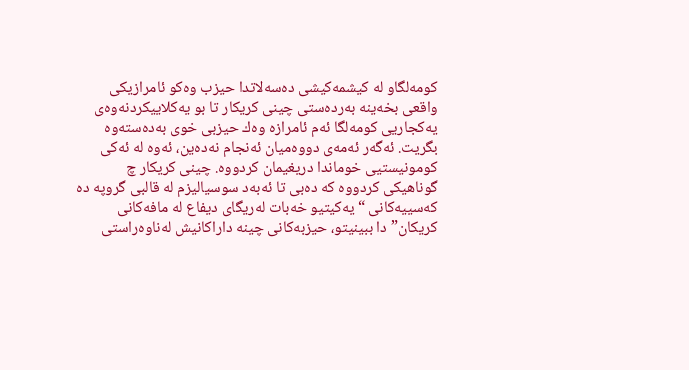كومه‌لگاو له‌ كيشمه‌كيشى ده‌سه‌لاتدا حيزب وه‌كو ئامرازيكى واقعى بخه‌ينه‌ به‌رده‌ستى چينى كريكار تا بو يه‌كلاييكردنه‌وه‌ى يه‌كجاريى كومه‌لگا ئه‌م ئامرازه‌ وه‌ك حيزبى خوى به‌ده‌سته‌وه‌ بگريت. ئه‌گه‌ر ئه‌مه‌ى دووه‌ميان ئه‌نجام نه‌ده‌ين، ئه‌وه‌ له‌ ئه‌كى كومونيستيى خوماندا دريغيمان كردووه‌. چينى كريكار چ گوناهيكى كردووه‌ كه‌ ده‌بى تا ئه‌به‌د سوسياليزم له‌ قالبى گروپه‌ ده‌ كه‌سييه‌كانى “يه‌كيتيو خه‌بات له‌ريگاى ديفاع له‌ مافه‌كانى كريكان”دا ببينيتو، حيزبه‌كانى چينه‌ داراكانيش له‌ناوه‌راستى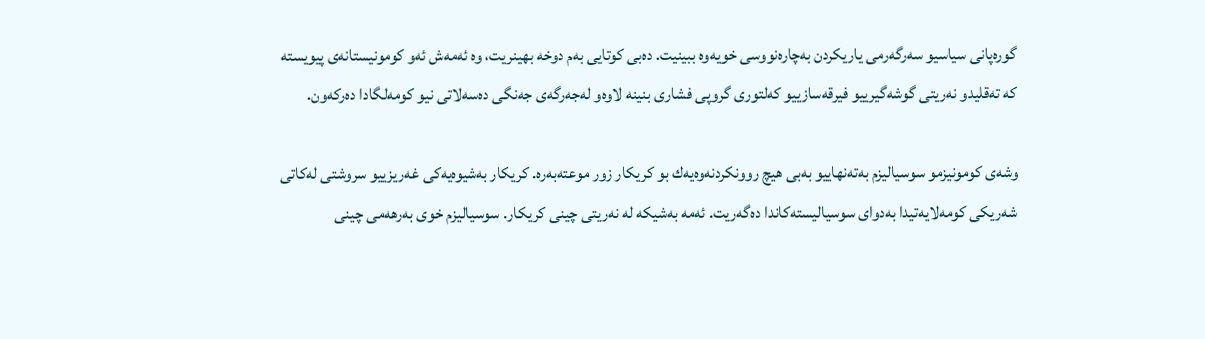گوره‌پانى سياسيو سه‌رگه‌رمى ياريكردن به‌چاره‌نووسى خويه‌وه‌ ببينيت. ده‌بى كوتايى به‌م دوخه‌ بهينريت، وه‌ ئه‌مه‌ش ئه‌و كومونيستانه‌ى پيويسته‌ كه‌ ته‌قليدو نه‌ريتى گوشه‌گيرييو فيرقه‌سازييو كه‌لتورى گروپى فشارى بنينه‌ لاوه‌و له‌جه‌رگه‌ى جه‌نگى ده‌سه‌لاتى نيو كومه‌لگادا ده‌ركه‌ون.

وشه‌ى كومونيزمو سوسياليزم به‌ته‌نهاييو به‌بى هيچ روونكردنه‌وه‌يه‌ك بو كريكار زور موعته‌به‌ره‌. كريكار به‌شيوه‌يه‌كى غه‌ريزييو سروشتى له‌كاتى شه‌ريكى كومه‌لايه‌تيدا به‌دواى سوسياليسته‌كاندا ده‌گه‌ريت. ئه‌مه‌ به‌شيكه‌ له‌ نه‌ريتى چينى كريكار. سوسياليزم خوى به‌رهه‌مى چينى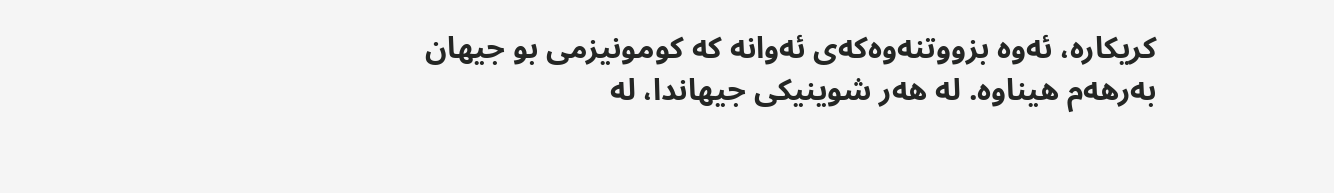كريكاره‌، ئه‌وه‌ بزووتنه‌وه‌كه‌ى ئه‌وانه‌ كه‌ كومونيزمى بو جيهان به‌رهه‌م هيناوه‌. له‌ هه‌ر شوينيكى جيهاندا، له‌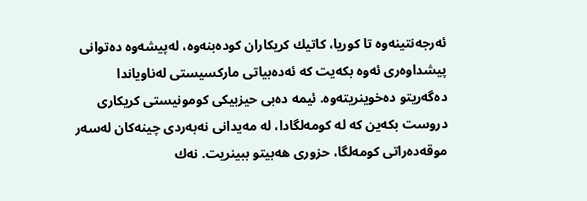ئه‌رجه‌نتينه‌وه‌ تا كوريا، كاتيك كريكاران كوده‌بنه‌وه‌، له‌پيشه‌وه‌ ده‌توانى پيشداوه‌رى ئه‌وه‌ بكه‌يت كه‌ ئه‌ده‌بياتى ماركسيستى له‌ناوياندا ده‌گه‌ريتو ده‌خوينريته‌وه‌. ئيمه‌ ده‌بى حيزبيكى كومونيستى كريكارى دروست بكه‌ين كه‌ له‌ كومه‌لگادا، له‌ مه‌يدانى نه‌به‌ردى چينه‌كان له‌سه‌ر موقه‌ده‌راتى كومه‌لگا، حزورى هه‌بيتو ببينريت. نه‌ك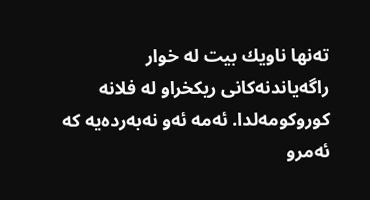ته‌نها ناويك بيت له‌ خوار راگه‌ياندنه‌كانى ريكخراو له‌ فلانه‌ كوروكومه‌لدا. ئه‌مه‌ ئه‌و نه‌به‌رده‌يه‌ كه‌ ئه‌مرو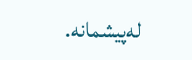له‌پيشمانه‌.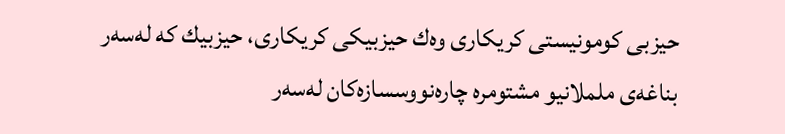حيزبى كومونيستى كريكارى وه‌ك حيزبيكى كريكارى، حيزبيك كه‌ له‌سه‌ر بناغه‌ى ململانيو مشتومره‌ چاره‌نووسسازه‌كان له‌سه‌ر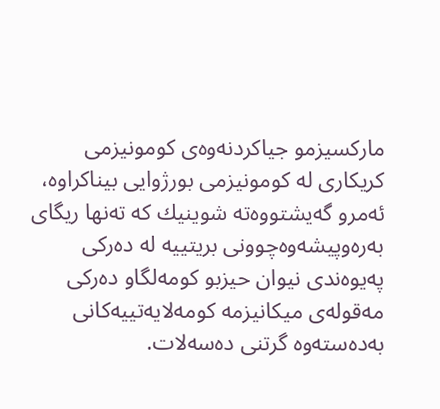ماركسيزمو جياكردنه‌وه‌ى كومونيزمى كريكارى له‌ كومونيزمى بورژوايى بيناكراوه‌، ئه‌مرو گه‌يشتووه‌ته‌ شوينيك كه‌ ته‌نها ريگاى به‌ره‌وپيشه‌وه‌چوونى بريتييه‌ له‌ ده‌ركى په‌يوه‌ندى نيوان حيزبو كومه‌لگاو ده‌ركى مه‌قوله‌ى ميكانيزمه‌ كومه‌لايه‌تييه‌كانى به‌ده‌سته‌وه‌ گرتنى ده‌سه‌لات.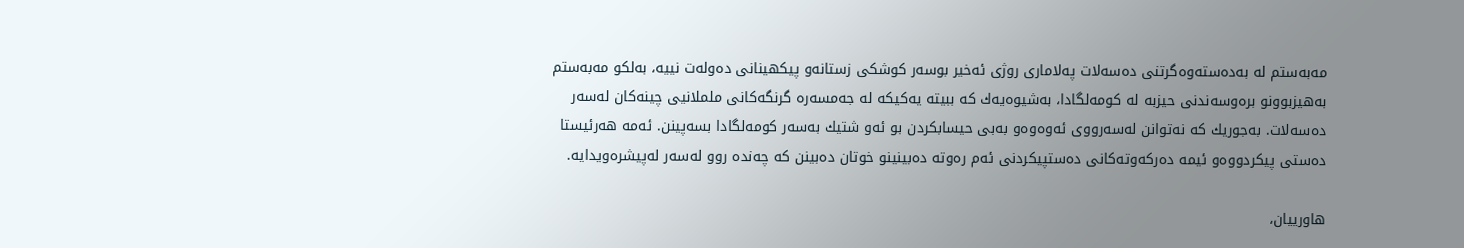مه‌به‌ستم له‌ به‌ده‌سته‌وه‌گرتنى ده‌سه‌لات په‌لامارى روژى ئه‌خير بوسه‌ر كوشكى زستانه‌و پيكهينانى ده‌وله‌ت نييه‌، به‌لكو مه‌به‌ستم به‌هيزبوونو بره‌وسه‌ندنى حيزبه‌ له‌ كومه‌لگادا، به‌شيوه‌يه‌ك كه‌ ببيته‌ يه‌كيكه‌ له‌ جه‌مسه‌ره‌ گرنگه‌كانى ململانيى چينه‌كان له‌سه‌ر ده‌سه‌لات. به‌جوريك كه‌ نه‌توانن له‌سه‌رووى ئه‌وه‌وه‌و به‌بى حيسابكردن بو ئه‌و شتيك به‌سه‌ر كومه‌لگادا بسه‌پينن. ئه‌مه‌ هه‌رئيستا ده‌ستى پيكردووه‌و ئيمه‌ ده‌ركه‌وته‌كانى ده‌ستپيكردنى ئه‌م ره‌وته‌ ده‌بينينو خوتان ده‌بينن كه‌ چه‌نده‌ روو له‌سه‌ر له‌پيشره‌ويدايه‌.

هاورييان،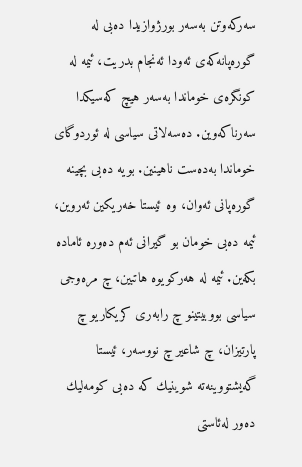سه‌ركه‌وتن به‌سه‌ر بورژوازيدا ده‌بى له‌ گوره‌پانه‌كه‌ى ئه‌ودا ئه‌نجام بدريت، ئيمه‌ له‌ كونگره‌ى خوماندا به‌سه‌ر هيچ كه‌سيكدا سه‌رناكه‌وين. ده‌سه‌لاتى سياسى له‌ ئوردوگاى خوماندا به‌ده‌ست ناهينين. بويه‌ ده‌بى بچينه‌ گوره‌پانى ئه‌وان، وه‌ ئيستا خه‌ريكين ئه‌روين، ئيمه‌ ده‌بى خومان بو گيرانى ئه‌م ده‌وره‌ ئاماده‌ بكه‌ين. ئيمه‌ له‌ هه‌ركويوه‌ هاتبين، چ مره‌وجى سياسى بووبيتينو چ رابه‌رى كريكاريو چ پارتيزان، چ شاعير چ نووسه‌ر، ئيستا گه‌يشتووينه‌ته‌ شوينيك كه‌ ده‌بى كومه‌ليك ده‌ور له‌ئاستى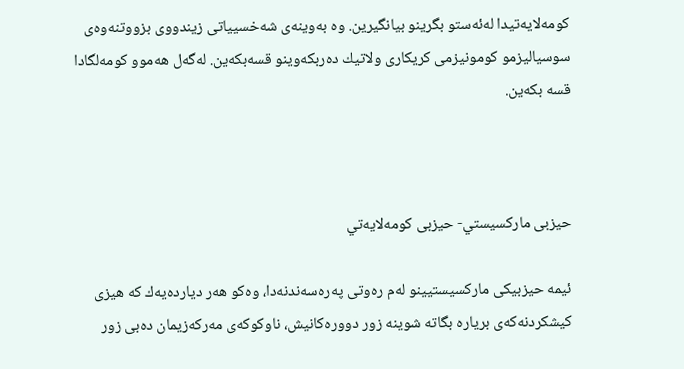كومه‌لايه‌تيدا له‌ئه‌ستو بگرينو بيانگيرين. وه‌ به‌وينه‌ى شه‌خسيياتى زيندووى بزووتنه‌وه‌ى سوسياليزمو كومونيزمى كريكارى ولاتيك ده‌ربكه‌وينو قسه‌بكه‌ين. له‌گه‌ل هه‌موو كومه‌لگادا قسه‌ بكه‌ين.



حيزبى ماركسيستي- حيزبى كومه‌لايه‌تي

ئيمه‌ حيزبيكى ماركسيستيينو له‌م ره‌وتى په‌ره‌سه‌ندنه‌دا، وه‌كو هه‌ر ديارده‌يه‌ك كه‌ هيزى كيشكردنه‌كه‌ى برياره‌ بگاته‌ شوينه‌ زور دووره‌كانيش، ناوكوكه‌ى مه‌ركه‌زيمان ده‌بى زور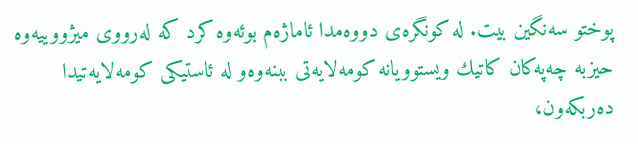پوختو سه‌نگين بيت. له‌ كونگره‌ى دووه‌مدا ئاماژه‌م بوئه‌وه‌ كرد كه‌ له‌رووى ميژووييه‌وه‌ حيزبه‌ چه‌په‌كان كاتيك ويستوويانه‌ كومه‌لايه‌تى ببنه‌وه‌و له‌ ئاستيكى كومه‌لايه‌تيدا ده‌ربكه‌ون،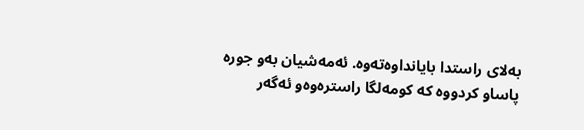به‌لاى راستدا بايانداوه‌ته‌وه‌. ئه‌مه‌شيان به‌و جوره‌ پاساو كردووه‌ كه‌ كومه‌لگا راستره‌وه‌و ئه‌گه‌ر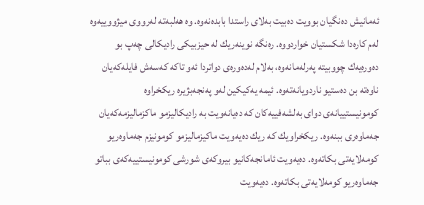ئه‌مانيش ده‌نگيان بوويت ده‌بيت به‌لاى راستدا بابده‌نه‌وه‌. وه‌ هه‌لبه‌ته‌ له‌رووى ميژووييه‌وه‌ له‌م كاره‌دا شكستيان خواردووه‌. ره‌نگه‌ نوينه‌ريك له‌ حيزبيكى راديكالى چه‌پ بو ده‌وره‌يه‌ك چووبيته‌ په‌رله‌مانه‌وه‌، به‌لام له‌ده‌وره‌ى دواتردا ئه‌و تاكه‌ كه‌سه‌ش فايله‌كه‌يان ناوه‌ته‌ بن ده‌ستيو ناردويانه‌ته‌وه‌. ئيمه‌ يه‌كيكين له‌و په‌نجه‌بژيره‌ ريكخراوه‌ كومونيستييانه‌ى دواى به‌لشه‌فييه‌كان كه‌ ده‌يانه‌ويت به‌ راديكاليزمو ماكزماليزمه‌كه‌يان جه‌ماوه‌رى ببنه‌وه‌. ريكخراويك كه‌ ريك ده‌يه‌ويت ماكيزماليزمو كومونيزم جه‌ماوه‌ريو كومه‌لايه‌تى بكاته‌وه‌. ده‌يه‌ويت ئامانجه‌كانيو بيروكه‌ى شورشى كومونيستييه‌كه‌ى بباتو جه‌ماوه‌ريو كومه‌لايه‌تى بكاته‌وه‌. ده‌يه‌ويت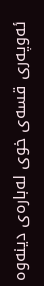ئه‌وپه‌رى قسه‌ى خوى له‌باره‌ى دينه‌وه‌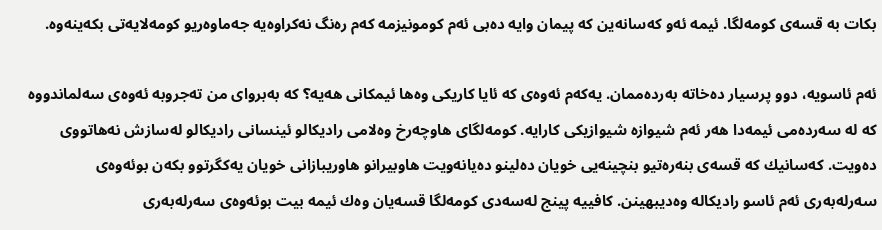بكات به‌ قسه‌ى كومه‌لگا. ئيمه‌ ئه‌و كه‌سانه‌ين كه‌ پيمان وايه‌ ده‌بى ئه‌م كومونيزمه‌ كه‌م ره‌نگ نه‌كراوه‌يه‌ جه‌ماوه‌ريو كومه‌لايه‌تى بكه‌ينه‌وه‌.

ئه‌م ئاسويه‌، دوو پرسيار ده‌خاته‌ به‌رده‌ممان. يه‌كه‌م ئه‌وه‌ى كه‌ ئايا كاريكى وه‌ها ئيمكانى هه‌يه‌؟ كه‌ به‌برواى من ته‌جروبه‌ ئه‌وه‌ى سه‌لماندووه‌ كه‌ له‌ سه‌رده‌مى ئيمه‌دا هه‌ر ئه‌م شيوازه‌ شيوازيكى كارايه‌. كومه‌لگاى هاوچه‌رخ وه‌لامى راديكالو ئينسانى راديكالو له‌سازش نه‌هاتووى ده‌ويت. كه‌سانيك كه‌ قسه‌ى بنه‌ره‌تيو بنچينه‌يى خويان ده‌لينو ده‌يانه‌ويت هاوبيرانو هاوريبازانى خويان يه‌كگرتوو بكه‌ن بوئه‌وه‌ى سه‌رله‌به‌رى ئه‌م ئاسو راديكاله‌ وه‌ديبهينن. كافييه‌ پينج له‌سه‌دى كومه‌لگا قسه‌يان وه‌ك ئيمه‌ بيت بوئه‌وه‌ى سه‌رله‌به‌رى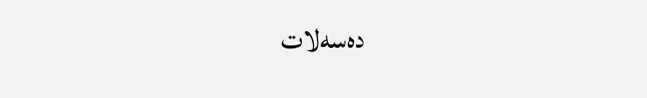ده‌سه‌لات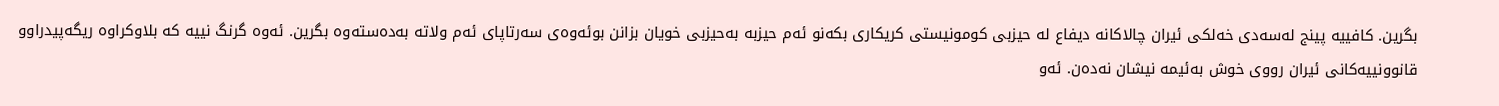بگرين. كافييه‌ پينج له‌سه‌دى خه‌لكى ئيران چالاكانه‌ ديفاع له‌ حيزبى كومونيستى كريكارى بكه‌نو ئه‌م حيزبه‌ به‌حيزبى خويان بزانن بوئه‌وه‌ى سه‌رتاپاى ئه‌م ولاته‌ به‌ده‌سته‌وه‌ بگرين. ئه‌وه‌ گرنگ نييه‌ كه‌ بلاوكراوه‌ ريگه‌پيدراوو قانوونييه‌كانى ئيران رووى خوش به‌ئيمه‌ نيشان نه‌ده‌ن. ئه‌و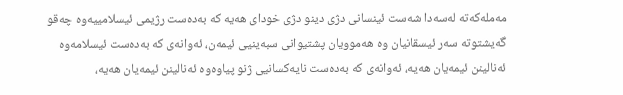مه‌مله‌كه‌ته‌ له‌سه‌دا شه‌ست ئينسانى دژى دينو دژى خوداى هه‌يه‌ كه‌ به‌ده‌ست رژيمى ئيسلامييه‌وه‌ چه‌قو گه‌يشتوته‌ سه‌ر ئيسقانيان وه‌ هه‌موويان پشتيوانى سبه‌ينيى ئيمه‌ن، ئه‌وانه‌ى كه‌ به‌ده‌ست ئيسلامه‌وه‌ ئه‌نالينن ئيمه‌يان هه‌يه‌، ئه‌وانه‌ى كه‌ به‌ده‌ست نايه‌كسانيى ژنو پياوه‌وه‌ ئه‌نالينن ئيمه‌يان هه‌يه‌،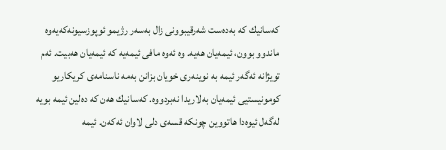كه‌سانيك كه‌ به‌ده‌ست شه‌رقيبوونى زال به‌سه‌ر رژيمو ئوپوزسيونه‌كه‌يه‌وه‌ ماندوو بوون، ئيمه‌يان هه‌يه‌. وه‌ ئه‌وه‌ مافى ئيمه‌يه‌ كه‌ ئيمه‌يان هه‌بيت. ئه‌م تويژانه‌ ئه‌گه‌ر ئيمه‌ به‌ نوينه‌رى خويان بزانن به‌مه‌ ناسنامه‌ى كريكاريو كومونيستيى ئيمه‌يان به‌لاريدا نه‌بردووه‌. كه‌سانيك هه‌ن كه‌ ده‌لين ئيمه‌ بويه‌ له‌گه‌ل ئيوه‌دا هاتووين چونكه‌ قسه‌ى دلى لاوان ئه‌كه‌ن. ئيمه‌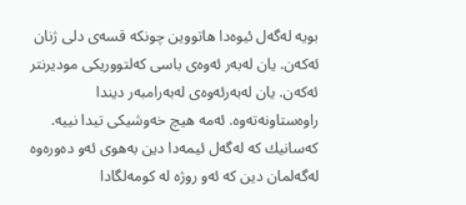بويه‌ له‌گه‌ل ئيوه‌دا هاتووين چونكه‌ قسه‌ى دلى ژنان ئه‌كه‌ن. يان له‌به‌ر ئه‌وه‌ى باسى كه‌لتووريكى موديرنتر ئه‌كه‌ن. يان له‌به‌رئه‌وه‌ى له‌به‌رامبه‌ر ديندا راوه‌ستاونه‌ته‌وه‌. ئه‌مه‌ هيچ خه‌وشيكى تيدا نييه‌. كه‌سانيك كه‌ له‌گه‌ل ئيمه‌دا دين به‌هوى ئه‌و ده‌وره‌وه‌ له‌گه‌لمان دين كه‌ ئه‌و روژه‌ له‌ كومه‌لگادا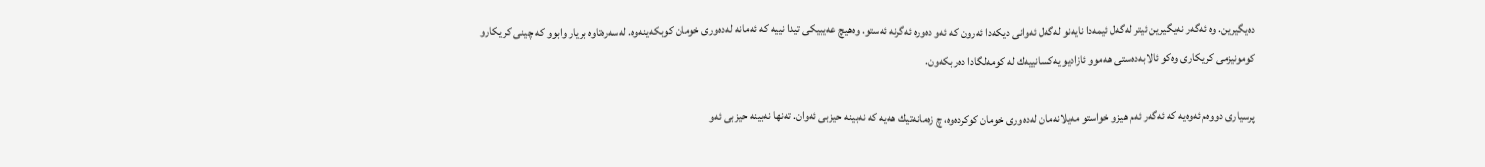ده‌يگيرين. وه‌ ئه‌گه‌ر نه‌يگيرين ئيتر له‌گه‌ل ئيمه‌دا نايه‌نو له‌گه‌ل ئه‌وانى ديكه‌دا ئه‌رون كه‌ ئه‌و ده‌وره‌ ئه‌گرنه‌ ئه‌ستو. وه‌هيچ عه‌يبيكى تيدا نييه‌ كه‌ ئه‌مانه‌ له‌ده‌ورى خومان كوبكه‌ينه‌وه‌. له‌سه‌ره‌تاوه‌ بريار وابوو كه‌ چينى كريكارو كومونيزمى كريكارى وه‌كو ئالابه‌ده‌ستى هه‌موو ئازاديو يه‌كسانييه‌ك له‌ كومه‌لگادا ده‌ربكه‌ون.

پرسيارى دووه‌م ئه‌وه‌يه‌ كه‌ ئه‌گه‌ر ئه‌م هيزو خواستو مه‌يلانه‌مان له‌ده‌ورى خومان كوكرده‌وه‌، چ زه‌مانه‌تيك هه‌يه‌ كه‌ نه‌بينه‌ حيزبى ئه‌وان. ته‌نها نه‌بينه‌ حيزبى ئه‌و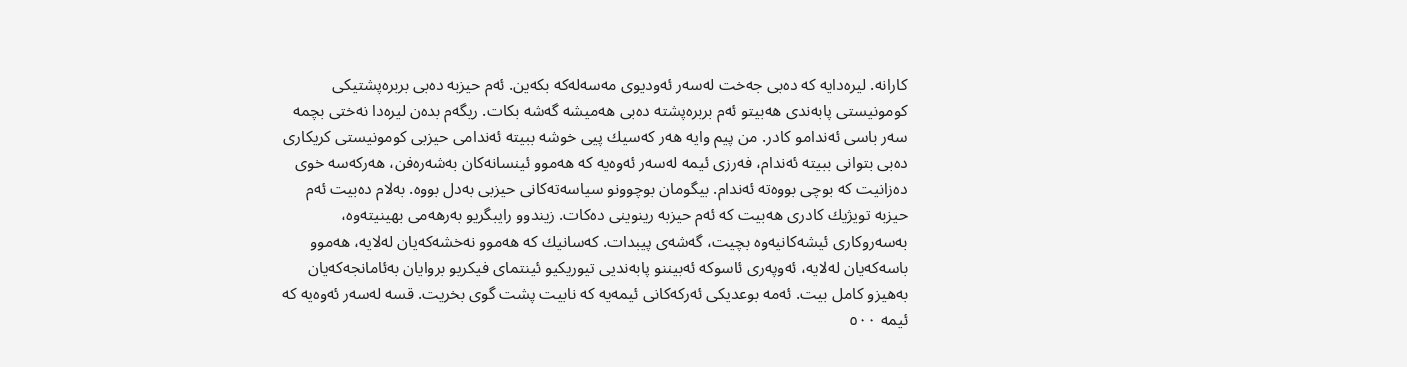كارانه‌. ليره‌دايه‌ كه‌ ده‌بى جه‌خت له‌سه‌ر ئه‌وديوى مه‌سه‌له‌كه‌ بكه‌ين. ئه‌م حيزبه‌ ده‌بى بربره‌پشتيكى كومونيستى پابه‌ندى هه‌بيتو ئه‌م بربره‌پشته‌ ده‌بى هه‌ميشه‌ گه‌شه‌ بكات. ريگه‌م بده‌ن ليره‌دا نه‌ختى بچمه‌ سه‌ر باسى ئه‌ندامو كادر. من پيم وايه‌ هه‌ر كه‌سيك پيى خوشه‌ ببيته‌ ئه‌ندامى حيزبى كومونيستى كريكارى ده‌بى بتوانى ببيته‌ ئه‌ندام، فه‌رزى ئيمه‌ له‌سه‌ر ئه‌وه‌يه‌ كه‌ هه‌موو ئينسانه‌كان به‌شه‌ره‌فن، هه‌ركه‌سه‌ خوى ده‌زانيت كه‌ بوچى بووه‌ته‌ ئه‌ندام. بيگومان بوچوونو سياسه‌ته‌كانى حيزبى به‌دل بووه‌. به‌لام ده‌بيت ئه‌م حيزبه‌ تويژيك كادرى هه‌بيت كه‌ ئه‌م حيزبه‌ رينوينى ده‌كات. زيندوو رايبگريو به‌رهه‌مى بهينيته‌وه‌، به‌سه‌روكارى ئيشه‌كانيه‌وه‌ بچيت، گه‌شه‌ى پيبدات. كه‌سانيك كه‌ هه‌موو نه‌خشه‌كه‌يان له‌لايه‌، هه‌موو باسه‌كه‌يان له‌لايه‌، ئه‌وپه‌رى ئاسوكه‌ ئه‌بيننو پابه‌نديى تيوريكيو ئينتماى فيكريو بروايان به‌ئامانجه‌كه‌يان به‌هيزو كامل بيت. ئه‌مه‌ بوعديكى ئه‌ركه‌كانى ئيمه‌يه‌ كه‌ نابيت پشت گوى بخريت. قسه‌ له‌سه‌ر ئه‌وه‌يه‌ كه‌ ئيمه‌ ٥٠٠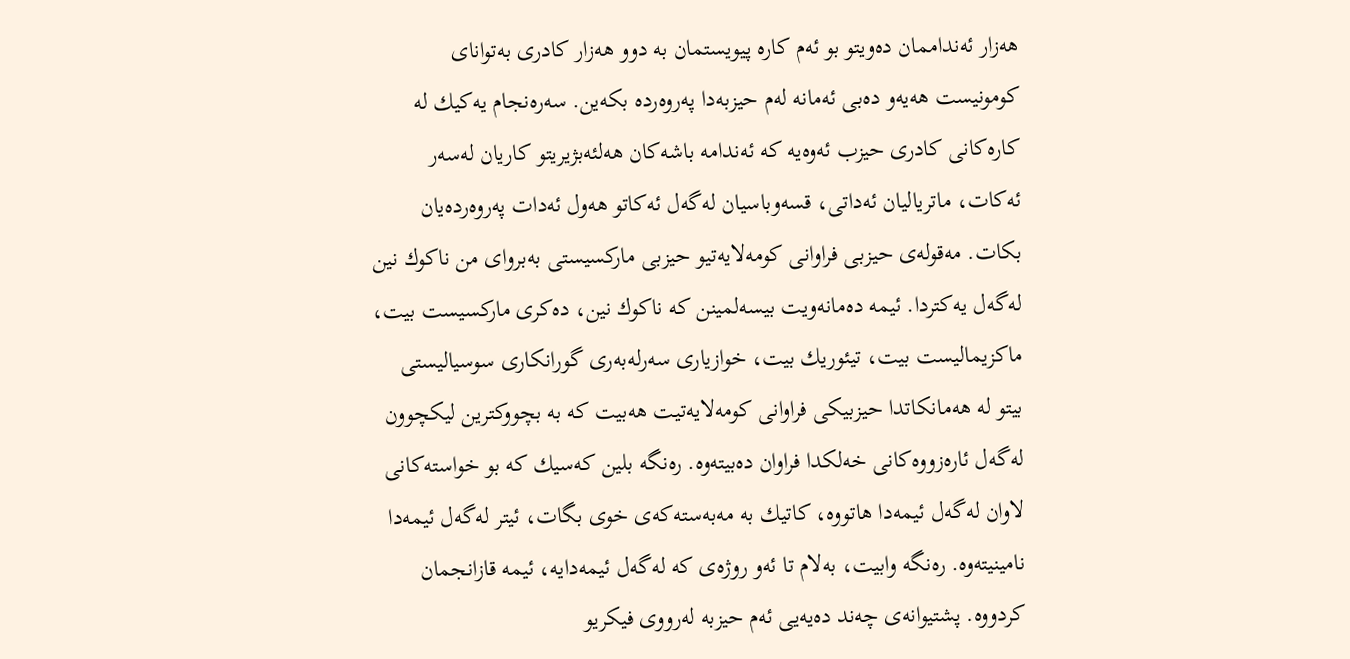هه‌زار ئه‌نداممان ده‌ويتو بو ئه‌م كاره‌ پيويستمان به‌ دوو هه‌زار كادرى به‌تواناى كومونيست هه‌يه‌و ده‌بى ئه‌مانه‌ له‌م حيزبه‌دا په‌روه‌رده‌ بكه‌ين. سه‌ره‌نجام يه‌كيك له‌ كاره‌كانى كادرى حيزب ئه‌وه‌يه‌ كه‌ ئه‌ندامه‌ باشه‌كان هه‌لئه‌بژيريتو كاريان له‌سه‌ر ئه‌كات، ماترياليان ئه‌داتى، قسه‌وباسيان له‌گه‌ل ئه‌كاتو هه‌ول ئه‌دات په‌روه‌رده‌يان بكات. مه‌قوله‌ى حيزبى فراوانى كومه‌لايه‌تيو حيزبى ماركسيستى به‌برواى من ناكوك نين له‌گه‌ل يه‌كتردا. ئيمه‌ ده‌مانه‌ويت بيسه‌لمينن كه‌ ناكوك نين، ده‌كرى ماركسيست بيت، ماكزيماليست بيت، تيئوريك بيت، خوازيارى سه‌رله‌به‌رى گورانكارى سوسياليستى بيتو له‌ هه‌مانكاتدا حيزبيكى فراوانى كومه‌لايه‌تيت هه‌بيت كه‌ به‌ بچووكترين ليكچوون له‌گه‌ل ئاره‌زووه‌كانى خه‌لكدا فراوان ده‌بيته‌وه‌. ره‌نگه‌ بلين كه‌سيك كه‌ بو خواسته‌كانى لاوان له‌گه‌ل ئيمه‌دا هاتووه‌، كاتيك به‌ مه‌به‌سته‌كه‌ى خوى بگات، ئيتر له‌گه‌ل ئيمه‌دا نامينيته‌وه‌. ره‌نگه‌ وابيت، به‌لام تا ئه‌و روژه‌ى كه‌ له‌گه‌ل ئيمه‌دايه‌، ئيمه‌ قازانجمان كردووه‌. پشتيوانه‌ى چه‌ند ده‌يه‌يى ئه‌م حيزبه‌ له‌رووى فيكريو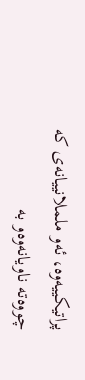پراتيكييه‌وه‌، ئه‌و ململانييانه‌ى كه‌ چووه‌ته‌ ناويانه‌وه‌و به‌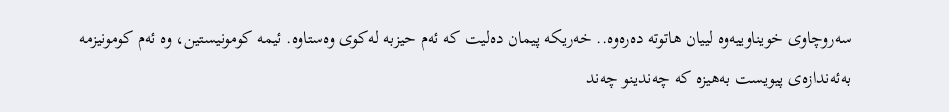سه‌روچاوى خويناوييه‌وه‌ لييان هاتوته‌ ده‌ره‌وه‌.. خه‌ريكه‌ پيمان ده‌ليت كه‌ ئه‌م حيزبه‌ له‌كوى وه‌ستاوه‌. ئيمه‌ كومونيستين، وه‌ ئه‌م كومونيزمه‌ به‌ئه‌ندازه‌ى پيويست به‌هيزه‌ كه‌ چه‌ندينو چه‌ند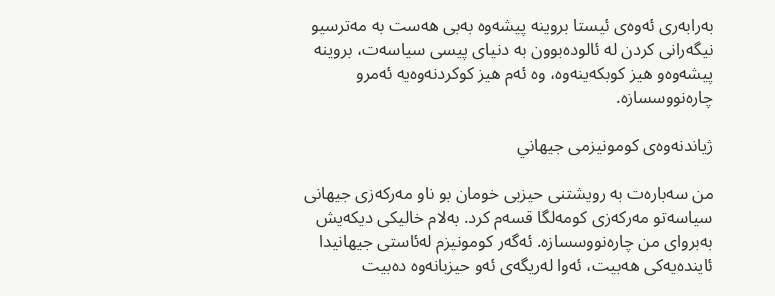به‌رابه‌رى ئه‌وه‌ى ئيستا بروينه‌ پيشه‌وه‌ به‌بى هه‌ست به‌ مه‌ترسيو نيگه‌رانى كردن له‌ ئالوده‌بوون به‌ دنياى پيسى سياسه‌ت، بروينه‌ پيشه‌وه‌و هيز كوبكه‌ينه‌وه‌، وه‌ ئه‌م هيز كوكردنه‌وه‌يه‌ ئه‌مرو چاره‌نووسسازه‌.

ژياندنه‌وه‌ى كومونيزمى جيهاني

من سه‌باره‌ت به‌ رويشتنى حيزبى خومان بو ناو مه‌ركه‌زى جيهانى سياسه‌تو مه‌ركه‌زى كومه‌لگا قسه‌م كرد. به‌لام خاليكى ديكه‌يش به‌برواى من چاره‌نووسسازه‌. ئه‌گه‌ر كومونيزم له‌ئاستى جيهانيدا ئاينده‌يه‌كى هه‌بيت، ئه‌وا له‌ريگه‌ى ئه‌و حيزبانه‌وه‌ ده‌بيت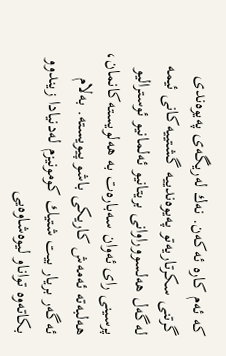كه‌ ئه‌م كاره‌ ئه‌كه‌ن. نه‌ك له‌ريگه‌ى په‌يوه‌ندى گرتنى سكرتاريه‌تو په‌يوه‌ندييه‌ گشتييه‌كانى ئيمه‌ له‌گه‌ل هه‌لسووراوانى بريتانيو ئه‌لمانيو ئوستراليو پرسينى راى ئه‌وان سه‌باره‌ت به‌ هه‌لويسته‌كانمان، هه‌لبه‌ته‌ ئه‌مه‌ش كاريكى باشو پيويسته‌. به‌لام ئه‌گه‌ر بريار بيت شتيك كومونيزم له‌دنيادا زيندوو بكاته‌وه‌ تواناو ليوه‌شاوه‌يى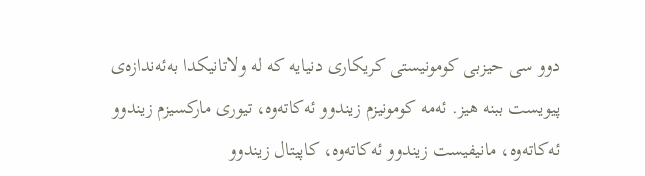دوو سى حيزبى كومونيستى كريكارى دنيايه‌ كه‌ له‌ ولاتانيكدا به‌ئه‌ندازه‌ى پيويست ببنه‌ هيز. ئه‌مه‌ كومونيزم زيندوو ئه‌كاته‌وه‌، تيورى ماركسيزم زيندوو ئه‌كاته‌وه‌، مانيفيست زيندوو ئه‌كاته‌وه‌، كاپيتال زيندوو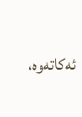ئه‌كاته‌وه‌،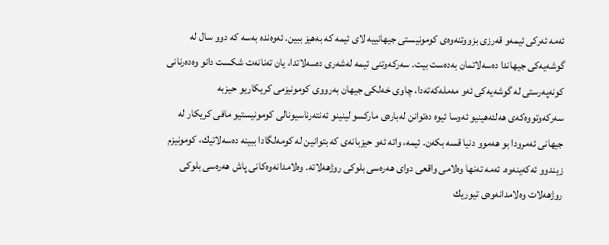ئه‌مه‌ ئه‌ركى ئيمه‌و قه‌رزى بزووتنه‌وه‌ى كومونيستى جيهانييه‌ لاى ئيمه‌ كه‌ به‌هيز ببين. ئه‌وه‌نده‌ به‌سه‌ كه‌ دوو سال له‌ گوشه‌يه‌كى جيهاندا ده‌سه‌لاتمان به‌ده‌ست بيت. سه‌ركه‌وتنى ئيمه‌ له‌شه‌رى ده‌سه‌لاتدا، يان ته‌نانه‌ت شكست دانو وه‌ده‌رنانى كونه‌په‌رستى له‌ گوشه‌يه‌كى ئه‌و مه‌مله‌كه‌ته‌دا، چاوى خه‌لكى جيهان به‌رووى كومونيزمى كريكاريو حيزبه‌ سه‌ركه‌وتووه‌كه‌ى هه‌لئه‌هينيو ئه‌وسا ئيوه‌ ده‌توانن له‌باره‌ى ماركسو لينينو ئه‌نته‌رناسيونالى كومونيستيو مافى كريكار له‌ جيهانى ئه‌مرودا بو هه‌موو دنيا قسه‌ بكه‌ن. ئيمه‌، واته‌ ئه‌و حيزبانه‌ى كه‌ بتوانين له‌ كومه‌لگادا ببينه‌ ده‌سه‌لاتيك، كومونيزم زيندوو ئه‌كه‌ينه‌وه‌. ئه‌مه‌ ته‌نها وه‌لامى واقعى دواى هه‌ره‌سى بلوكى روژهه‌لاته‌. وه‌لامدانه‌وه‌كانى پاش هه‌ره‌سى بلوكى روژهه‌لات وه‌لامدانه‌وه‌ى تيوريك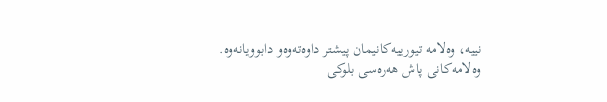نييه‌، وه‌لامه‌ تيورييه‌كانيمان پيشتر داوه‌ته‌وه‌و دابوويانه‌وه‌. وه‌لامه‌كانى پاش هه‌ره‌سى بلوكى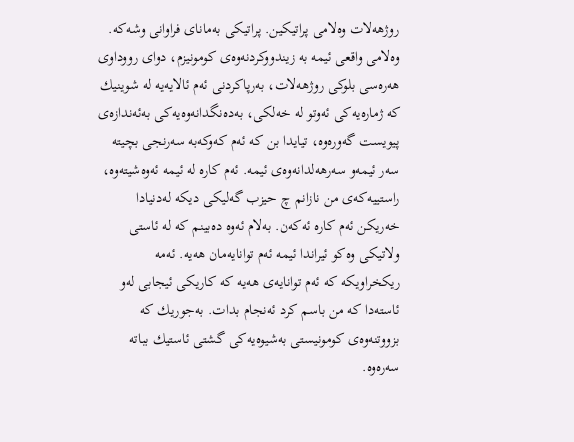روژهه‌لات وه‌لامى پراتيكين. پراتيكى به‌ماناى فراوانى وشه‌كه‌. وه‌لامى واقعى ئيمه‌ به‌ زيندووكردنه‌وه‌ى كومونيزم، دواى رووداوى هه‌ره‌سى بلوكى روژهه‌لات، به‌رپاكردنى ئه‌م ئالايه‌يه‌ له‌ شوينيك كه‌ ژماره‌يه‌كى ئه‌وتو له‌ خه‌لكى، به‌ده‌نگدانه‌وه‌يه‌كى به‌ئه‌ندازه‌ى پيويست گه‌وره‌وه‌، تيايدا بن كه‌ ئه‌م كه‌وكه‌به‌ سه‌رنجى بچيته‌ سه‌ر ئيمه‌و سه‌رهه‌لدانه‌وه‌ى ئيمه‌. ئه‌م كاره‌ له‌ ئيمه‌ ئه‌وه‌شيته‌وه‌، راستييه‌كه‌ى من نازانم چ حيزب گه‌ليكى ديكه‌ له‌دنيادا خه‌ريكن ئه‌م كاره‌ ئه‌كه‌ن. به‌لام ئه‌وه‌ ده‌بينم كه‌ له‌ ئاستى ولاتيكى وه‌كو ئيراندا ئيمه‌ ئه‌م توانايه‌مان هه‌يه‌. ئه‌مه‌ ريكخراويكه‌ كه‌ ئه‌م توانايه‌ى هه‌يه‌ كه‌ كاريكى ئيجابى له‌و ئاسته‌دا كه‌ من باسم كرد ئه‌نجام بدات. به‌جوريك كه‌ بزووتنه‌وه‌ى كومونيستى به‌شيوه‌يه‌كى گشتى ئاستيك بباته‌ سه‌ره‌وه‌.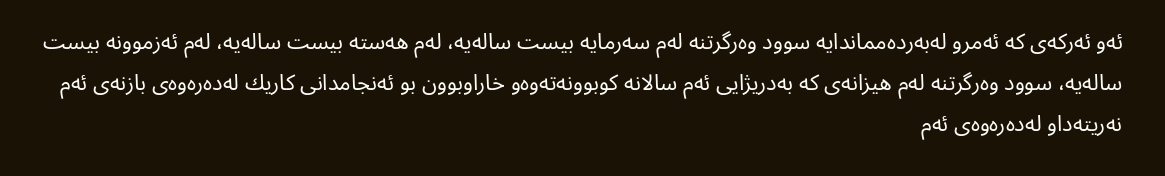ئه‌و ئه‌ركه‌ى كه‌ ئه‌مرو له‌به‌رده‌مماندايه‌ سوود وه‌رگرتنه‌ له‌م سه‌رمايه‌ بيست ساله‌يه‌، له‌م هه‌سته‌ بيست ساله‌يه‌، له‌م ئه‌زموونه‌ بيست ساله‌يه‌، سوود وه‌رگرتنه‌ له‌م هيزانه‌ى كه‌ به‌دريژايى ئه‌م سالانه‌ كوبوونه‌ته‌وه‌و خاراوبوون بو ئه‌نجامدانى كاريك له‌ده‌ره‌وه‌ى بازنه‌ى ئه‌م نه‌ريته‌داو له‌ده‌ره‌وه‌ى ئه‌م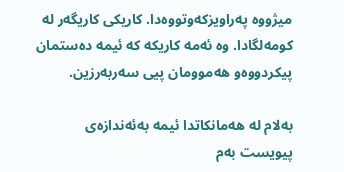ميژووه‌ په‌راويزكه‌وتووه‌دا. كاريكى كاريگه‌ر له‌ كومه‌لگادا. وه‌ ئه‌مه‌ كاريكه‌ كه‌ ئيمه‌ ده‌ستمان پيكردووه‌و هه‌موومان پيى سه‌ربه‌رزين.

به‌لام له‌ هه‌مانكاتدا ئيمه‌ به‌ئه‌ندازه‌ى پيويست به‌م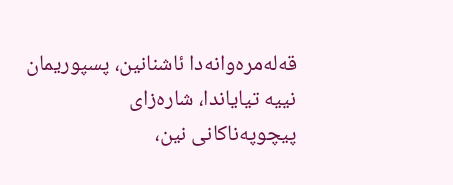قه‌له‌مره‌وانه‌دا ئاشنانين، پسپوريمان نييه‌ تياياندا، شاره‌زاى پيچوپه‌ناكانى نين،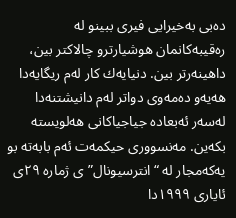ده‌بى به‌خيرايى فيرى ببينو له‌ ره‌قيبه‌كانمان هوشيارترو چالاكتر بين، داهينه‌رتر بين. دنيايه‌ك كار له‌م ريگايه‌دا هه‌يه‌و ده‌مه‌وى دواتر له‌م دانيشتنه‌دا له‌سه‌ر ئه‌بعاده‌ جياجياكانى هه‌لويسته‌ بكه‌ين. مه‌نسوورى حيكمه‌ت ئه‌م بابه‌ته‌ بو يه‌كه‌مجار له‌ “انترسيونال”ى ژماره‌ ٢٩ى ئايارى ١٩٩٩دا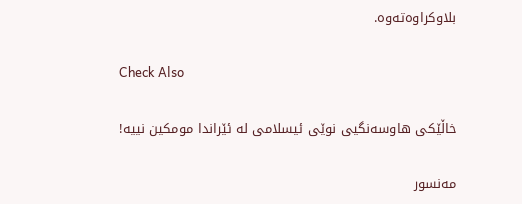بلاوكراوه‌ته‌وه‌.

Check Also

خاڵێکی هاوسەنگیی نوێی ئیسلامی لە ئێراندا مومکین نییە!

مەنسور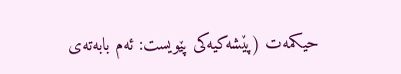حیکمەت (پێشەکیەکی پێویست: ئەم بابەتەی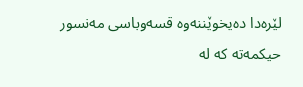لێرەدا دەیخوێننەوە قسەوباسی مەنسور حیکمەتە کە لە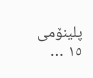پلینۆمی ١٥ …